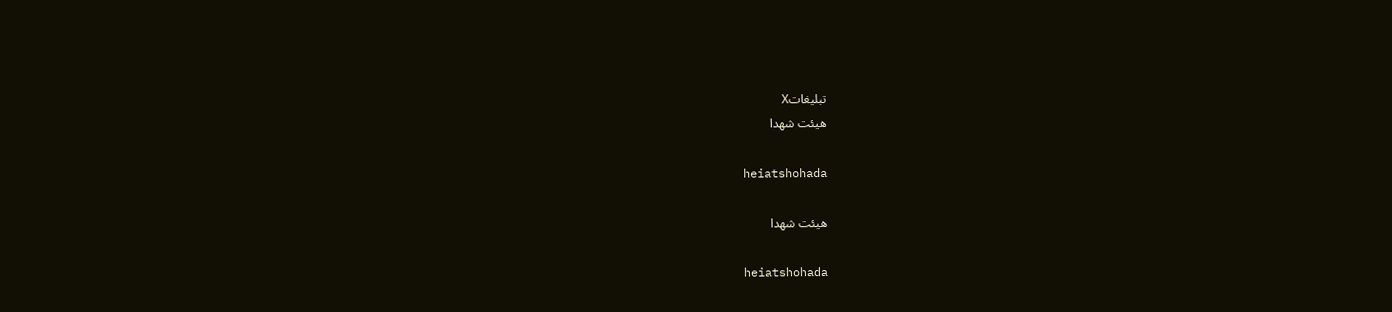تبليغاتX
هيئت شهدا

heiatshohada

هيئت شهدا

heiatshohada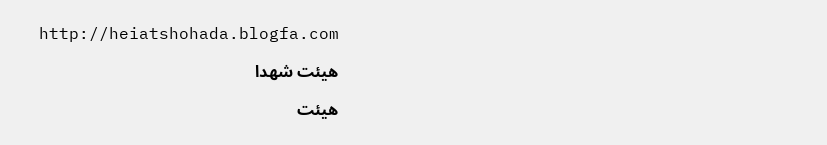http://heiatshohada.blogfa.com

هيئت شهدا

هيئت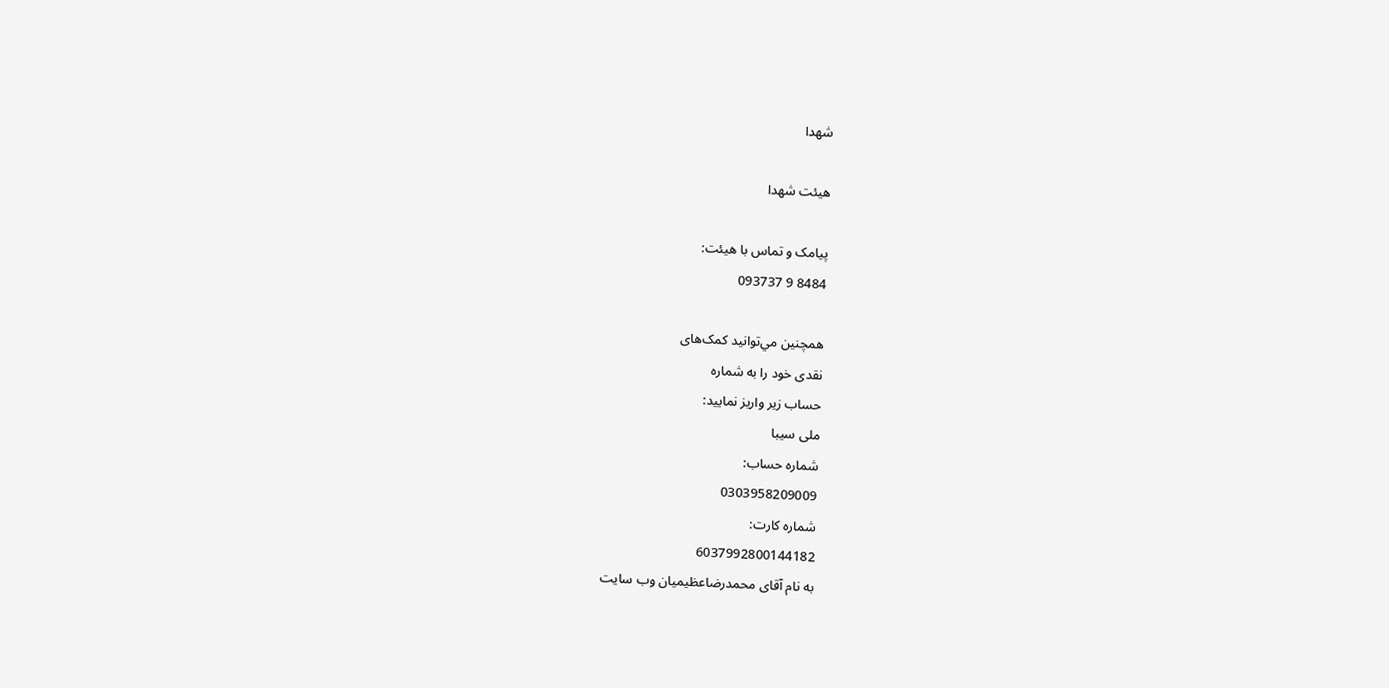شهدا

هيئت شهدا

پيامک و تماس با هيئت:
8484 9 093737

همچنين مي‌توانيد کمک‌های
نقدی خود را به شماره
حساب زیر واریز نماييد:
ملی سیبا
شماره حساب:
0303958209009
شماره کارت:
6037992800144182
به نام آقای محمدرضاعظيميان وب سايت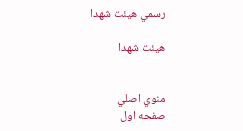رسمي هيئت شهدا

هيئت شهدا


منوي اصلي
صفحه اول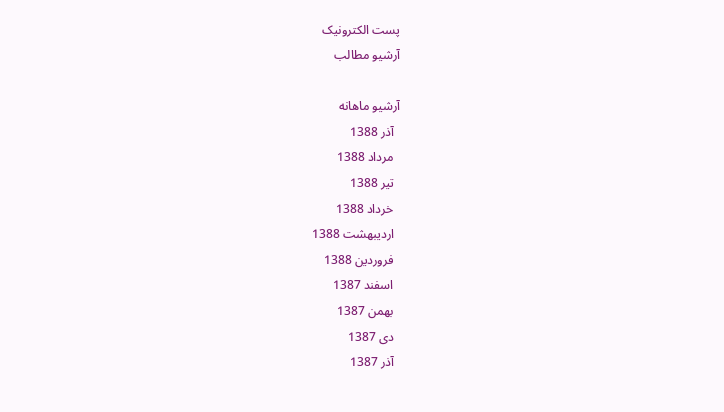پست الکترونيک
آرشيو مطالب

آرشیو ماهانه
  آذر 1388
  مرداد 1388
  تیر 1388
  خرداد 1388
  اردیبهشت 1388
  فروردین 1388
  اسفند 1387
  بهمن 1387
  دی 1387
  آذر 1387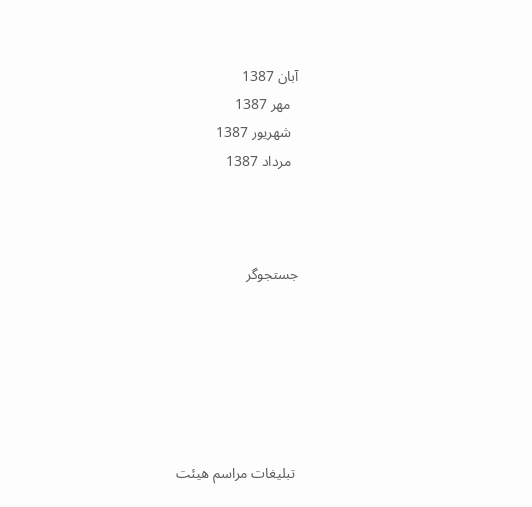آبان 1387
  مهر 1387
  شهریور 1387
  مرداد 1387



جستجوگر






 تبليغات مراسم هيئت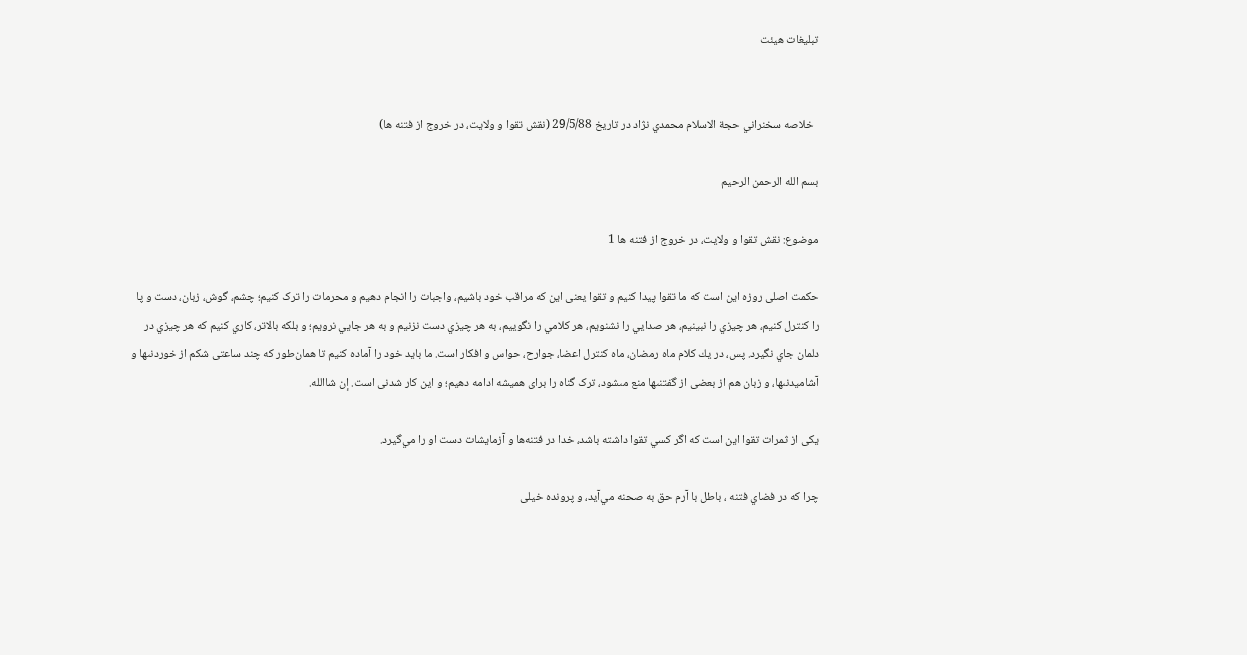تبلیغات هیئت


  خلاصه سخنراني حجة الاسلام محمدي نژاد در تاريخ 29/5/88 (نقش تقوا و ولايت، در خروج از فتنه ها)

بسم الله الرحمن الرحیم

موضوع: نقش تقوا و ولایت، در خروج از فتنه ها 1

حكمت اصلى روزه اين است كه ما تقوا پيدا كنيم و تقوا يعنى اين ‌كه مراقب خود باشیم، واجبات را انجام دهیم و محرمات را ترک کنیم؛ چشم، گوش، زبان، دست و پا را کنترل کنیم، هر چيزي را نبينیم، هر صدايي را نشنویم، هر کلامي را نگويیم، به هر چيزي دست نزنیم و به هر جايي نرویم؛ و بلكه بالاتر، کاري کنیم که هر چيزي در دلمان جاي نگيرد. پس، در يك كلام ماه رمضان، ماه كنترل اعضا، جوارح، حواس و افكار است. ما بايد خود را آماده كنيم تا همان‌طور كه چند ساعتى شكم از خوردنىها و آشاميدنىها، و زبان هم از بعضى از گفتنىها منع مىشود، ترک گناه را برای همیشه ادامه دهیم؛ و اين كار شدنى است. إن شاالله.

یکی از ثمرات تقوا این است که اگر كسي تقوا داشته باشد، خدا در فتنه‌ها و آزمایشات دست او را مي‌گيرد.

چرا که در فضاي فتنه ، باطل با آرم حق به صحنه مي‌آيد، و پرونده خیلی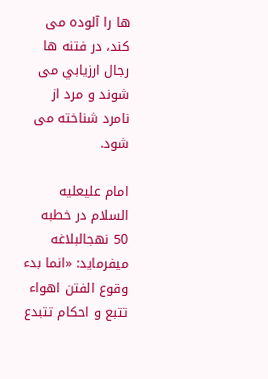ها را آلوده می کند، در فتنه ها رجال ارزيابي می شوند و مرد از نامرد شناخته می شود.

امام علیعلیه السلام در خطبه 50 نهجالبلاغه میفرماید: «انما بدء وقوع الفتن اهواء تتبع و احکام تتبدع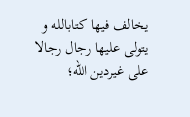یخالف فیها کتابالله و یتولی علیها رجال رجالا علی غیردین الله؛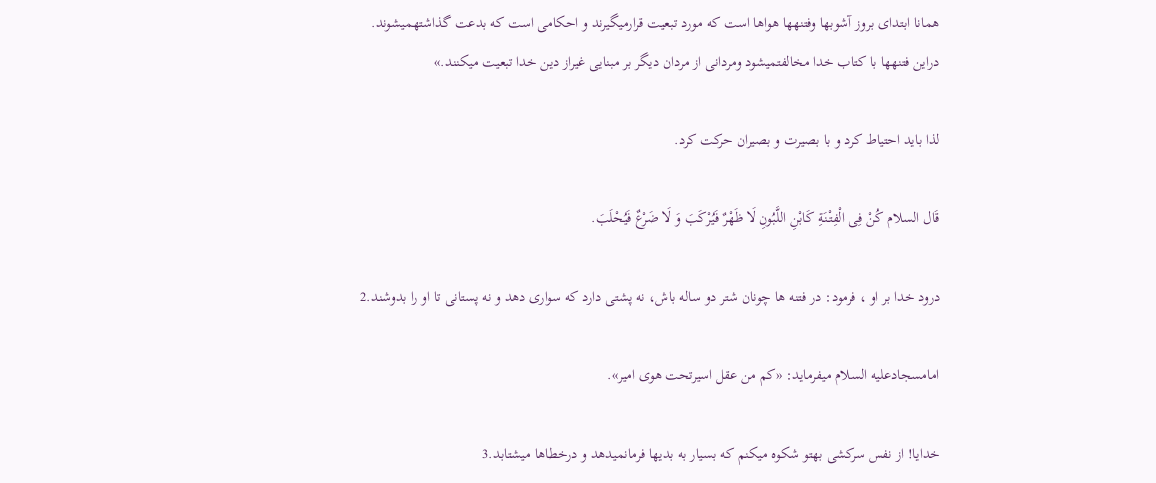همانا ابتدای بروز آشوبها وفتنهها هواها است که مورد تبعیت قرارمیگیرند و احکامی است که بدعت گذاشتهمیشوند. دراین فتنهها با کتاب خدا مخالفتمیشود ومردانی از مردان دیگر بر مبنایی غیراز دین خدا تبعیت میکنند.»

لذا باید احتیاط کرد و با بصیرت و بصیران حرکت کرد.

قَال السلام كُنْ فِى الْفِتْنَةِ كَابْنِ اللَّبُونِ لَا ظَهْرٌ فَيُرْكَبَ وَ لَا ضَرْعٌ فَيُحْلَبَ.

درود خدا بر او ، فرمود: در فتنه ها چونان شتر دو ساله باش، نه پشتى دارد كه سوارى دهد و نه پستانى تا او را بدوشند.2

امامسجادعلیه السلام میفرماید: «کم من عقل اسیرتحت هوی امیر».

خدایا! از نفس سرکشی بهتو شکوه میکنم که بسیار به بدیها فرمانمیدهد و درخطاها میشتابد.3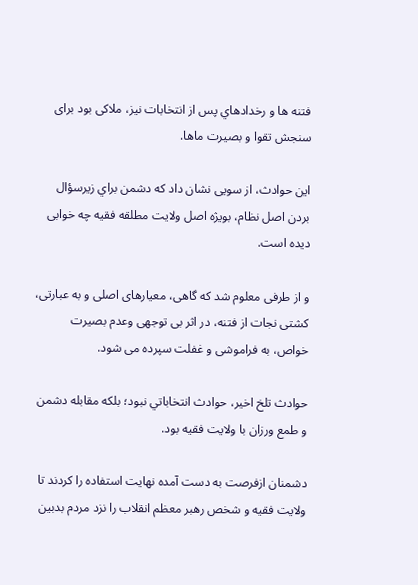فتنه ها و رخدادهاي پس از انتخابات نیز، ملاکی بود برای سنجش تقوا و بصیرت ماها.

این حوادث، از سویی نشان داد که دشمن براي زيرسؤال بردن اصل نظام، بويژه اصل ولايت مطلقه فقيه چه خوابی دیده است.

و از طرفی معلوم شد که گاهی، معیارهای اصلی و به عبارتی، کشتی نجات از فتنه، در اثر بی توجهی وعدم بصیرت خواص، به فراموشی و غفلت سپرده می شود.

حوادث تلخ اخير، حوادث انتخاباتي نبود؛ بلكه مقابله دشمن و طمع ورزان با ولايت فقيه بود.

دشمنان ازفرصت به دست آمده نهايت استفاده را کردند تا ولايت فقيه و شخص رهبر معظم انقلاب را نزد مردم بدبين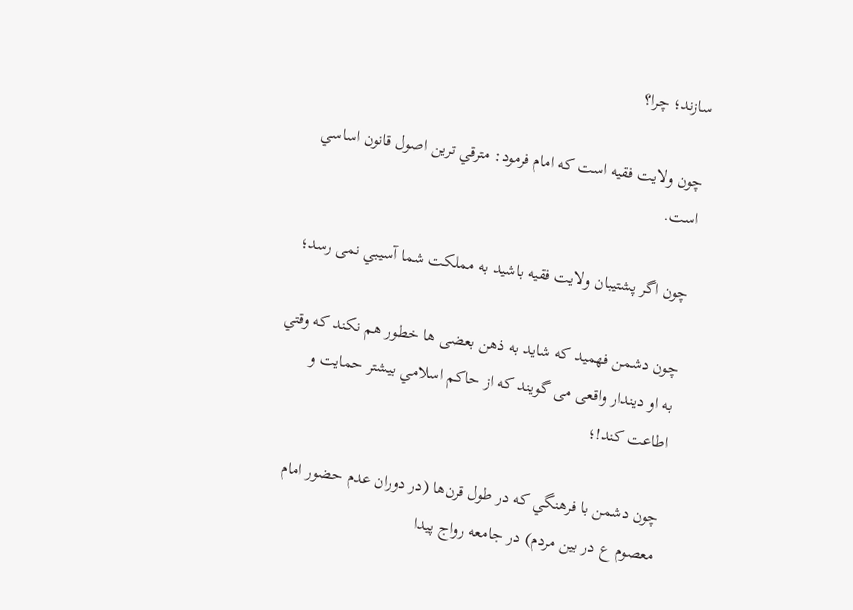سازند؛ چرا؟

چون ولايت فقيه است که امام فرمود: مترقي ترين اصول قانون اساسي است.

چون اگر پشتيبان ولايت فقيه باشيد به مملكت شما آسيبي نمی رسد؛

چون دشمن فهمید که شاید به ذهن بعضی ها خطور هم نکند که وقتي به او ديندار واقعی می گویند که از حاکم اسلامي بيشتر حمايت و اطاعت ‌کند!؛

چون دشمن با فرهنگي که در طول قرن‌ها (در دوران عدم حضور امام معصوم ع در بین مردم) در جامعه رواج پيدا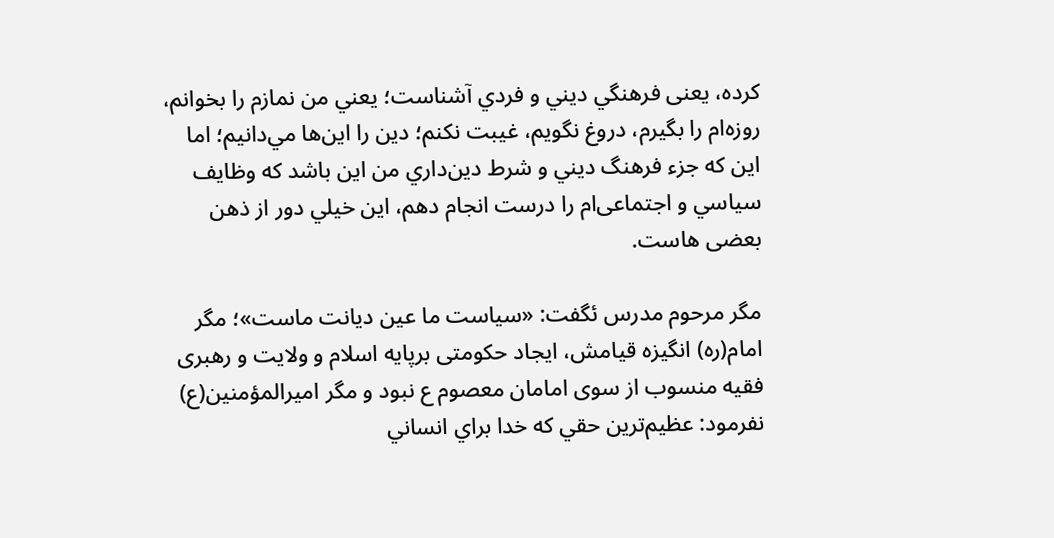کرده، یعنی فرهنگي ديني و فردي آشناست؛ يعني من نمازم را بخوانم، روزه‌ام را بگيرم، دروغ نگويم، غيبت نکنم؛ دين را اين‌ها مي‌دانيم؛ اما اين ‌که جزء‌ فرهنگ ديني و شرط دين‌داري من اين باشد که وظايف سياسي و اجتماعی‌ام را درست انجام دهم، اين خيلي دور از ذهن بعضی هاست.

مگر مرحوم مدرس ئگفت: «سياست ما عين ديانت ماست»؛ مگر امام(ره) انگیزه قیامش، ایجاد حکومتی برپایه اسلام و ولایت و رهبری فقیه منسوب از سوی امامان معصوم ع نبود و مگر اميرالمؤمنين(ع) نفرمود: عظيم‌ترين حقي که خدا براي انساني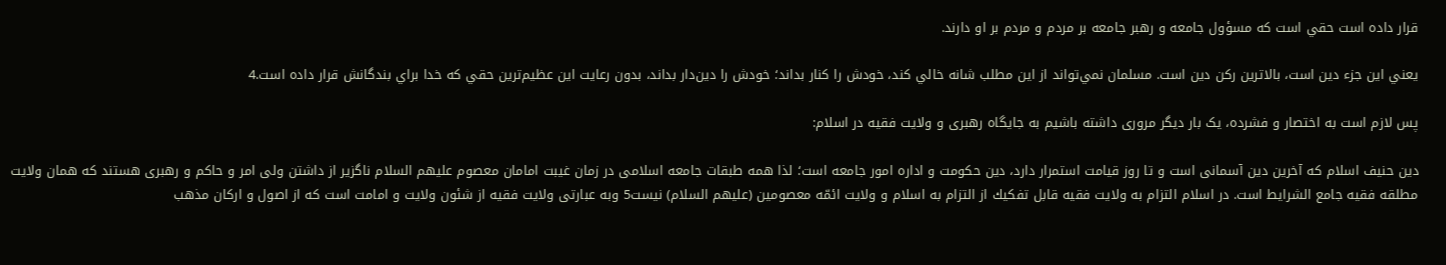قرار داده است حقي است که مسؤول جامعه و رهبر جامعه بر مردم و مردم بر او دارند.

يعني اين جزء‌ دين است، بالاترين رکن دين است. مسلمان نمي‌تواند از اين مطلب شانه خالي کند، خودش را کنار بداند؛ خودش را دين‌دار بداند، بدون رعايت اين عظيم‌ترين حقي که خدا براي بندگانش قرار داده است.4

پس لازم است به اختصار و فشرده، یک بار دیگر مروری داشته باشیم به جایگاه رهبری و ولایت فقیه در اسلام:

دين حنيف اسلام كه آخرين دين آسمانى است و تا روز قيامت استمرار دارد، دين حكومت و اداره امور جامعه است؛ لذا همه طبقات جامعه اسلامى در زمان غیبت امامان معصوم علیهم السلام ناگزير از داشتن ولى امر و حاكم و رهبری هستند که همان ولايت مطلقه فقيه جامع الشرايط است. در اسلام التزام به ولايت فقيه قابل تفكيك از التزام به اسلام و ولايت ائمّه معصومين (عليهم السلام) نيست5 وبه عبارتی ولايت فقيه از شئون ولايت و امامت است كه از اصول و اركان مذهب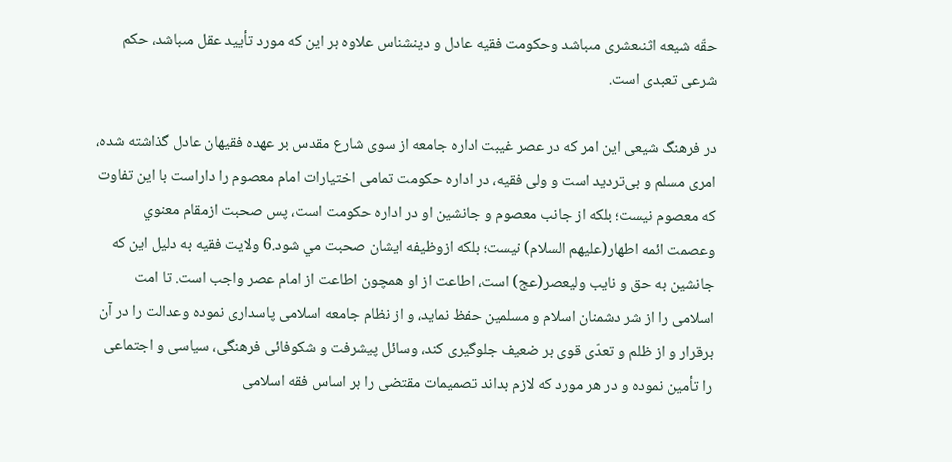حقّه شیعه اثنىعشرى مىباشد وحكومت فقيه عادل و دينشناس علاوه بر این كه مورد تأييد عقل مىباشد، حكم شرعى تعبدى است.

در فرهنگ‌ شیعی‌ این‌ امر که‌ در عصر غیبت‌ اداره‌ جامعه‌ از سوی‌ شارع‌ مقدس‌ بر عهده فقیهان‌ عادل‌ گذاشته‌ شده، امری‌ مسلم‌ و بی‌تردید است و‌ ولی فقیه، در اداره حکومت تمامی اختیارات امام معصوم را داراست با این تفاوت که معصوم نیست؛ بلکه از جانب معصوم و جانشین او در اداره حکومت است، پس صحبت ازمقام معنوي وعصمت ائمه اطهار(عليهم السلام) نيست؛ بلكه ازوظيفه ايشان صحبت مي شود.6 ولايت فقيه به دليل اين که جانشين به حق و نایب وليعصر(عج) است، اطاعت از او همچون اطاعت از امام عصر واجب است. تا امت اسلامى را از شر دشمنان اسلام و مسلمين حفظ نمايد، و از نظام جامعه اسلامى پاسدارى نموده وعدالت را در آن برقرار و از ظلم و تعدّى قوى بر ضعيف جلوگيرى کند، وسائل پيشرفت و شكوفائى فرهنگى، سياسى و اجتماعى را تأمين نموده و در هر مورد كه لازم بداند تصميمات مقتضى را بر اساس فقه اسلامى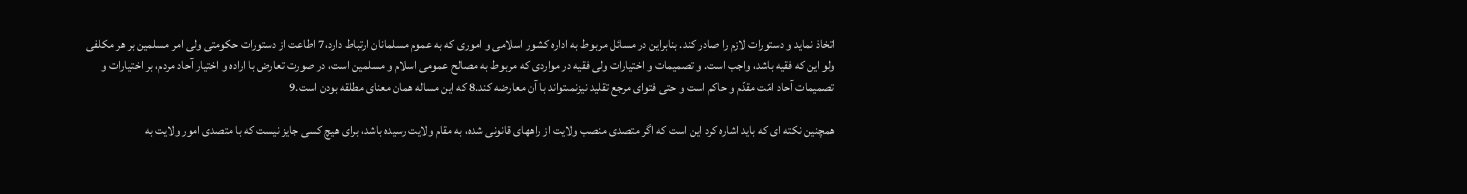اتخاذ نماید و دستورات لازم را صادر کند. بنابراین در مسائل مربوط به اداره كشور اسلامى و امورى كه به عموم مسلمانان ارتباط دارد،7 اطاعت از دستورات حكومتى ولى امر مسلمين بر هر مكلفى ولو اين كه فقيه باشد، واجب است. و تصميمات و اختيارات ولى فقيه در مواردى كه مربوط به مصالح عمومى اسلام و مسلمين است، در صورت تعارض با اراده و اختيار آحاد مردم، بر اختيارات و تصميمات آحاد امّت مقدّم و حاكم است و حتی فتواى مرجع تقليد نیزنمىتواند با آن معارضه كند.8 که این مساله همان معنای مطلقه بودن است.9

همچنین نکته ای که باید اشاره کرد این است که اگر متصدى منصب ولايت از راههاى قانونى شده، به مقام ولايت رسيده باشد، براى هيچ كسى جايز نيست كه با متصدى امور ولايت به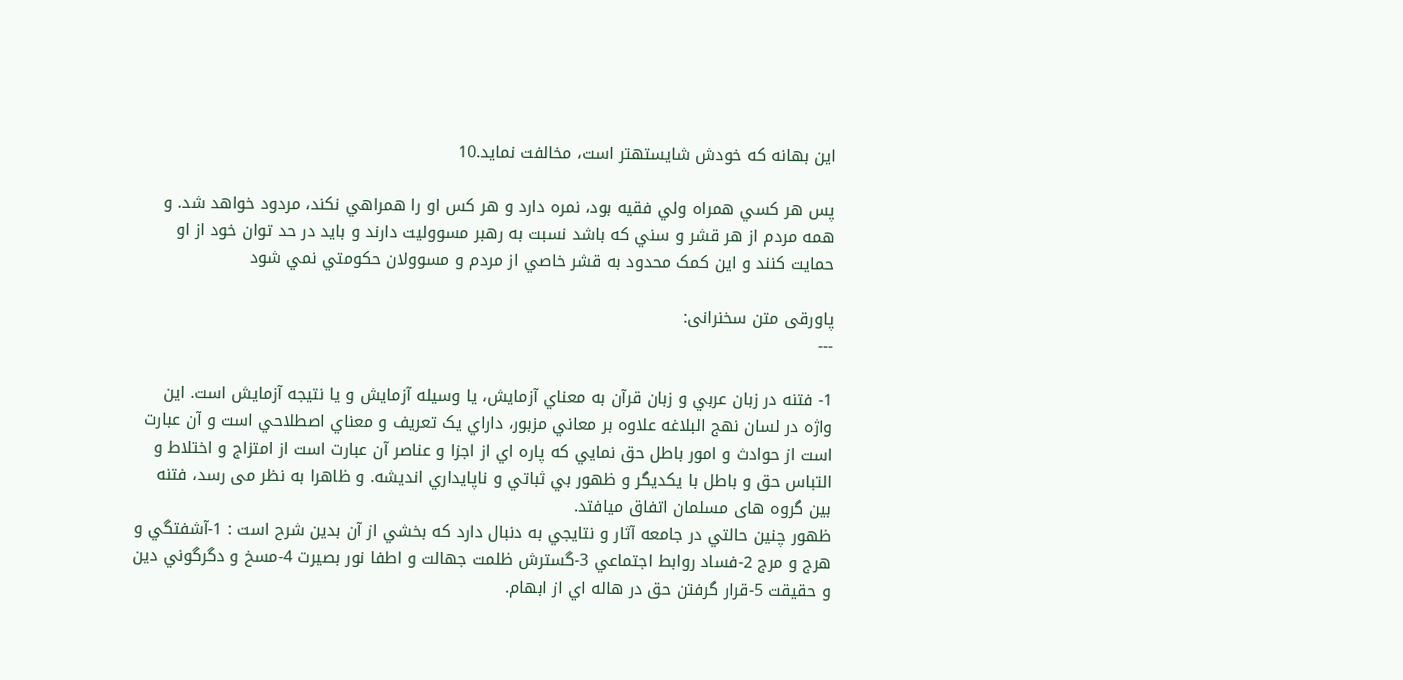اين بهانه كه خودش شايستهتر است، مخالفت نمايد.10

پس هر كسي همراه ولي فقيه بود، نمره دارد و هر كس او را همراهي نكند، مردود خواهد شد. و همه مردم از هر قشر و سني که باشد نسبت به رهبر مسووليت دارند و بايد در حد توان خود از او حمايت کنند و اين کمک محدود به قشر خاصي از مردم و مسوولان حکومتي نمي شود

پاورقی متن سخنرانی:
---

1- فتنه در زبان عربي و زبان قرآن به معناي آزمايش، يا وسيله آزمايش و يا نتيجه آزمايش است. اين واژه در لسان نهج البلاغه علاوه بر معاني مزبور، داراي يک تعريف و معناي اصطلاحي است و آن عبارت است از حوادث و امور باطل حق نمايي که پاره اي از اجزا و عناصر آن عبارت است از امتزاج و اختلاط و التباس حق و باطل با يکديگر و ظهور بي ثباتي و ناپايداري انديشه. و ظاهرا به نظر می رسد، فتنه بین گروه های مسلمان اتفاق میافتد.
ظهور چنين حالتي در جامعه آثار و نتايجي به دنبال دارد که بخشي از آن بدين شرح است : 1-آشفتگي و هرج و مرج 2-فساد روابط اجتماعي 3-گسترش ظلمت جهالت و اطفا نور بصيرت 4-مسخ و دگرگوني دين و حقيقت 5-قرار گرفتن حق در هاله اي از ابهام.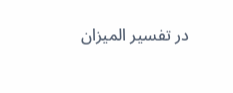در تفسير الميزان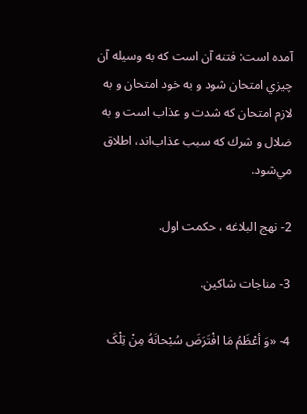آمده است: فتنه آن است كه به وسيله آن چيزي امتحان شود و به خود امتحان و به لازم امتحان كه شدت و عذاب است و به ضلال و شرك كه سبب عذاب‌اند، اطلاق مي‌شود.

2- نهج البلاغه ، حکمت اول.

3- مناجات شاکین.

4- «وَ أعْظَمُ مَا افْتَرَضَ سُبْحانَهُ مِنْ تِلْکَ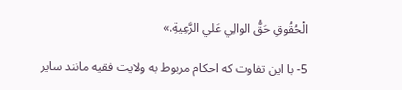الْحُقُوقِ حَقُّ الوالِي عَلي الرَّعِيةِ.»

5- با اين تفاوت كه احكام مربوط به ولايت فقيه مانند ساير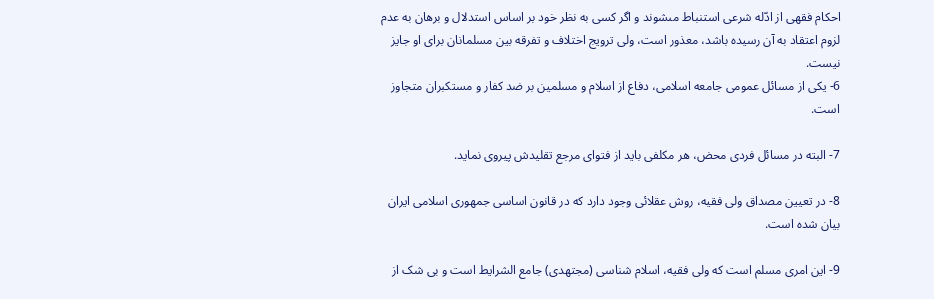احكام فقهى از ادّله شرعى استنباط مىشوند و اگر كسى به نظر خود بر اساس استدلال و برهان به عدم لزوم اعتقاد به آن رسيده باشد، معذور است، ولى ترويج اختلاف و تفرقه بين مسلمانان براى او جايز نيست.
6- يكى از مسائل عمومى جامعه اسلامى، دفاع از اسلام و مسلمين بر ضد كفار و مستكبران متجاوز است.

7- البته در مسائل فردى محض، هر مكلفى بايد از فتواى مرجع تقليدش پيروى نمايد.

8- در تعيين مصداق ولی فقیه، روش عقلائى وجود دارد كه در قانون اساسى جمهورى اسلامى ايران بيان شده است.

9- این امری مسلم است که ولی فقیه، اسلام شناسی (مجتهدی) جامع الشرایط است و بی شک از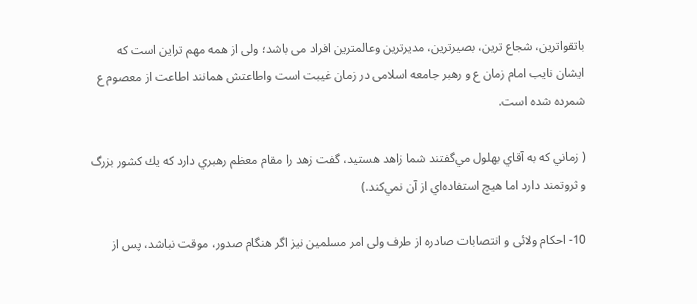باتقواترین، شجاع ترین، بصیرترین، مدیرترین وعالمترین افراد می باشد؛ ولی از همه مهم تراین است که ایشان نایب امام زمان ع و رهبر جامعه اسلامی در زمان غیبت است واطاعتش همانند اطاعت از معصوم ع شمرده شده است.

( زماني كه به آقاي بهلول مي‌گفتند شما زاهد هستيد، گفت زهد را مقام معظم رهبري دارد كه يك كشور بزرگ و ثروتمند دارد اما هيچ استفاده‌اي از آن نمي‌كند.)

10- احكام ولائى و انتصابات صادره از طرف ولى امر مسلمين نیز اگر هنگام صدور، موقت نباشد، پس از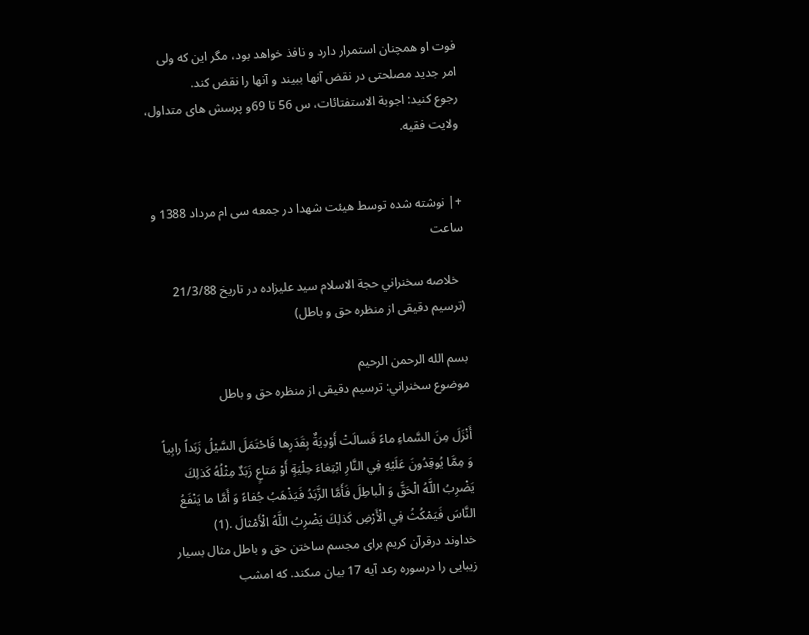فوت او همچنان استمرار دارد و نافذ خواهد بود، مگر اين كه ولى امر جديد مصلحتى در نقض آنها ببيند و آنها را نقض كند.
رجوع کنید: اجوبة الاستفتائات، س 56 تا 69و پرسش های متداول، ولایت فقیه.


+| نوشته شده توسط هيئت شهدا در جمعه سی ام مرداد 1388 و ساعت

  خلاصه سخنراني حجة الاسلام سيد عليزاده در تاريخ 21/3/88 (ترسيم دقيقى از منظره حق و باطل)

بسم الله الرحمن الرحیم
موضوع سخنراني: ترسيم دقيقى از منظره حق و باطل

أَنْزَلَ مِنَ السَّماءِ ماءً فَسالَتْ أَوْدِيَةٌ بِقَدَرِها فَاحْتَمَلَ السَّيْلُ زَبَداً رابِياً وَ مِمَّا يُوقِدُونَ عَلَيْهِ فِي النَّارِ ابْتِغاءَ حِلْيَةٍ أَوْ مَتاعٍ زَبَدٌ مِثْلُهُ كَذلِكَ يَضْرِبُ اللَّهُ الْحَقَّ وَ الْباطِلَ فَأَمَّا الزَّبَدُ فَيَذْهَبُ جُفاءً وَ أَمَّا ما يَنْفَعُ النَّاسَ فَيَمْكُثُ فِي الْأَرْضِ كَذلِكَ يَضْرِبُ اللَّهُ الْأَمْثالَ .(1)
خداوند درقرآن کریم براى مجسم ساختن حق و باطل مثال بسيار زیبایی را درسوره رعد آیه 17 بيان مىكند. که امشب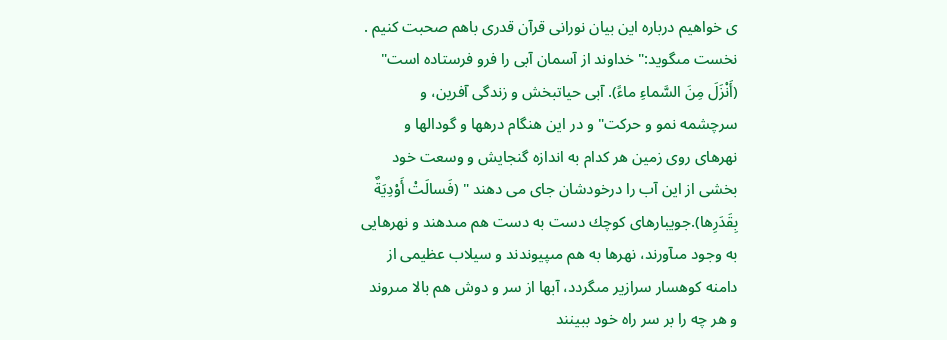ی خواهیم درباره این بیان نورانی قرآن قدری باهم صحبت کنیم . نخست مىگويد:" خداوند از آسمان آبى را فرو فرستاده است" (أَنْزَلَ مِنَ السَّماءِ ماءً). آبى حياتبخش و زندگى آفرين، و سرچشمه نمو و حركت" و در اين هنگام درهها و گودالها و نهرهاى روى زمين هر كدام به اندازه گنجايش و وسعت خود بخشى از اين آب را درخودشان جای می دهند " (فَسالَتْ أَوْدِيَةٌ بِقَدَرِها).جويبارهاى كوچك دست به دست هم مىدهند و نهرهايى به وجود مىآورند، نهرها به هم مىپيوندند و سيلاب عظيمى از دامنه كوهسار سرازير مىگردد، آبها از سر و دوش هم بالا مىروند و هر چه را بر سر راه خود ببينند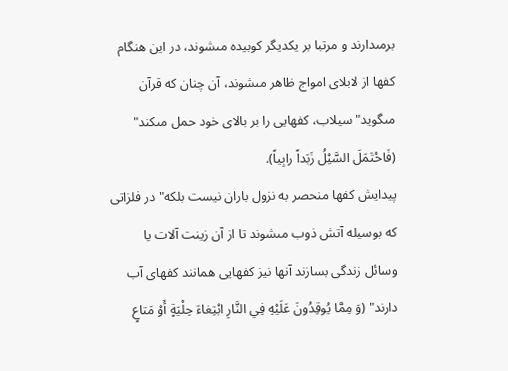برمىدارند و مرتبا بر يكديگر كوبيده مىشوند، در اين هنگام كفها از لابلاى امواج ظاهر مىشوند، آن چنان كه قرآن مىگويد" سيلاب، كفهايى را بر بالاى خود حمل مىكند" (فَاحْتَمَلَ السَّيْلُ زَبَداً رابِياً).
پيدايش كفها منحصر به نزول باران نيست بلكه" در فلزاتى كه بوسيله آتش ذوب مىشوند تا از آن زينت آلات يا وسائل زندگى بسازند آنها نيز كفهايى همانند كفهاى آب دارند" (وَ مِمَّا يُوقِدُونَ عَلَيْهِ فِي النَّارِ ابْتِغاءَ حِلْيَةٍ أَوْ مَتاعٍ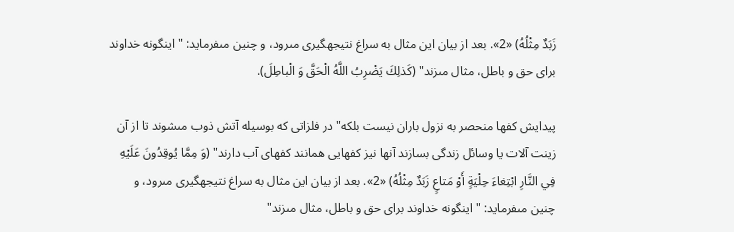زَبَدٌ مِثْلُهُ) «2». بعد از بيان اين مثال به سراغ نتيجهگيرى مىرود، و چنين مىفرمايد: " اينگونه خداوند براى حق و باطل، مثال مىزند" (كَذلِكَ يَضْرِبُ اللَّهُ الْحَقَّ وَ الْباطِلَ).

پيدايش كفها منحصر به نزول باران نيست بلكه" در فلزاتى كه بوسيله آتش ذوب مىشوند تا از آن زينت آلات يا وسائل زندگى بسازند آنها نيز كفهايى همانند كفهاى آب دارند" (وَ مِمَّا يُوقِدُونَ عَلَيْهِ فِي النَّارِ ابْتِغاءَ حِلْيَةٍ أَوْ مَتاعٍ زَبَدٌ مِثْلُهُ) «2». بعد از بيان اين مثال به سراغ نتيجهگيرى مىرود، و چنين مىفرمايد: " اينگونه خداوند براى حق و باطل، مثال مىزند"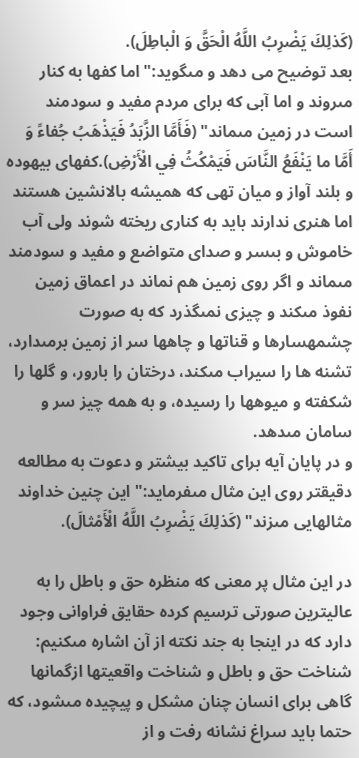(كَذلِكَ يَضْرِبُ اللَّهُ الْحَقَّ وَ الْباطِلَ).
بعد توضیح می دهد و مىگويد:" اما كفها به كنار مىروند و اما آبى كه براى مردم مفيد و سودمند است در زمين مىماند" (فَأَمَّا الزَّبَدُ فَيَذْهَبُ جُفاءً وَ أَمَّا ما يَنْفَعُ النَّاسَ فَيَمْكُثُ فِي الْأَرْضِ).كفهاى بيهوده و بلند آواز و ميان تهى كه هميشه بالانشين هستند اما هنرى ندارند بايد به كنارى ريخته شوند ولی آب خاموش و بىسر و صداى متواضع و مفيد و سودمند مىماند و اگر روى زمين هم نماند در اعماق زمين نفوذ مىكند و چيزى نمىگذرد كه به صورت چشمهسارها و قناتها و چاهها سر از زمين برمىدارد، تشنه ها را سيراب مىكند، درختان را بارور، و گلها را شكفته و ميوهها را رسيده، و به همه چيز سر و سامان مىدهد.
و در پايان آيه براى تاكيد بيشتر و دعوت به مطالعه دقيقتر روى اين مثال مىفرمايد:" اين چنين خداوند مثالهايى مىزند" (كَذلِكَ يَضْرِبُ اللَّهُ الْأَمْثالَ).

در اين مثال پر معنى كه منظره حق و باطل را به عاليترين صورتى ترسيم كرده حقايق فراوانى وجود دارد كه در اينجا به جند نکته از آن اشاره مىكنيم:
شناخت حق و باطل و شناخت واقعيتها ازگمانها گاهى براى انسان چنان مشكل و پيچيده مىشود، كه حتما بايد سراغ نشانه رفت و از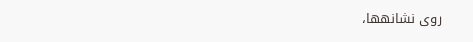روی نشانهها،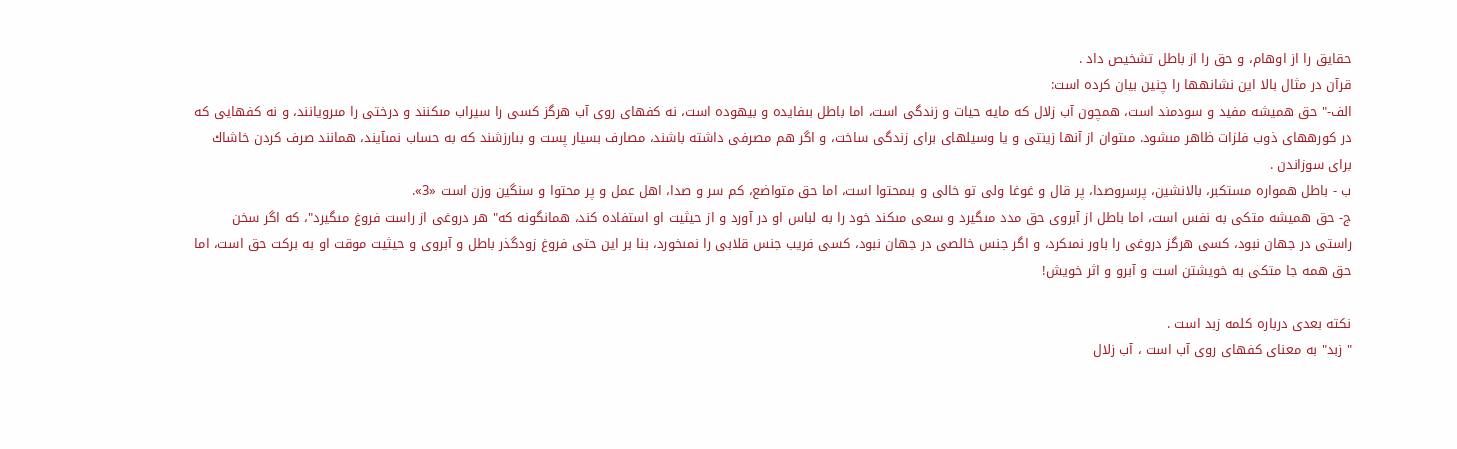حقايق را از اوهام، و حق را از باطل تشخیص داد .
قرآن در مثال بالا اين نشانهها را چنين بيان كرده است:
الف-" حق هميشه مفيد و سودمند است، همچون آب زلال كه مايه حيات و زندگى است، اما باطل بىفايده و بيهوده است، نه كفهاى روى آب هرگز كسى را سيراب مىكنند و درختى را مىرويانند، و نه كفهايى كه در كورههاى ذوب فلزات ظاهر مىشود. مىتوان از آنها زينتى و يا وسيلهاى براى زندگى ساخت، و اگر هم مصرفى داشته باشند، مصارف بسيار پست و بىارزشند كه به حساب نمىآيند، همانند صرف كردن خاشاك براى سوزاندن .
ب - باطل همواره مستكبر، بالانشين، پرسروصدا، پر قال و غوغا ولى تو خالى و بىمحتوا است، اما حق متواضع، كم سر و صدا، اهل عمل و پر محتوا و سنگين وزن است «3».
ج- حق هميشه متكى به نفس است، اما باطل از آبروى حق مدد مىگيرد و سعى مىكند خود را به لباس او در آورد و از حيثيت او استفاده كند، همانگونه كه" هر دروغى از راست فروغ مىگيرد"، كه اگر سخن راستى در جهان نبود، كسى هرگز دروغى را باور نمىكرد، و اگر جنس خالصى در جهان نبود، كسى فريب جنس قلابى را نمىخورد، بنا بر اين حتى فروغ زودگذر باطل و آبروى و حيثيت موقت او به بركت حق است، اما حق همه جا متكى به خويشتن است و آبرو و اثر خويش!

نکته بعدی درباره کلمه زبد است .
" زبد" به معناى كفهاى روى آب است ، آب زلال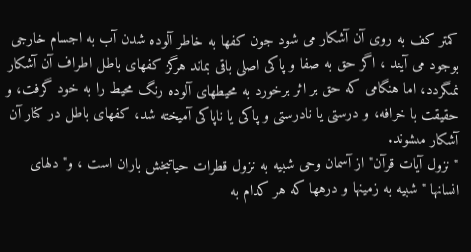كمتر كف به روى آن آشكار می شود جون كفها به خاطر آلوده شدن آب به اجسام خارجى بوجود می آیند ، اگر حق به صفا و پاكى اصلى باقى بماند هرگز كفهاى باطل اطراف آن آشكار نمىگردد، اما هنگامى كه حق بر اثر برخورد به محيطهاى آلوده رنگ محيط را به خود گرفت، و حقيقت با خرافه، و درستى يا نادرستى و پاكى يا ناپاكى آميخته شد، كفهاى باطل در كنار آن آشكار مىشوند.
" نزول آيات قرآن" از آسمان وحى شبيه به نزول قطرات حياتبخش باران است ، و" دلهاى انسانها " شبيه به زمينها و درهها كه هر كدام به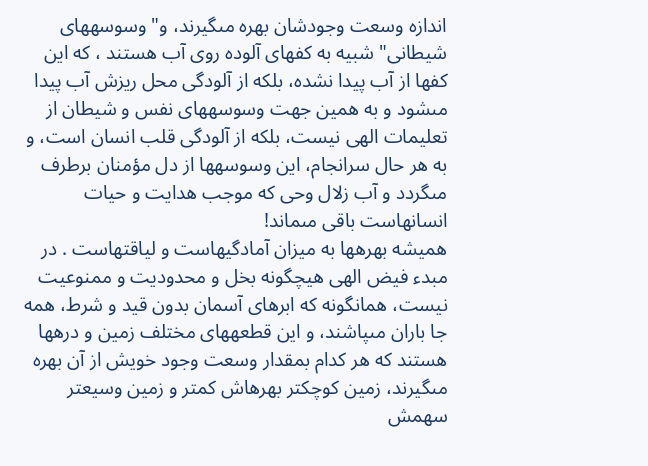اندازه وسعت وجودشان بهره مىگيرند، و" وسوسههاى شيطانى" شبيه به كفهاى آلوده روى آب هستند ، كه اين كفها از آب پيدا نشده، بلكه از آلودگى محل ريزش آب پيدا مىشود و به همين جهت وسوسههاى نفس و شيطان از تعليمات الهى نيست، بلكه از آلودگى قلب انسان است، و به هر حال سرانجام، اين وسوسهها از دل مؤمنان برطرف مىگردد و آب زلال وحى كه موجب هدايت و حيات انسانهاست باقى مىماند!
هميشه بهرهها به ميزان آمادگيهاست و لياقتهاست . در مبدء فيض الهى هيچگونه بخل و محدوديت و ممنوعيت نيست، همانگونه كه ابرهاى آسمان بدون قيد و شرط، همه جا باران مىپاشند، و اين قطعههاى مختلف زمين و درهها هستند كه هر كدام بمقدار وسعت وجود خويش از آن بهره مىگيرند، زمين كوچكتر بهرهاش كمتر و زمين وسيعتر سهمش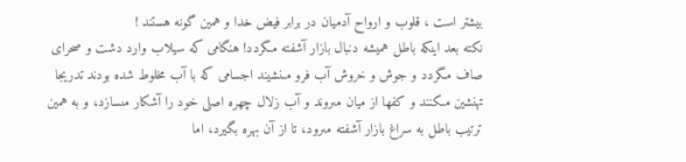بيشتر است ، قلوب و ارواح آدميان در برابر فيض خدا و همين گونه هستند !
نکته بعد اینکه باطل همیشه دنبال بازار آشفته مىگردد! هنگامى كه سيلاب وارد دشت و صحراى صاف مىگردد و جوش و خروش آب فرو مىنشيند اجسامى كه با آب مخلوط شده بودند تدريجا تهنشين مىكنند و كفها از ميان مىروند و آب زلال چهره اصلى خود را آشكار مىسازد، و به همين ترتيب باطل به سراغ بازار آشفته مىرود، تا از آن بهره بگيرد، اما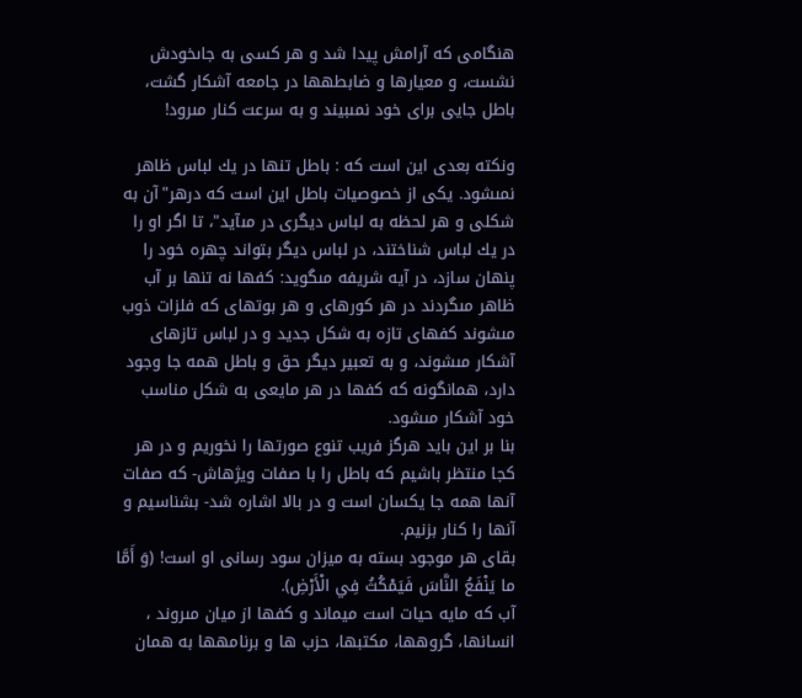هنگامى كه آرامش پيدا شد و هر كسى به جاىخودش نشست، و معيارها و ضابطهها در جامعه آشكار گشت، باطل جايى براى خود نمىبيند و به سرعت كنار مىرود!

ونکته بعدی این است که : باطل تنها در يك لباس ظاهر نمىشود. يكى از خصوصیات باطل اين است كه درهر"آن به شكلى و هر لحظه به لباس ديگرى در مىآيد"، تا اگر او را در يك لباس شناختند، در لباس ديگر بتواند چهره خود را پنهان سازد، در آیه شریفه مىگويد: كفها نه تنها بر آب ظاهر مىگردند در هر كورهاى و هر بوتهاى كه فلزات ذوب مىشوند كفهاى تازه به شكل جديد و در لباس تازهاى آشكار مىشوند، و به تعبير ديگر حق و باطل همه جا وجود دارد، همانگونه كه كفها در هر مايعى به شكل مناسب خود آشكار مىشود.
بنا بر اين بايد هرگز فريب تنوع صورتها را نخوريم و در هر كجا منتظر باشيم كه باطل را با صفات ويژهاش- كه صفات آنها همه جا يكسان است و در بالا اشاره شد- بشناسيم و آنها را كنار بزنيم.
بقاى هر موجود بسته به ميزان سود رسانى او است! (وَ أَمَّا ما يَنْفَعُ النَّاسَ فَيَمْكُثُ فِي الْأَرْضِ).
آب كه مايه حيات است ميماند و كفها از ميان مىروند ، انسانها، گروهها، مکتبها، حزب ها و برنامهها به همان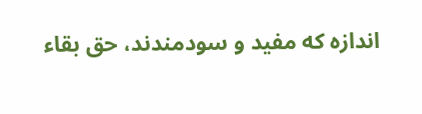اندازه كه مفيد و سودمندند، حق بقاء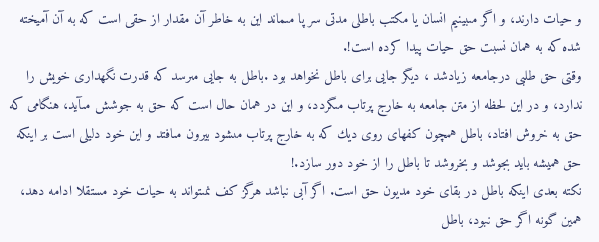و حيات دارند، و اگر مىبينيم انسان یا مكتب باطلى مدتى سر پا مىماند اين به خاطر آن مقدار از حقى است كه به آن آميخته شده كه به همان نسبت حق حيات پيدا كرده است!.
وقتی حق طلبی درجامعه زیادشد ، دیگر جایی برای باطل نخواهد بود .باطل به جايى مىرسد كه قدرت نگهدارى خويش را ندارد، و در اين لحظه از متن جامعه به خارج پرتاب مىگردد، و اين در همان حال است كه حق به جوشش مىآيد، هنگامى كه حق به خروش افتاد، باطل همچون كفهاى روى ديك كه به خارج پرتاب مىشود بيرون مىافتد و اين خود دليلى است بر اينكه حق هميشه بايد بجوشد و بخروشد تا باطل را از خود دور سازد.!
نکته بعدی اینکه باطل در بقاى خود مديون حق است. اگر آبى نباشد هرگز كف نمىتواند به حيات خود مستقلا ادامه دهد، همين گونه اگر حق نبود، باطل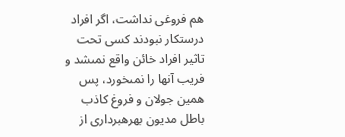هم فروغى نداشت، اگر افراد درستكار نبودند كسى تحت تاثير افراد خائن واقع نمىشد و فريب آنها را نمىخورد، پس همين جولان و فروغ كاذب باطل مديون بهرهبردارى از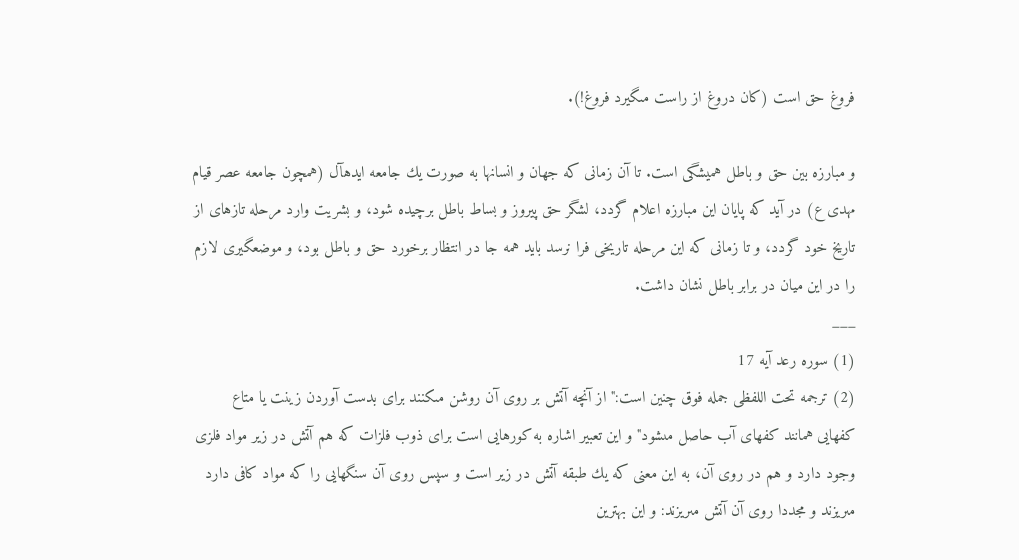فروغ حق است (كان دروغ از راست مىگيرد فروغ!).

و مبارزه بین حق و باطل هميشگى است. تا آن زمانى كه جهان و انسانها به صورت يك جامعه ايدهآل (همچون جامعه عصر قيام مهدى ع) در آيد كه پايان اين مبارزه اعلام گردد، لشگر حق پيروز و بساط باطل برچيده شود، و بشريت وارد مرحله تازهاى از تاريخ خود گردد، و تا زمانى كه اين مرحله تاريخى فرا نرسد بايد همه جا در انتظار برخورد حق و باطل بود، و موضعگيرى لازم را در اين ميان در برابر باطل نشان داشت.
___
(1) سوره رعد آیه 17
(2) ترجمه تحت اللفظى جمله فوق چنين است:" از آنچه آتش بر روى آن روشن مىكنند براى بدست آوردن زينت يا متاع كفهايى همانند كفهاى آب حاصل مىشود" و اين تعبير اشاره به كورهايى است براى ذوب فلزات كه هم آتش در زير مواد فلزى وجود دارد و هم در روى آن، به اين معنى كه يك طبقه آتش در زير است و سپس روى آن سنگهايى را كه مواد كافى دارد مىريزند و مجددا روى آن آتش مىريزند: و اين بهترين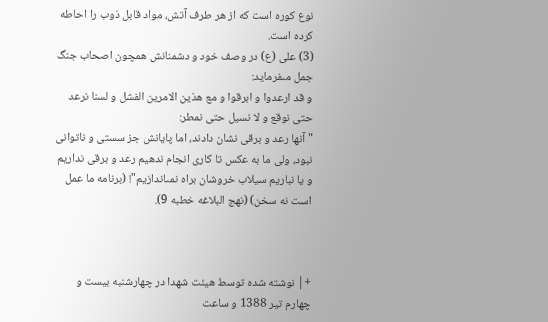نوع كوره است كه از هر طرف آتش، مواد قابل ذوب را احاطه كرده است.
(3) على (ع) در وصف خود و دشمنانش همچون اصحاب جنگ جمل مىفرمايد:
و قد ارعدوا و ابرقوا و مع هذين الامرين الفشل و لسنا نرعد حتى نوقع و لا نسيل حتى نمطر:
" آنها رعد و برقى نشان دادند، اما پايانش جز سستى و ناتوانى نبود، ولى ما به عكس تا كارى انجام ندهيم رعد و برقى نداريم و يا نباريم سيلاب خروشان براه نمىاندازيم"! (برنامه ما عمل است نه سخن) (نهج البلاغه خطبه 9).



+| نوشته شده توسط هيئت شهدا در چهارشنبه بیست و چهارم تیر 1388 و ساعت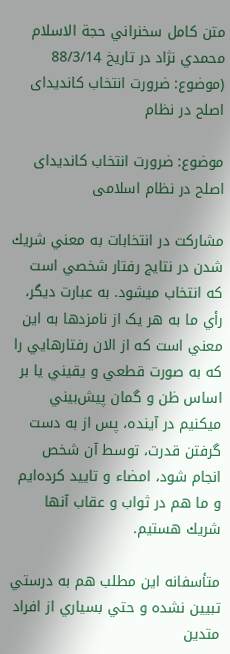متن کامل سخنراني حجة الاسلام محمدي نژاد در تاريخ 88/3/14 (موضوع: ضرورت انتخاب کاندیدای اصلح در نظام

موضوع: ضرورت انتخاب کاندیدای اصلح در نظام اسلامی

مشاركت در انتخابات به معني شريك شدن در نتايج رفتار شخصي است كه انتخاب ميشود. به عبارت ديگر، رأي ما به هر يک از نامزدها به اين معني است که از الان رفتارهايي را که به صورت قطعي و يقيني يا بر اساس ظن و گمان پيش‌بيني ميكنيم در آينده، پس از به دست گرفتن قدرت، توسط آن شخص انجام شود، امضاء و تاييد كرده‌ايم و ما هم در ثواب و عقاب آنها شريك هستيم.

متأسفانه اين مطلب هم به درستي تبيين نشده و حتي بسياري از افراد متدين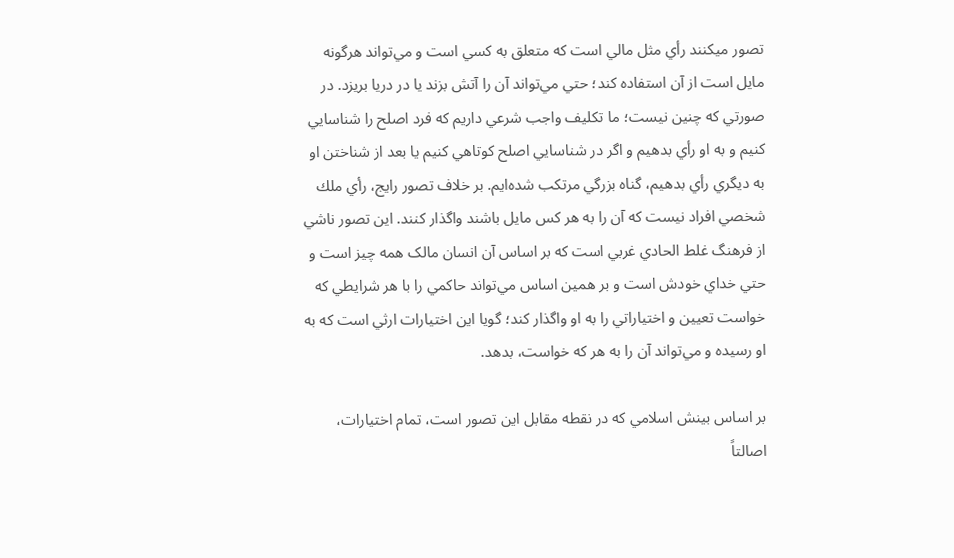تصور ميكنند رأي مثل مالي است که متعلق به کسي است و مي‌تواند هرگونه مايل است از آن استفاده کند؛ حتي مي‌تواند آن را آتش بزند يا در دريا بريزد. در صورتي كه چنين نيست؛ ما تكليف واجب شرعي داريم كه فرد اصلح را شناسايي كنيم و به او رأي بدهيم و اگر در شناسايي اصلح كوتاهي كنيم يا بعد از شناختن او به ديگري رأي بدهيم، گناه بزرگي مرتكب شده‌ايم. بر خلاف تصور رايج، رأي ملك شخصي افراد نيست که آن را به هر کس مايل باشند واگذار کنند. اين تصور ناشي از فرهنگ غلط الحادي غربي است که بر اساس آن انسان مالک همه چيز است و حتي خداي خودش است و بر همين اساس مي‌تواند حاکمي را با هر شرايطي که خواست تعيين و اختياراتي را به او واگذار کند؛ گويا اين اختيارات ارثي است که به او رسيده و مي‌تواند آن را به هر كه خواست، بدهد.

بر اساس بينش اسلامي که در نقطه مقابل اين تصور است، تمام اختيارات، اصالتاً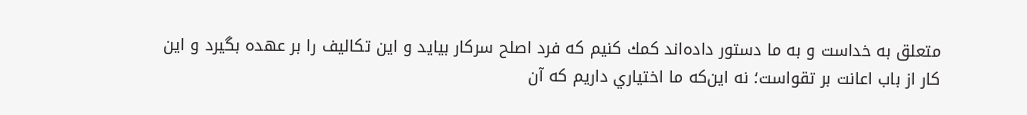متعلق به خداست و به ما دستور داده‌اند كمك كنيم كه فرد اصلح سركار بيايد و اين تكاليف را بر عهده بگيرد و اين کار از باب اعانت بر تقواست؛ نه اين‌كه ما اختياري داريم که آن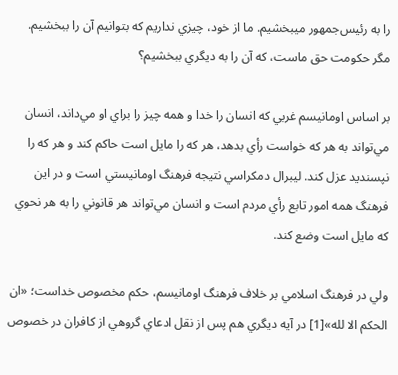را به رئيس‌جمهور ميبخشيم. ما از خود، چيزي نداريم كه بتوانيم آن را ببخشيم. مگر حكومت حق ماست، که آن را به ديگري ببخشيم؟

بر اساس اومانيسم غربي که انسان را خدا و همه چيز را براي او مي‌داند، انسان مي‌تواند به هر كه خواست رأي بدهد، هر كه را مايل است حاكم كند و هر كه را نپسنديد عزل كند. ليبرال دمكراسي نتيجه فرهنگ اومانيستي است و در اين فرهنگ همه امور تابع رأي مردم است و انسان مي‌تواند هر قانوني را به هر نحوي که مايل است وضع كند.

ولي در فرهنگ اسلامي بر خلاف فرهنگ اومانيسم، حكم مخصوص خداست؛ «ان الحكم الا لله»[1] در آيه ديگري هم پس از نقل ادعاي گروهي از کافران در خصوص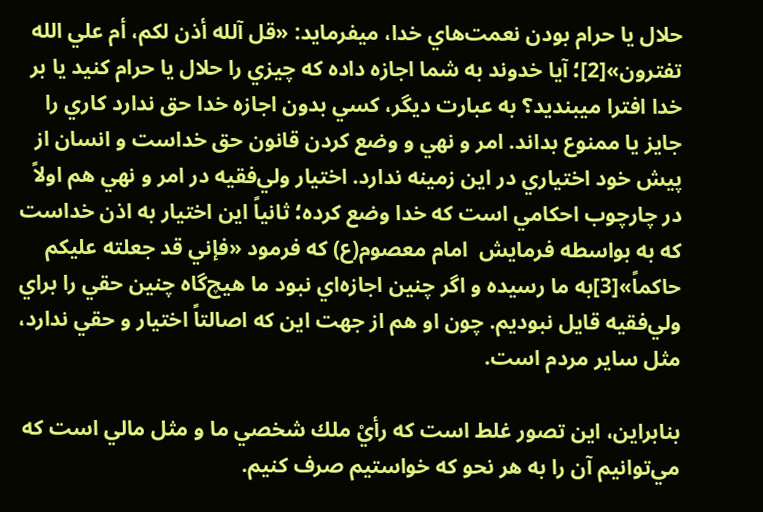حلال يا حرام بودن نعمت‌هاي خدا، ميفرمايد: «قل آلله أذن لكم، أم علي الله تفترون»[2]؛ آيا خدوند به شما اجازه داده که چيزي را حلال يا حرام کنيد يا بر خدا افترا ميبنديد؟ به عبارت ديگر، کسي بدون اجازه خدا حق ندارد كاري را جايز يا ممنوع بداند. امر و نهي و وضع كردن قانون حق خداست و انسان از پيش خود اختياري در اين زمينه ندارد. اختيار ولي‌فقيه در امر و نهي هم اولاً در چارچوب احكامي است که خدا وضع کرده؛ ثانياً اين اختيار به اذن خداست که به بواسطه فرمايش  امام معصوم(ع) که فرمود «فإني قد جعلته عليكم حاكماً»[3]به ما رسيده و اگر چنين اجازه‌اي نبود ما هيچ‌گاه چنين حقي را براي ولي‌فقيه قايل نبوديم. چون او هم از جهت اين که اصالتاً اختيار و حقي ندارد، مثل ساير مردم است.

بنابراين، اين تصور غلط است كه رأيْ ملك شخصي ما و مثل مالي است که مي‌توانيم آن را به هر نحو که خواستيم صرف کنيم.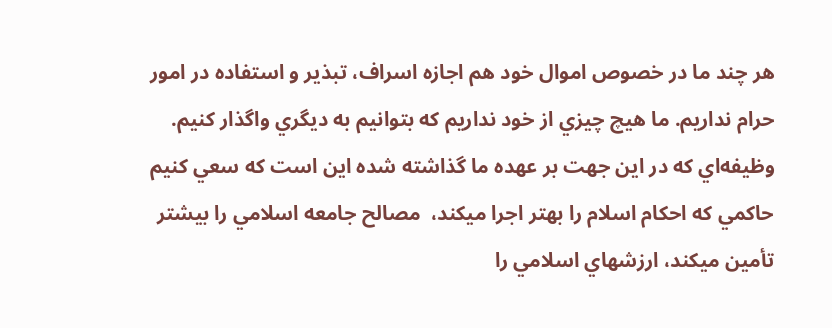هر چند ما در خصوص اموال خود هم اجازه اسراف، تبذير و استفاده در امور حرام نداريم. ما هيچ چيزي از خود نداريم که بتوانيم به ديگري واگذار كنيم. وظيفه‌اي که در اين جهت بر عهده ما گذاشته شده اين است که سعي كنيم حاكمي كه احكام اسلام را بهتر اجرا ميكند،  مصالح جامعه اسلامي را بيشتر تأمين ميكند، ارزشهاي اسلامي را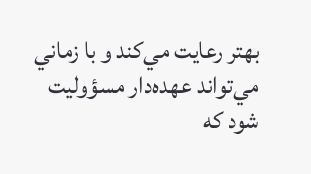بهتر رعايت مي‌كند و با زماني مي‌تواند عهده‌دار مسؤوليت شود که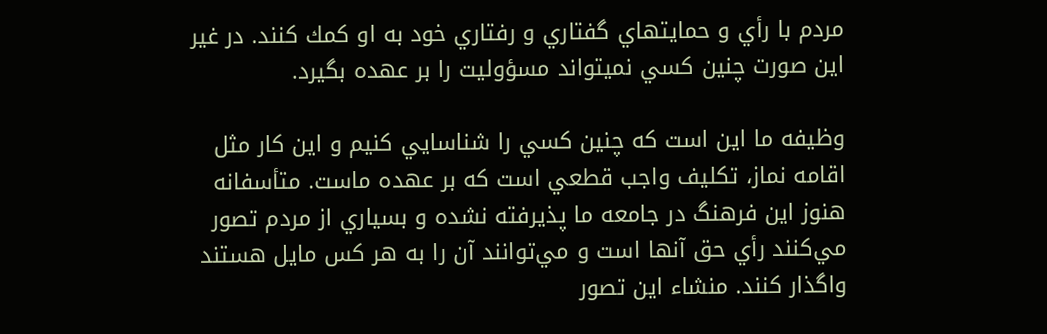مردم با رأي و حمايتهاي گفتاري و رفتاري خود به او كمك كنند. در غير اين صورت چنين کسي نميتواند مسؤوليت را بر عهده بگيرد.

وظيفه ما اين است كه چنين كسي را شناسايي كنيم و اين کار مثل اقامه نماز، تكليف واجب قطعي است که بر عهده ماست. متأسفانه هنوز اين فرهنگ در جامعه ما پذيرفته نشده و بسياري از مردم تصور مي‌کنند رأي حق آنها است و مي‌توانند آن را به هر کس مايل هستند واگذار کنند. منشاء اين تصور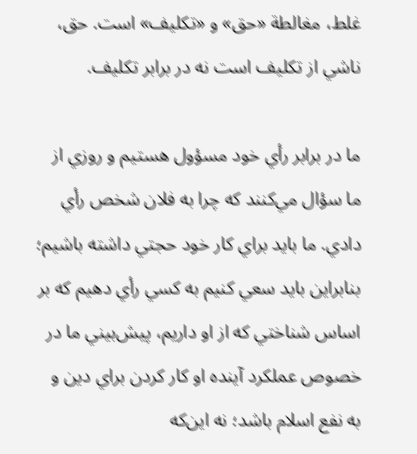غلط، مغالطة «حق» و «تكليف» است. حق، ناشي از تكليف است نه در برابر تكليف.

ما در برابر رأي خود مسؤول هستيم و روزي از ما سؤال مي‌کنند که چرا به فلان شخص رأي دادي. ما بايد براي کار خود حجتي داشته باشيم؛ بنابراين بايد سعي كنيم به كسي رأي دهيم که بر اساس شناختي که از او داريم، پيش‌بيني ما در خصوص عملکرد آينده او كار کردن براي دين و به نفع اسلام باشد؛ نه اين‌که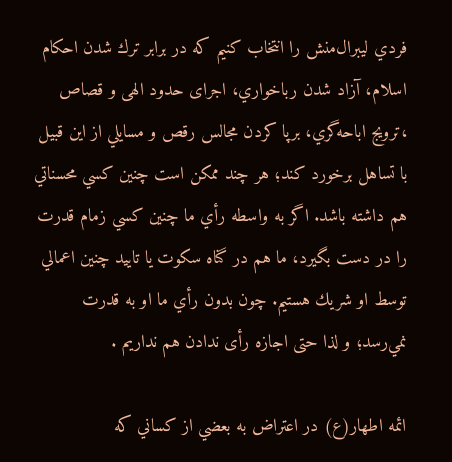فردي ليبرال‌منش را انتخاب کنيم که در برابر ترك شدن احكام اسلام، آزاد شدن رباخواري، اجرای حدود الهی و قصاص ،ترويج اباحه‌گري، برپا کردن مجالس رقص و مسايلي از اين قبيل با تساهل برخورد کند؛ هر چند ممکن است چنين کسي محسناتي هم داشته باشد. اگر به واسطه رأي ما چنين کسي زمام قدرت را در دست بگيرد، ما هم در گناه سکوت يا تاييد چنين اعمالي توسط او شريك هستيم. چون بدون رأي ما او به قدرت نمي‌رسد؛ و لذا حتی اجازه رأی ندادن هم نداریم .

ائمه اطهار(ع) در اعتراض به بعضي از كساني كه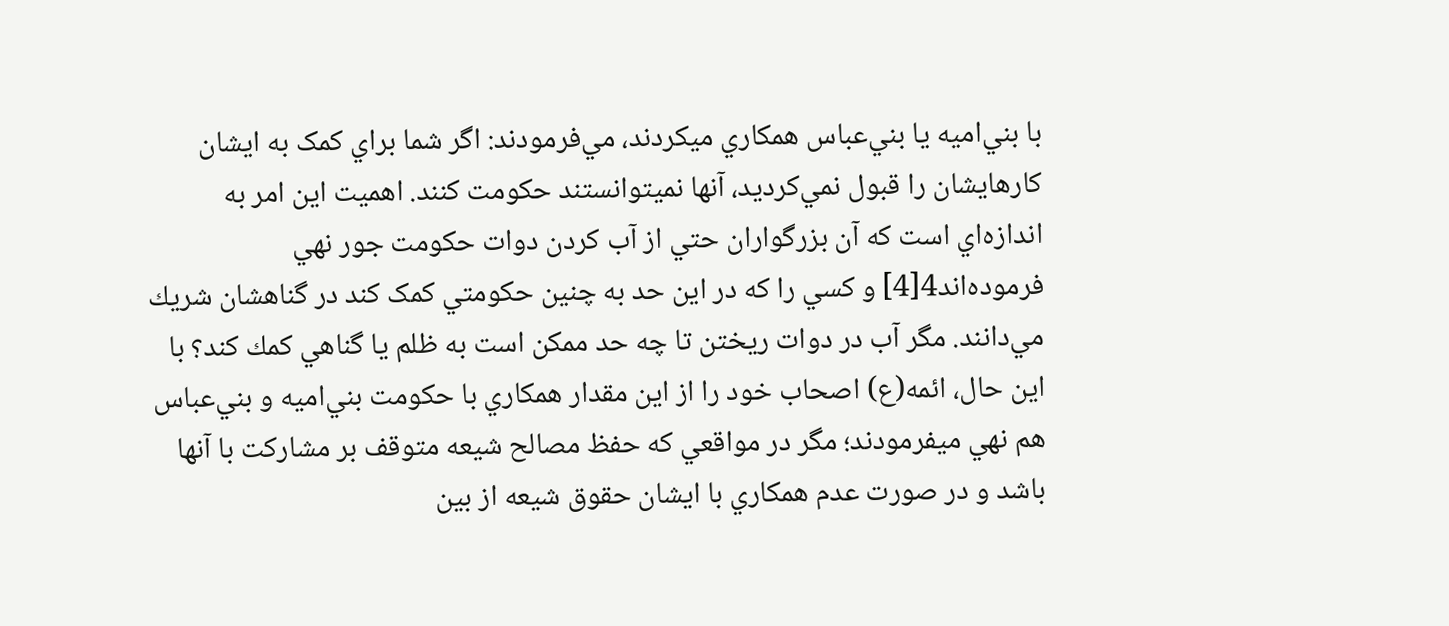با بني‌اميه يا بني‌عباس همكاري ميكردند، مي‌فرمودند: اگر شما براي کمک به ايشان کارهايشان را قبول نمي‌کرديد، آنها نميتوانستند حكومت كنند. اهميت اين امر به اندازه‌اي است که آن بزرگواران حتي از آب کردن دوات حکومت جور نهي فرموده‌اند4[4] و کسي را که در اين حد به چنين حکومتي کمک کند در گناهشان شريك مي‌دانند. مگر آب در دوات ريختن تا چه حد ممکن است به ظلم يا گناهي كمك كند؟ با اين حال، ائمه(ع) اصحاب خود را از اين مقدار همکاري با حکومت بني‌اميه و بني‌عباس هم نهي ميفرمودند؛ مگر در مواقعي كه حفظ مصالح شيعه متوقف بر مشاركت با آنها باشد و در صورت عدم همکاري با ايشان حقوق شيعه از بين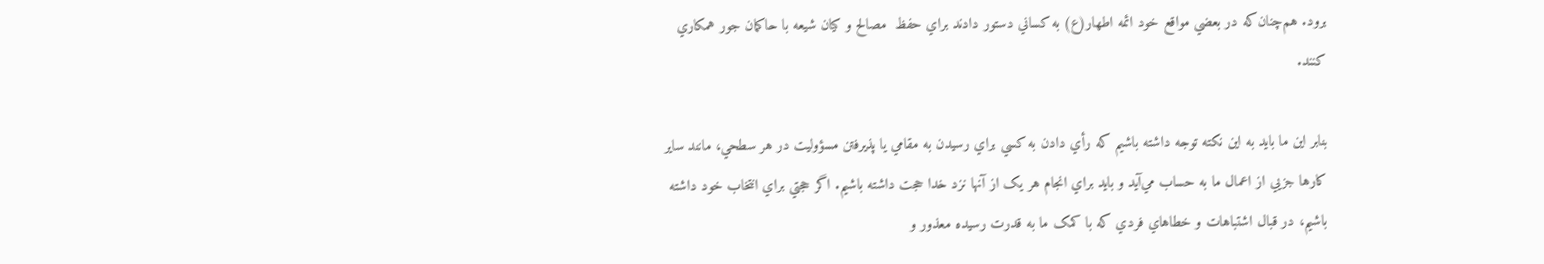برود. هم‌چنان‌که در بعضي مواقع خود ائمه اطهار(ع) به كساني دستور دادند براي حفظ  مصالح و كيان شيعه با حاکمان جور همکاري کنند.

بنا‌بر اين ما بايد به اين نکته توجه داشته باشيم که رأي دادن به کسي براي رسيدن به مقامي يا پذيرفتن مسؤوليت در هر سطحي، مانند ساير کارها جزيي از اعمال ما به حساب مي‌آيد و بايد براي انجام هر يک از آنها نزد خدا حجت داشته باشيم. اگر حجتي براي انتخاب خود داشته باشيم، در قبال اشتباهات و خطاهاي فردي که با کمک ما به قدرت رسيده معذور و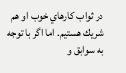در ثواب كارهاي خوب او هم شريك هستيم. اما اگر با توجه به سوابق و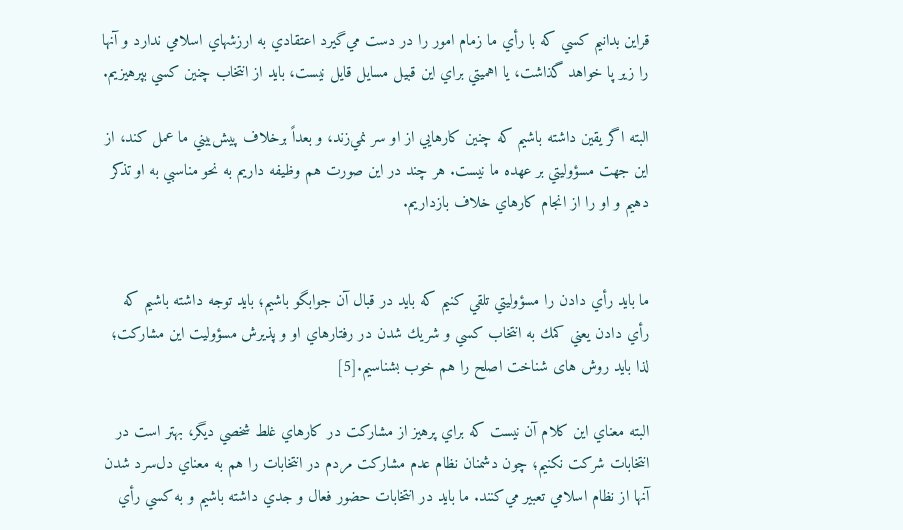قراين بدانيم كسي که با رأي ما زمام امور را در دست مي‌گيرد اعتقادي به ارزشهاي اسلامي ندارد و آنها را زير پا خواهد گذاشت، يا اهميتي براي اين قبيل مسايل قايل نيست، بايد از انتخاب چنين کسي بپرهيزيم.

البته اگر يقين داشته باشيم که چنين كارهايي از او سر نمي‌زند، و بعداً برخلاف پيش‌بيني ما عمل کند، از اين جهت مسؤوليتي بر عهده ما نيست. هر چند در اين صورت هم وظيفه داريم به نحو مناسبي به او تذکر دهيم و او را از انجام کارهاي خلاف بازداريم.


ما بايد رأي دادن را مسؤوليتي تلقي كنيم كه بايد در قبال آن جوابگو باشيم؛ بايد توجه داشته باشيم كه رأي دادن يعني كمك به انتخاب كسي و شريك شدن در رفتارهاي او و پذيرش مسؤوليت اين مشاركت؛ لذا باید روش های شناخت اصلح را هم خوب بشناسیم.[5]

البته معناي اين کلام آن نيست كه براي پرهيز از مشاركت در كارهاي غلط شخصي ديگر، بهتر است در انتخابات شركت نكنيم؛ چون دشمنان نظام عدم مشارکت مردم در انتخابات را هم به معناي دل‌سرد شدن آنها از نظام اسلامي تعبير مي‌کنند. ما بايد در انتخابات حضور فعال و جدي داشته باشيم و به کسي رأي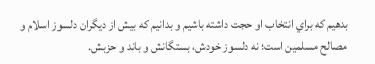بدهيم كه براي انتخاب او حجت داشته باشيم و بدانيم که بيش از ديگران دلسوز اسلام و مصالح مسلمين است؛ نه دلسوز خودش، بستگانش و باند و حزبش.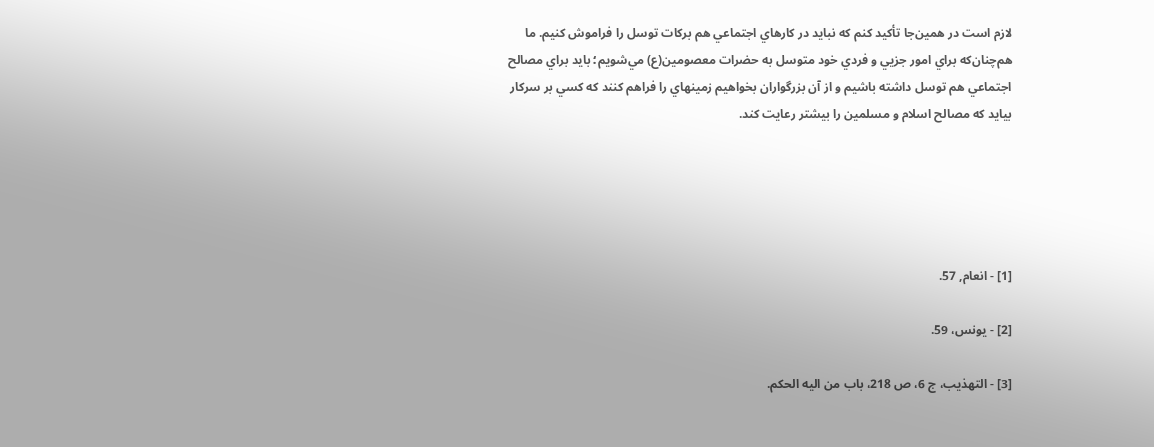لازم است در همين‌جا تأكيد كنم كه نبايد در كارهاي اجتماعي هم بركات توسل را فراموش كنيم. ما هم‌چنان‌که براي امور جزيي و فردي خود متوسل به حضرات معصومين(ع) مي‌شويم؛ بايد براي مصالح اجتماعي هم توسل داشته باشيم و از آن بزرگواران بخواهيم زمينهاي را فراهم كنند كه كسي بر سركار بيايد که مصالح اسلام و مسلمين را بيشتر رعايت كند.





[1] - انعام, 57.

[2] - يونس، 59.

[3] - التهذيب، ج 6، ص 218، باب من اليه الحکم.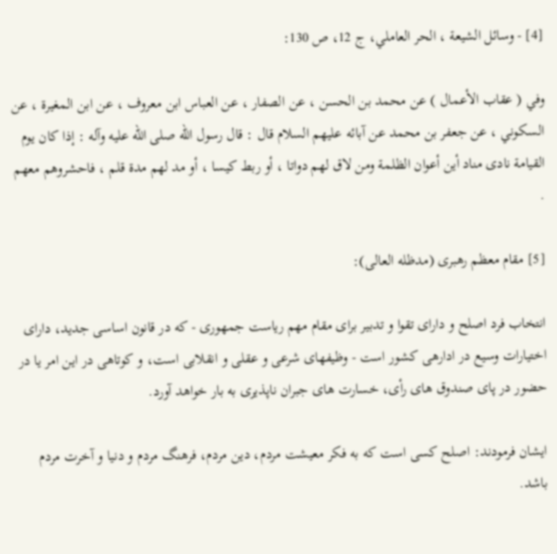[4] - وسائل الشيعة ، الحر العاملي، ج 12، ص 130:

وفي ( عقاب الأعمال ) عن محمد بن الحسن ، عن الصفار ، عن العباس ابن معروف ، عن ابن المغيرة ، عن السكوني ، عن جعفر بن محمد عن آبائه عليهم السلام قال : قال رسول الله صلى الله عليه وآله : إذا كان يوم القيامة نادى مناد أين أعوان الظلمة ومن لاق لهم دواتا ، أو ربط كيسا ، أو مد لهم مدة قلم ، فاحشروهم معهم .

[5] مقام معظم رهبری (مدظله العالی):

انتخاب فرد اصلح و دارای تقوا و تدبیر برای مقام مهم ریاست جمهوری - که در قانون اساسی جدید، دارای اختیارات وسیع در ادارهی کشور است - وظیفهای شرعی و عقلی و انقلابی است، و کوتاهی در این امر یا در حضور در پای صندوق های رأی، خسارت های جبران ناپذیری به بار خواهد آورد.

ایشان فرمودند: اصلح کسی است که به فکر معیشت مردم، دین مردم، فرهنگ مردم و دنیا و آخرت مردم باشد.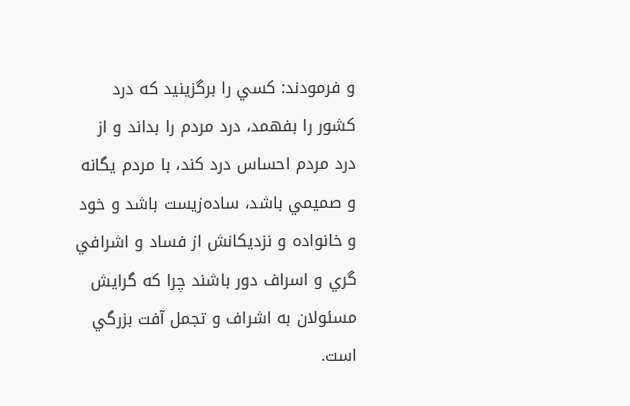و فرمودند: کسي را برگزينيد که درد کشور را بفهمد، درد مردم را بداند و از درد مردم احساس درد کند، با مردم يگانه و صميمي باشد، ساده‌زيست باشد و خود و خانواده و نزديکانش از فساد و اشرافي گري و اسراف دور باشند چرا که گرايش مسئولان به اشراف و تجمل آفت بزرگي است.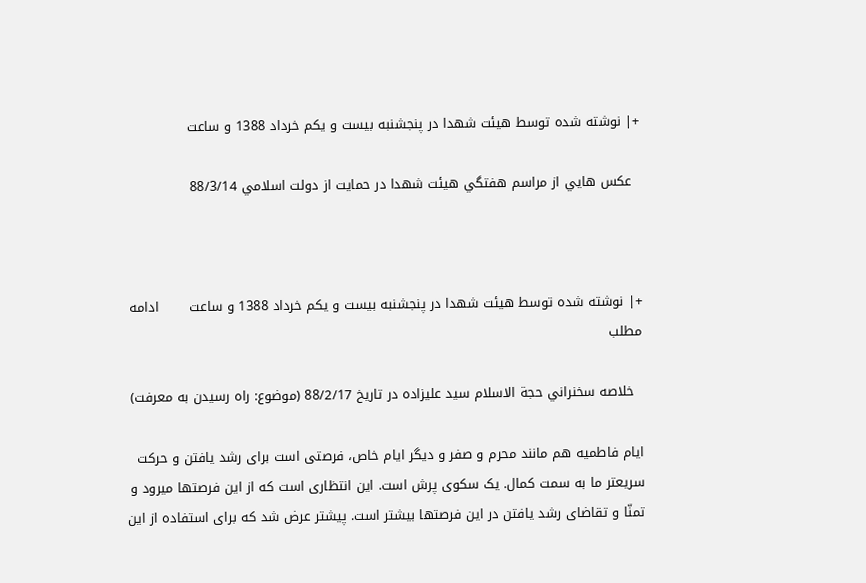+| نوشته شده توسط هيئت شهدا در پنجشنبه بیست و یکم خرداد 1388 و ساعت

  عکس هايي از مراسم هفتگي هيئت شهدا در حمايت از دولت اسلامي 88/3/14



+| نوشته شده توسط هيئت شهدا در پنجشنبه بیست و یکم خرداد 1388 و ساعت       ادامه مطلب

  خلاصه سخنراني حجة الاسلام سيد عليزاده در تاريخ 88/2/17 (موضوع: راه رسيدن به معرفت)

ایام فاطمیه هم مانند محرم و صفر و دیگر ایام خاص، فرصتی است برای رشد یافتن و حرکت سریعتر ما به سمت کمال. یک سکوی پرش است. این انتظاری است که از این فرصتها میرود و تمنّا و تقاضای رشد یافتن در این فرصتها بیشتر است. پیشتر عرض شد که برای استفاده از این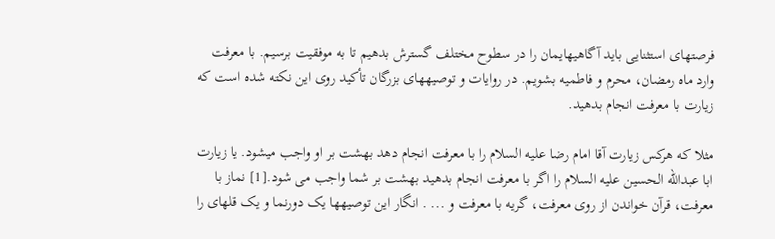فرصتهای استثنایی باید آگاهیهایمان را در سطوح مختلف گسترش بدهیم تا به موفقیت برسیم. با معرفت وارد ماه رمضان، محرم و فاطمیه بشویم. در روایات و توصیههای بزرگان تأکید روی این نکته شده است که زیارت با معرفت انجام بدهید.

مثلا که هرکس زیارت آقا امام رضا علیه السلام را با معرفت انجام دهد بهشت بر او واجب میشود. یا زیارت ابا عبدالله الحسین علیه السلام را اگر با معرفت انجام بدهید بهشت بر شما واجب می شود.[1] نماز با معرفت، قرآن خواندن از روی معرفت، گریه با معرفت و ... . انگار این توصیهها یک دورنما و یک قلهای را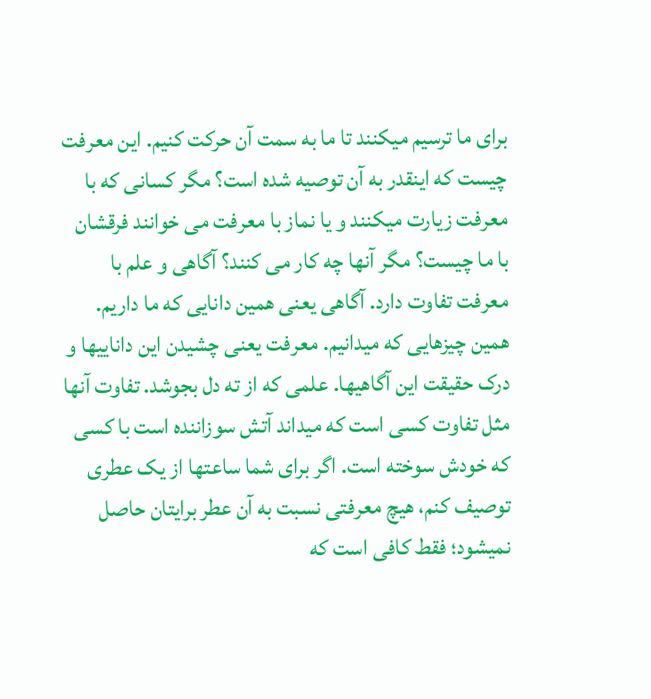برای ما ترسیم میکنند تا ما به سمت آن حرکت کنیم. این معرفت چیست که اینقدر به آن توصیه شده است؟ مگر کسانی که با معرفت زیارت میکنند و یا نماز با معرفت می خوانند فرقشان با ما چیست؟ مگر آنها چه کار می کنند؟ آگاهی و علم با معرفت تفاوت دارد. آگاهی یعنی همین دانایی که ما داریم. همین چیزهایی که میدانیم. معرفت یعنی چشیدن این داناییها و درک حقیقت این آگاهیها. علمی که از ته دل بجوشد. تفاوت آنها مثل تفاوت کسی است که میداند آتش سوزاننده است با کسی که خودش سوخته است. اگر برای شما ساعتها از یک عطری توصیف کنم، هیچ معرفتی نسبت به آن عطر برایتان حاصل نمیشود؛ فقط کافی است که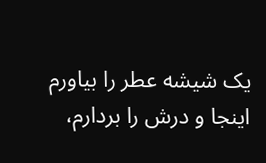یک شیشه عطر را بیاورم اینجا و درش را بردارم،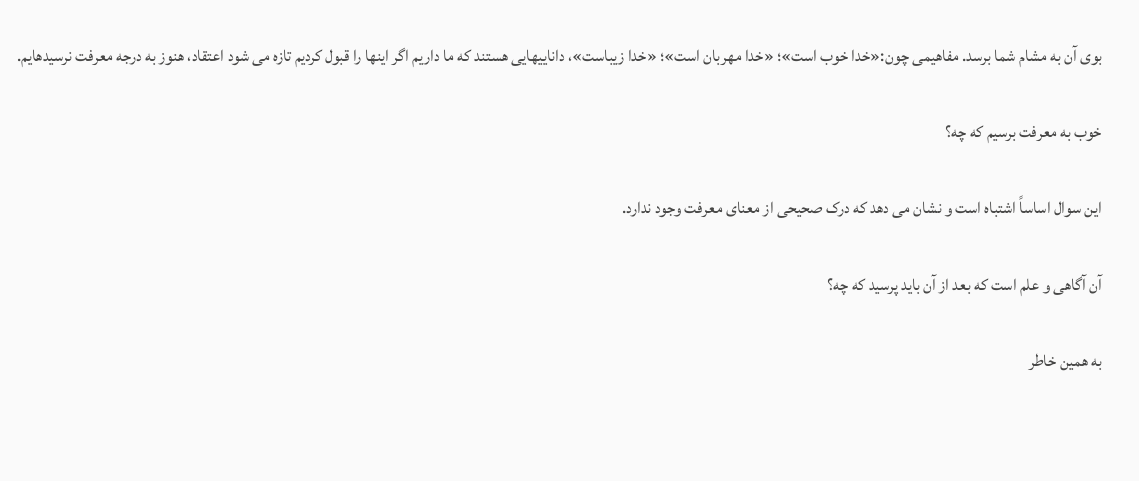بوی آن به مشام شما برسد. مفاهیمی چون:«خدا خوب است»؛ «خدا مهربان است»؛ «خدا زیباست»، داناییهایی هستند که ما داریم اگر اینها را قبول کردیم تازه می شود اعتقاد، هنوز به درجه معرفت نرسیدهایم.

خوب به معرفت برسیم که چه؟

این سوال اساساً اشتباه است و نشان می دهد که درک صحیحی از معنای معرفت وجود ندارد.

آن آگاهی و علم است که بعد از آن باید پرسید که چه؟

به همین خاطر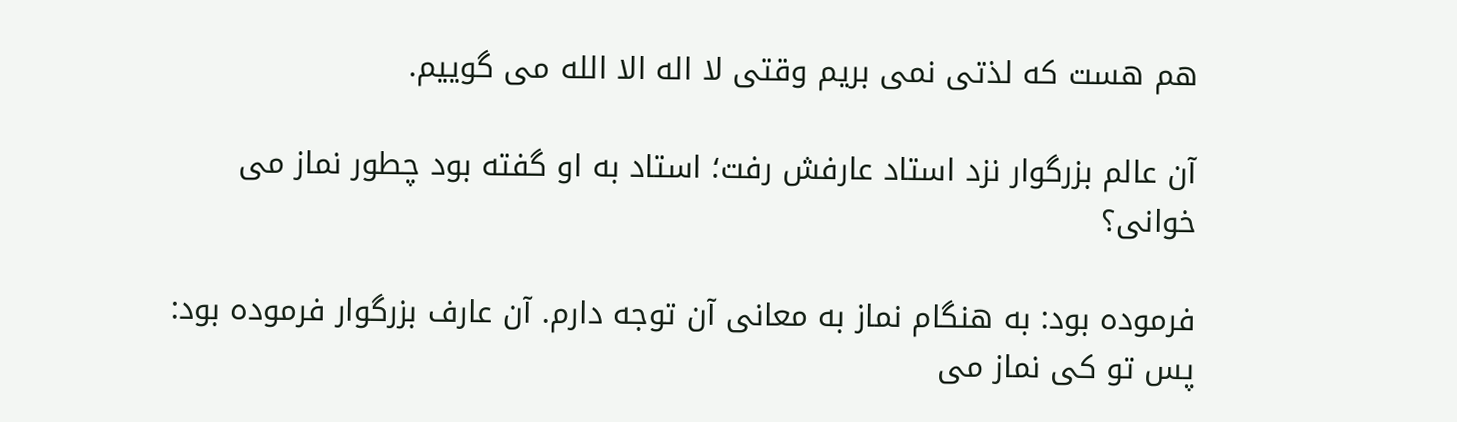هم هست که لذتی نمی بریم وقتی لا اله الا الله می گوییم.

آن عالم بزرگوار نزد استاد عارفش رفت؛ استاد به او گفته بود چطور نماز می خوانی؟

فرموده بود: به هنگام نماز به معانی آن توجه دارم. آن عارف بزرگوار فرموده بود: پس تو کی نماز می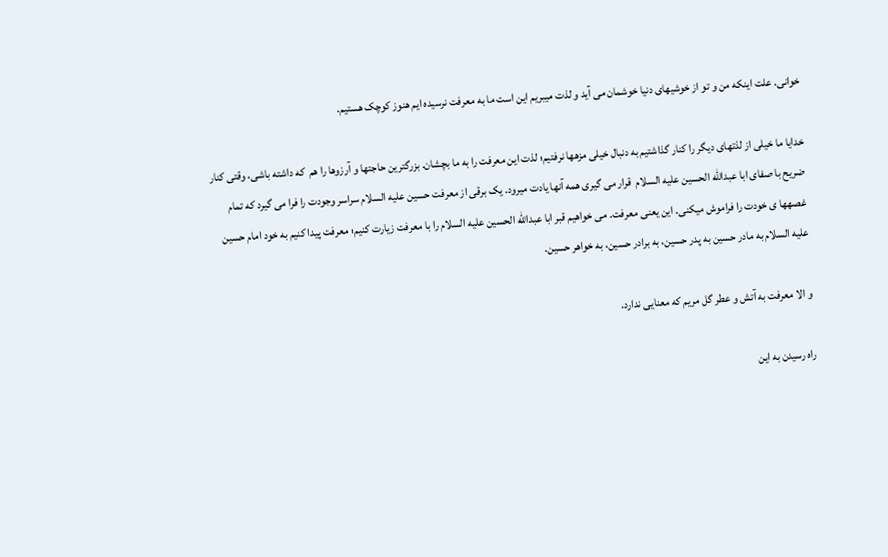خوانی. علت اینکه من و تو از خوشیهای دنیا خوشمان می آید و لذت میبریم این است ما به معرفت نرسیده ایم هنوز کوچک هستیم.

خدایا ما خیلی از لذتهای دیگر را کنار گذاشتیم به دنبال خیلی مزهها نرفتیم؛ لذت این معرفت را به ما بچشان. بزرگترین حاجتها و آرزوها را هم  که داشته باشی، وقتی کنار ضریح با صفای ابا عبدالله الحسین علیه السلام  قرار می گیری همه آنها یادت میرود. یک برقی از معرفت حسین علیه السلام سراسر وجودت را فرا می گیرد که تمام غصهها ی خودت را فراموش میکنی. این یعنی معرفت. می خواهیم قبر ابا عبدالله الحسین علیه السلام را با معرفت زیارت کنیم؛ معرفت پیدا کنیم به خود امام حسین علیه السلام به مادر حسین به پدر حسین، به برادر حسین، به خواهر حسین.

و الا معرفت به آتش و عطر گل مریم که معنایی ندارد.

راه رسیدن به این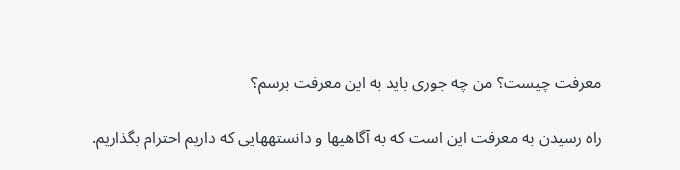معرفت چیست؟ من چه جوری باید به این معرفت برسم؟

راه رسیدن به معرفت این است که به آگاهیها و دانستههایی که داریم احترام بگذاریم.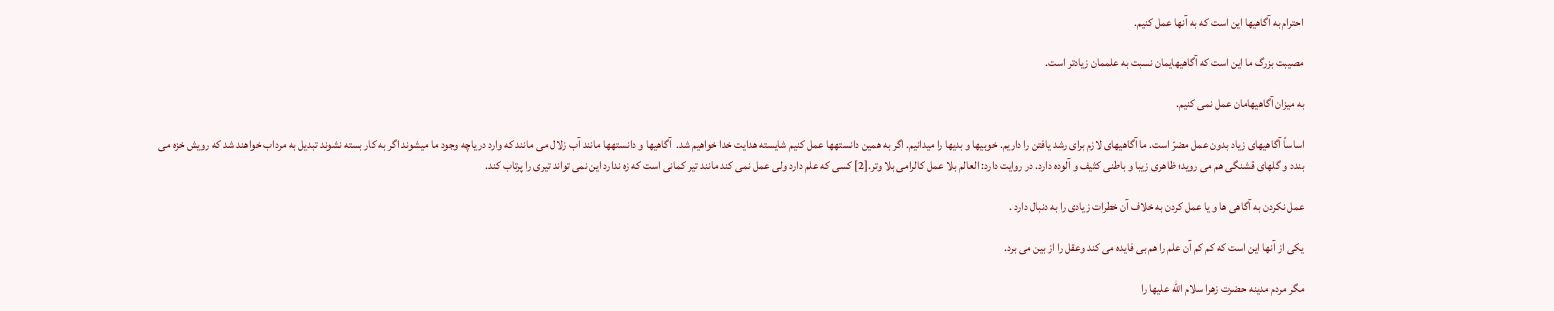احترام به آگاهیها این است که به آنها عمل کنیم.

مصیبت بزرگ ما این است که آگاهیهایمان نسبت به علممان زیادتر است.

به میزان آگاهیهامان عمل نمی کنیم.

اساساً آگاهیهای زیاد بدون عمل مضرّ است. ما آگاهیهای لازم برای رشد یافتن را داریم. خوبیها و بدیها را میدانیم. اگر به همین دانستهها عمل کنیم شایسته هدایت خدا خواهیم شد.  آگاهیها و دانستهها مانند آب زلال می مانند که وارد دریاچه وجود ما میشوند اگر به کار بسته نشوند تبدیل به مرداب خواهند شد که رویش خزه می بندد و گلهای قشنگی هم می روید؛ ظاهری زیبا و باطنی کثیف و آلوده دارد. در روایت دارد: العالم بلا عمل کالرامی بلا وتر.[2] کسی که علم دارد ولی عمل نمی کند مانند تیر کمانی است که زه ندارد این نمی تواند تیری را پرتاب کند.

عمل نکردن به آگاهی ها و یا عمل کردن به خلاف آن خطرات زیادی را به دنبال دارد .

یکی از آنها این است که کم کم آن علم را هم بی فایده می کند وعقل را از بین می برد.

مگر مردم مدینه حضرت زهرا سلام الله علیها را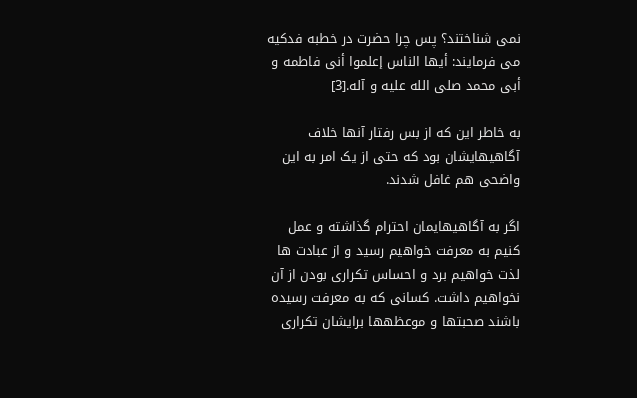نمی شناختند؟ پس چرا حضرت در خطبه فدکیه می فرمایند: أیها الناس إعلموا أنی فاطمه و أبی محمد صلی الله علیه و آله.[3]

به خاطر این که از بس رفتار آنها خلاف آگاهیهایشان بود که حتی از یک امر به این واضحی هم غافل شدند.

اگر به آگاهیهایمان احترام گذاشته و عمل کنیم به معرفت خواهیم رسید و از عبادت ها لذت خواهیم برد و احساس تکراری بودن از آن نخواهیم داشت. کسانی که به معرفت رسیده باشند صحبتها و موعظهها برایشان تکراری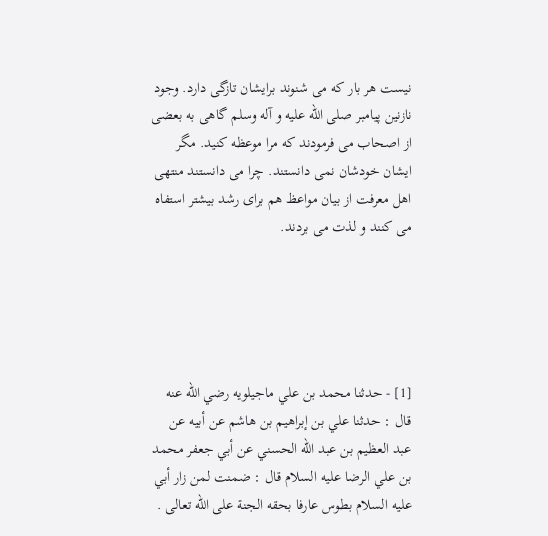نیست هر بار که می شنوند برایشان تازگی دارد. وجود نازنین پیامبر صلی الله علیه و آله وسلم گاهی به بعضی از اصحاب می فرمودند که مرا موعظه کنید. مگر ایشان خودشان نمی دانستند. چرا می دانستند منتهی اهل معرفت از بیان مواعظ هم برای رشد بیشتر استفاه می کنند و لذت می بردند.





[1] - حدثنا محمد بن علي ماجيلويه رضي الله عنه قال : حدثنا علي بن إبراهيم بن هاشم عن أبيه عن عبد العظيم بن عبد الله الحسني عن أبي جعفر محمد بن علي الرضا عليه السلام قال : ضمنت لمن زار أبي عليه السلام بطوس عارفا بحقه الجنة على الله تعالى .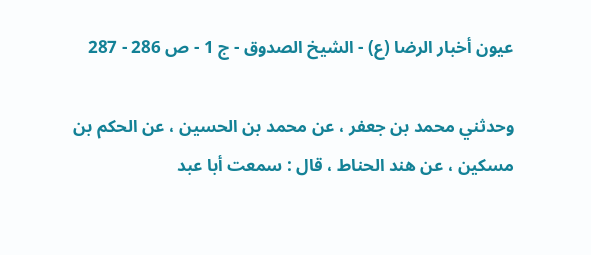عيون أخبار الرضا (ع) - الشيخ الصدوق - ج 1 - ص 286 - 287

وحدثني محمد بن جعفر ، عن محمد بن الحسين ، عن الحكم بن مسكين ، عن هند الحناط ، قال : سمعت أبا عبد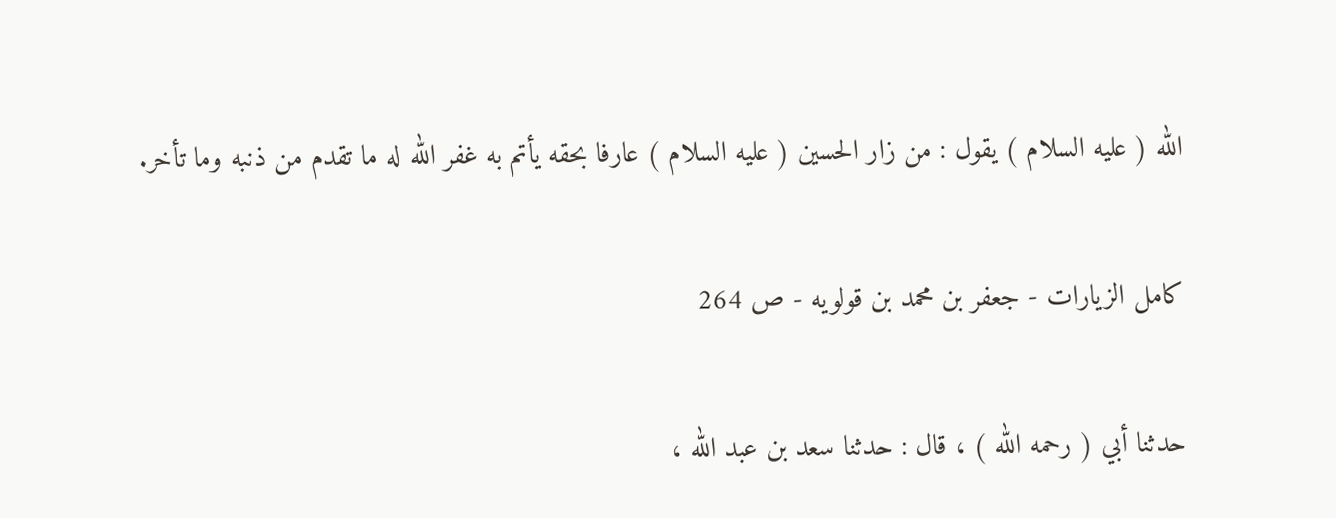الله ( عليه السلام ) يقول : من زار الحسين ( عليه السلام ) عارفا بحقه يأتم به غفر الله له ما تقدم من ذنبه وما تأخر.

كامل الزيارات - جعفر بن محمد بن قولويه - ص 264

حدثنا أبي ( رحمه الله ) ، قال : حدثنا سعد بن عبد الله ،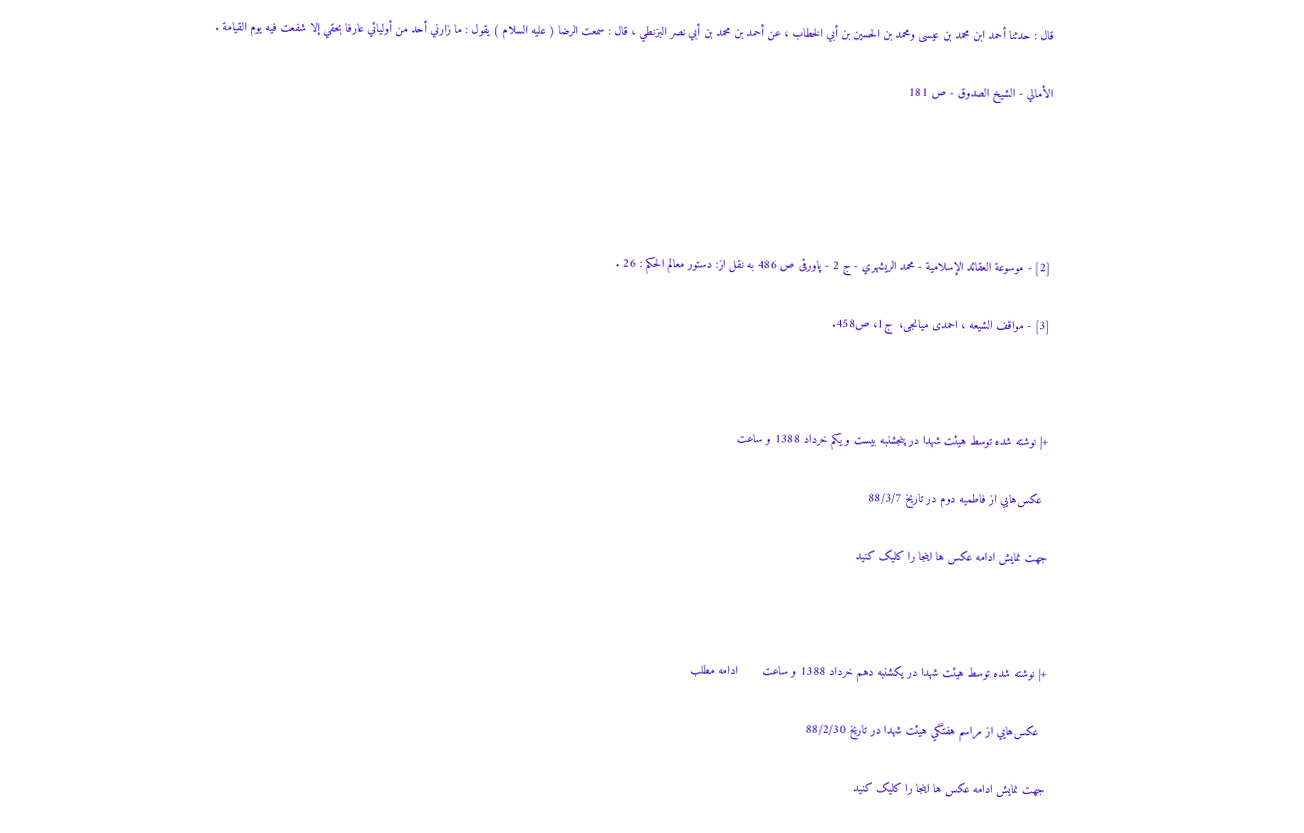قال : حدثنا أحمد ابن محمد بن عيسى ومحمد بن الحسين بن أبي الخطاب ، عن أحمد بن محمد بن أبي نصر البزنطي ، قال : سمعت الرضا ( عليه السلام ) يقول : ما زارني أحد من أوليائي عارفا بحقي إلا شفعت فيه يوم القيامة .

الأمالي - الشيخ الصدوق - ص 181





[2] - موسوعة العقائد الإسلامية - محمد الريشهري - ج 2 - پاورقى ص 486 به نقل از: دستور معالم الحكم : 26 .

[3] - مواقف الشیعه ، احمدی میانجی،  ج1، ص458.



+| نوشته شده توسط هيئت شهدا در پنجشنبه بیست و یکم خرداد 1388 و ساعت

  عکس‌هايي از فاطميه دوم در تاريخ 88/3/7

جهت نمايش ادامه عکس ها اينجا را کليک کنيد



+| نوشته شده توسط هيئت شهدا در یکشنبه دهم خرداد 1388 و ساعت       ادامه مطلب

  عکس‌هايي از مراسم هفتگي هيئت شهدا در تاريخ 88/2/30

جهت نمايش ادامه عکس ها اينجا را کليک کنيد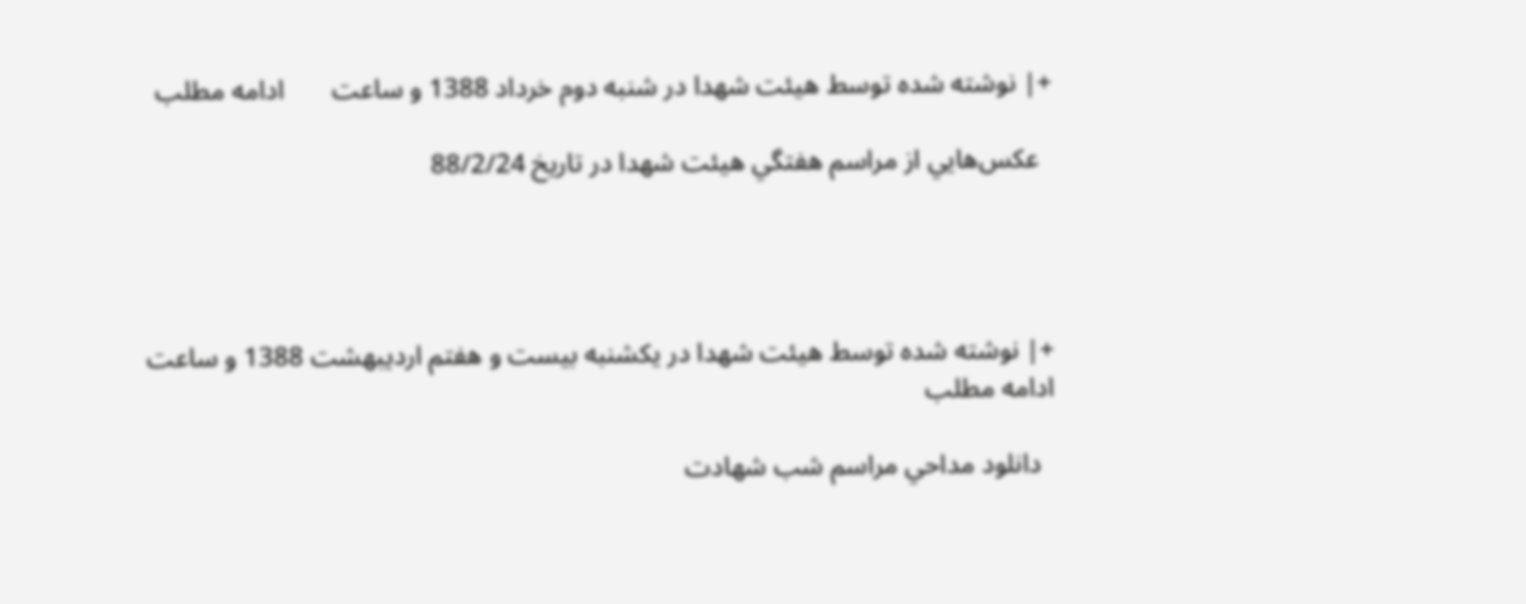+| نوشته شده توسط هيئت شهدا در شنبه دوم خرداد 1388 و ساعت       ادامه مطلب

  عکس‌هايي از مراسم هفتگي هيئت شهدا در تاريخ 88/2/24




+| نوشته شده توسط هيئت شهدا در یکشنبه بیست و هفتم اردیبهشت 1388 و ساعت       ادامه مطلب

  دانلود مداحي مراسم شب شهادت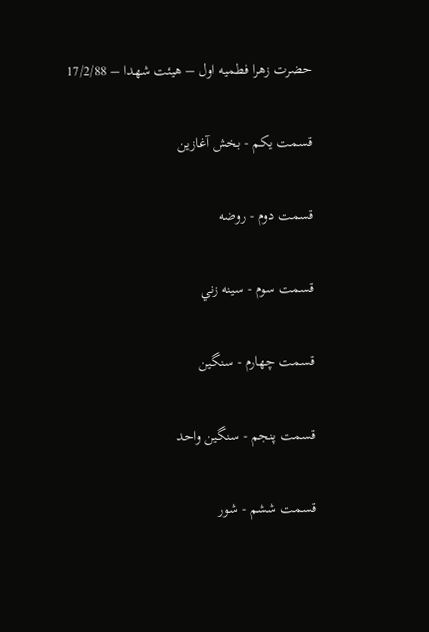حضرت زهرا فطميه اول – هيئت شهدا – 17/2/88

قسمت يکم - بخش آغازين

قسمت دوم - روضه

قسمت سوم - سينه زني

قسمت چهارم - سنگين

قسمت پنجم - سنگين واحد

قسمت ششم - شور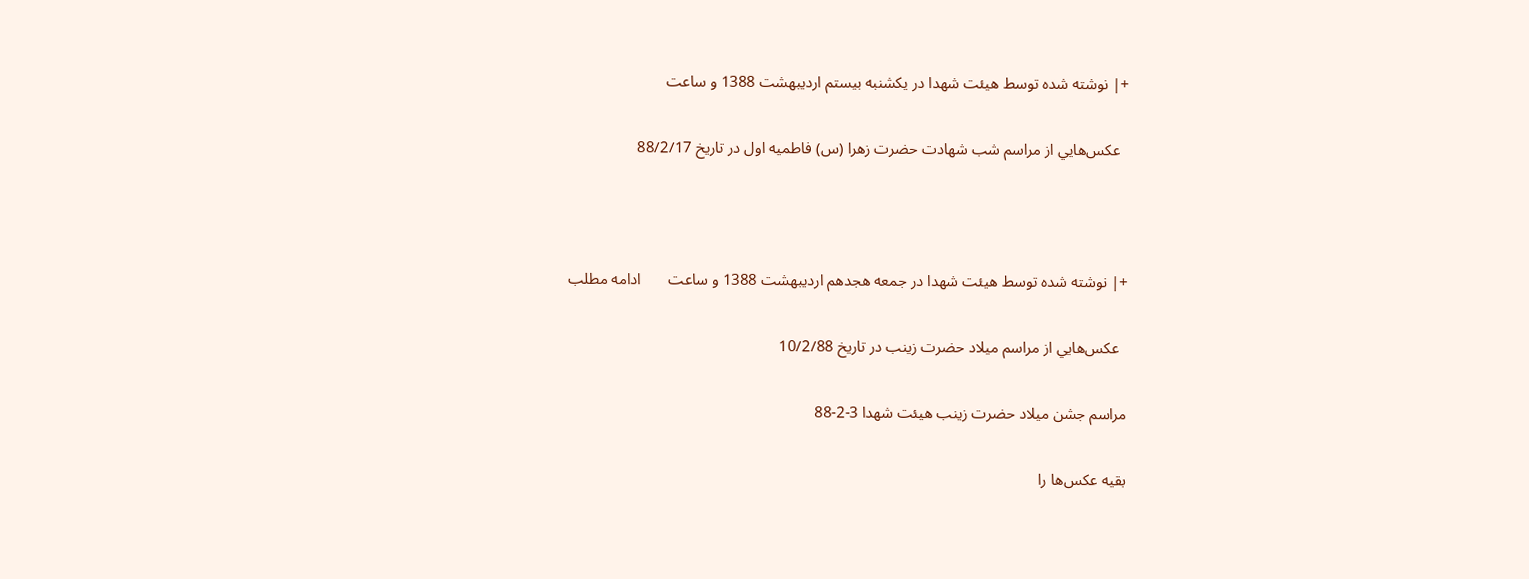+| نوشته شده توسط هيئت شهدا در یکشنبه بیستم اردیبهشت 1388 و ساعت

  عکس‌هايي از مراسم شب شهادت حضرت زهرا (س) فاطميه اول در تاريخ 88/2/17



+| نوشته شده توسط هيئت شهدا در جمعه هجدهم اردیبهشت 1388 و ساعت       ادامه مطلب

  عکس‌هايي از مراسم ميلاد حضرت زينب در تاريخ 10/2/88

مراسم جشن ميلاد حضرت زينب هيئت شهدا 3-2-88

بقيه عکس‌ها را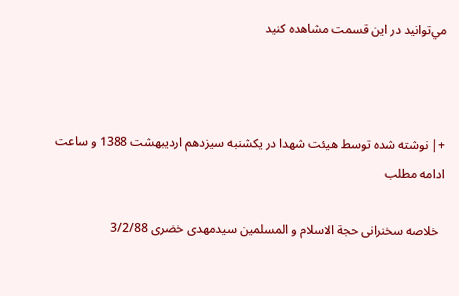مي‌توانيد در اين قسمت مشاهده کنيد



+| نوشته شده توسط هيئت شهدا در یکشنبه سیزدهم اردیبهشت 1388 و ساعت       ادامه مطلب

  خلاصه سخنرانی حجة الاسلام و المسلمین سیدمهدی خضری 3/2/88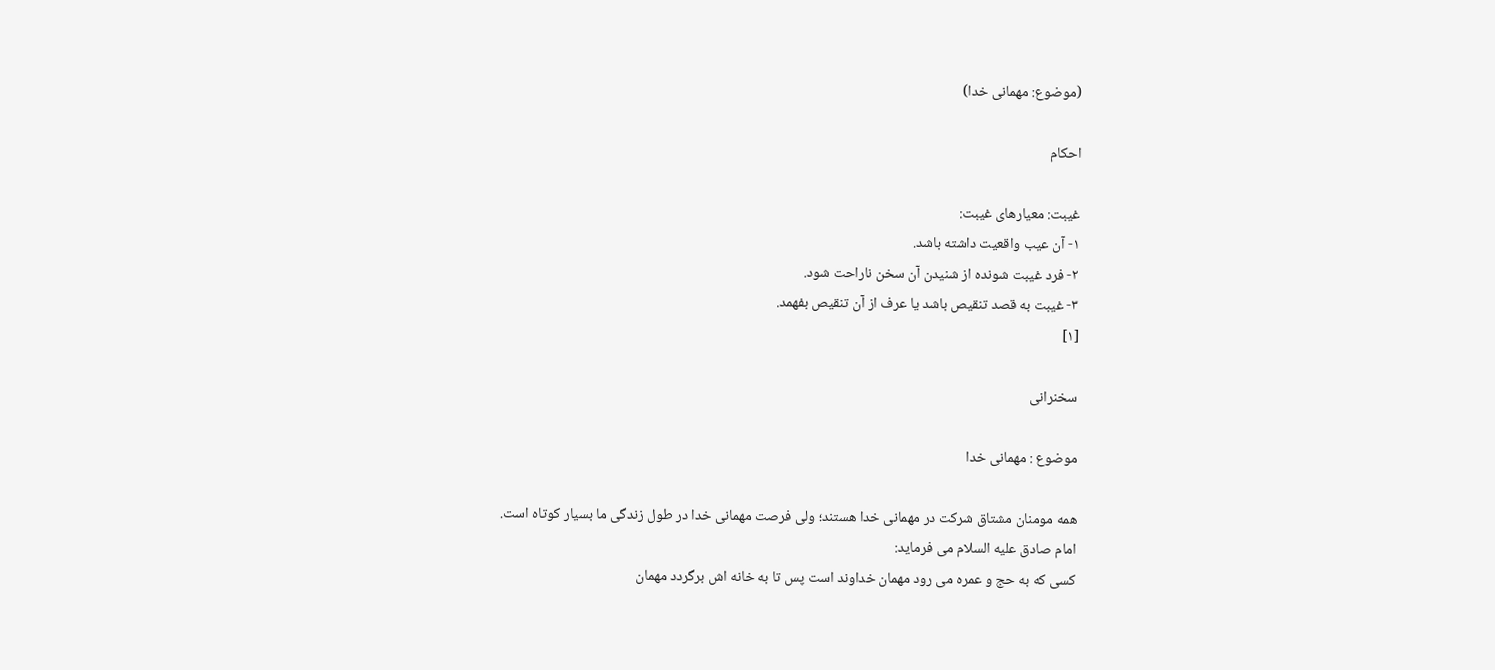(موضوع: مهمانی خدا)

احکام

غیبت: معیارهای غیبت:
۱- آن عیب واقعیت داشته باشد.
۲- فرد غیبت شونده از شنیدن آن سخن ناراحت شود.
۳- غیبت به قصد تنقیص باشد یا عرف از آن تنقیص بفهمد.
[۱]

سخنرانی

موضوع : مهمانی خدا

همه مومنان مشتاق شرکت در مهمانی خدا هستند؛ ولی فرصت مهمانی خدا در طول زندگی ما بسیار کوتاه است.
امام صادق علیه السلام می فرماید:
کسی که به حج و عمره می رود مهمان خداوند است پس تا به خانه اش برگردد مهمان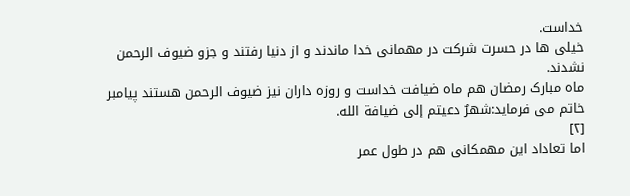خداست.
خیلی ها در حسرت شرکت در مهمانی خدا ماندند و از دنیا رفتند و جزو ضیوف الرحمن نشدند.
ماه مبارک رمضان هم ماه ضیافت خداست و روزه داران نیز ضیوف الرحمن هستند پیامبر خاتم می فرماید:شهرٌ دعیتم إلی ضیافة الله.
[۲]
اما تعاداد این مهمکانی هم در طول عمر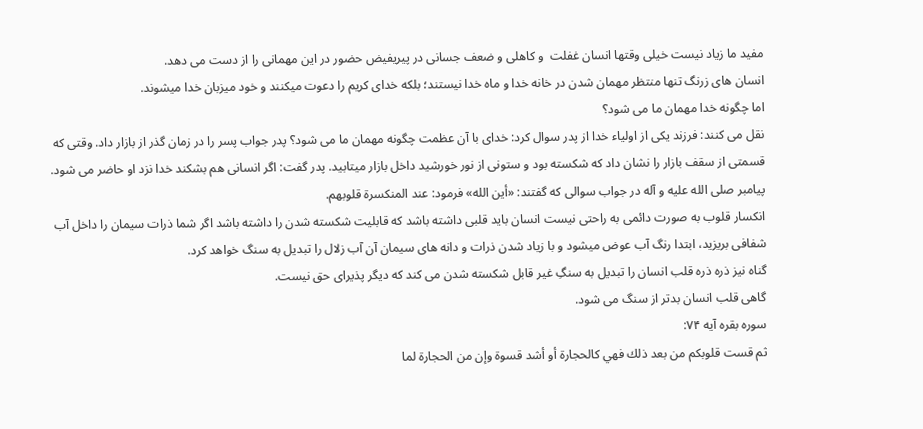مفید ما زیاد نیست خیلی وقتها انسان غفلت  و کاهلی و ضعف جسانی در پیریفیض حضور در این مهمانی را از دست می دهد.
انسان های زرنگ تنها منتظر مهمان شدن در خانه خدا و ماه خدا نیستند؛ بلکه خدای کریم را دعوت میکنند و خود میزبان خدا میشوند.
اما چگونه خدا مهمان ما می شود؟
نقل می کنند: فرزند یکی از اولیاء خدا از پدر سوال کرد: خدای با آن عظمت چگونه مهمان ما می شود؟ پدر جواب پسر را در زمان گذر از بازار داد. وقتی که قسمتی از سقف بازار را نشان داد که شکسته بود و ستونی از نور خورشید داخل بازار میتابید. پدر گفت: اگر انسانی هم بشکند خدا نزد او حاضر می شود.
پیامبر صلی الله علیه و آله در جواب سوالی که گفتند: «أین الله» فرمود: عند المنکسرة قلوبهم.
انکسار قلوب به صورت دائمی به راحتی نیست انسان باید قلبی داشته باشد که قابلیت شکسته شدن را داشته باشد اگر شما ذرات سیمان را داخل آب شفافی بریزید، ابتدا رنگ آب عوض میشود و با زیاد شدن ذرات و دانه های سیمان آن آب زلال را تبدیل به سنگ خواهد کرد.
گناه نیز ذره ذره قلب انسان را تبدیل به سنگِ غیر قابل شکسته شدن می کند که دیگر پذیرای حق نیست.
گاهی قلب انسان بدتر از سنگ می شود.
سوره بقره آیه ۷۴:
ثم قست قلوبكم من بعد ذلك فهي كالحجارة أو أشد قسوة وإن من الحجارة لما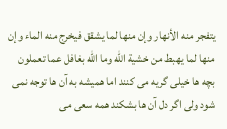يتفجر منه الأنهار وإن منها لما يشقق فيخرج منه الماء وإن منها لما يهبط من خشية الله وما الله بغافل عما تعملون
بچه ها خیلی گریه می کنند اما همیشه به آن ها توجه نمی شود ولی اگر دل آن ها بشکند همه سعی می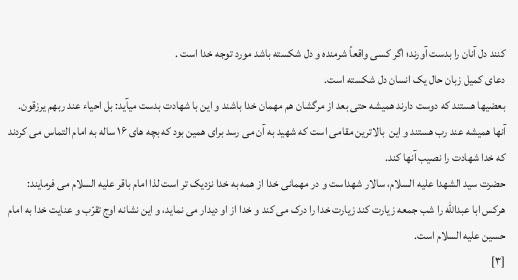کنند دل آنان را بدست آورند؛ اگر کسی واقعاً شرمنده و دل شکسته باشد مورد توجه خدا است .
دعای کمیل زبان حال یک انسان دل شکسته است.
بعضیها هستند که دوست دارند همیشه حتی بعد از مرگشان هم مهمان خدا باشند و این با شهادت بدست میآید: بل احیاء عند ربهم یرزقون.
آنها همیشه عند رب هستند و این  بالاترین مقامی است که شهید به آن می رسد برای همین بود که بچه های ۱۶ ساله به امام التماس می کردند که خدا شهادت را نصیب آنها کند.
حضرت سید الشهدا علیه السلام، سالار شهداست و در مهمانی خدا از همه به خدا نزدیک تر است لذا امام باقر علیه السلام می فرمایند:
هرکس ابا عبدالله را شب جمعه زیارت کند زیارت خدا را درک می کند و خدا از او دیدار می نماید، و این نشانه اوج تقرّب و عنایت خدا به امام حسین علیه السلام است.
[۳]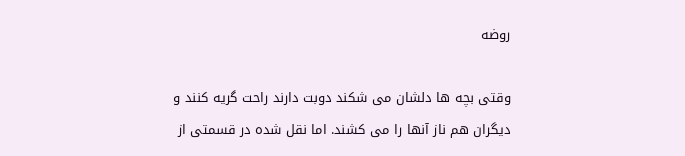روضه

وقتی بچه ها دلشان می شکند دوبت دارند راحت گریه کنند و دیگران هم ناز آنها را می کشند. اما نقل شده در قسمتی از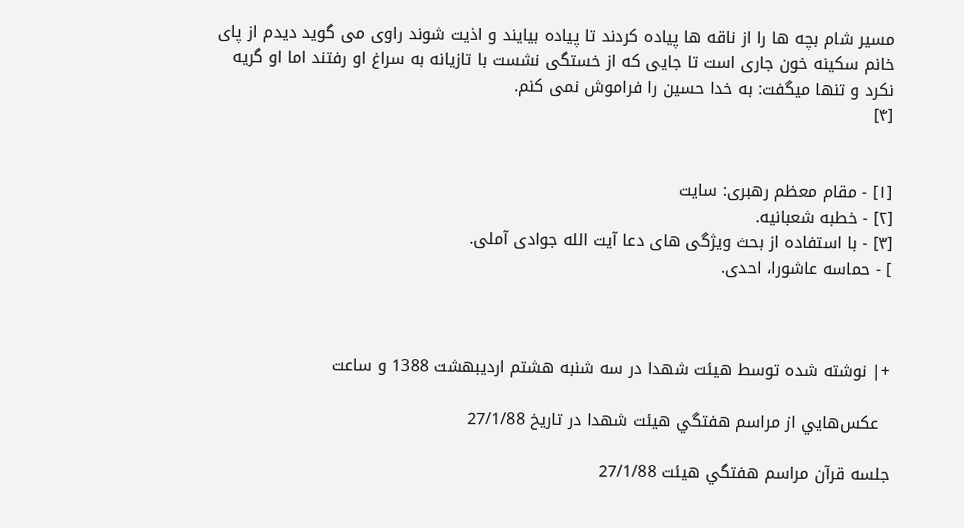مسیر شام بچه ها را از ناقه ها پیاده کردند تا پیاده بیایند و اذیت شوند راوی می گوید دیدم از پای خانم سکینه خون جاری است تا جایی که از خستگی نشست با تازیانه به سراغ او رفتند اما او گریه نکرد و تنها میگفت: به خدا حسین را فراموش نمی کنم.
[۴]


[۱] - مقام معظم رهبری: سایت
[۲] - خطبه شعبانیه.
[۳] - با استفاده از بحث ویژگی های دعا آیت الله جوادی آملی.
] - حماسه عاشورا، احدی.



+| نوشته شده توسط هيئت شهدا در سه شنبه هشتم اردیبهشت 1388 و ساعت

  عکس‌هايي از مراسم هفتگي هيئت شهدا در تاريخ 27/1/88

جلسه قرآن مراسم هفتگي هيئت 27/1/88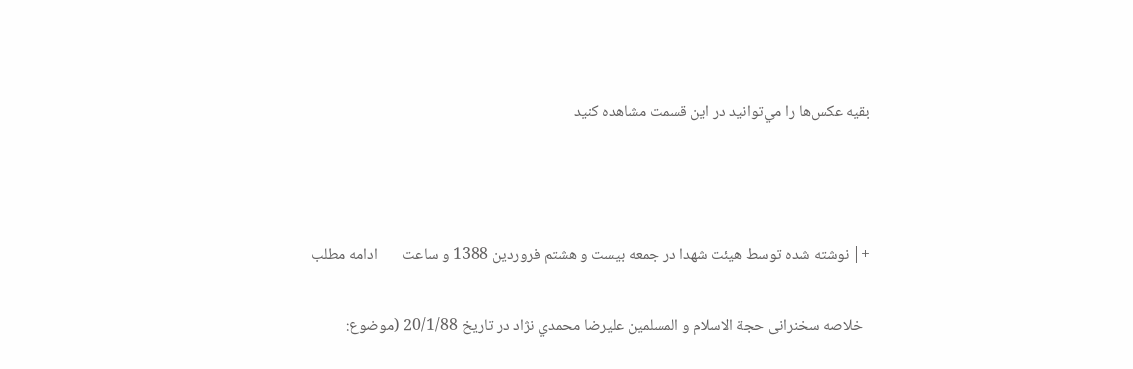بقيه عکس‌ها را مي‌توانيد در اين قسمت مشاهده کنيد



+| نوشته شده توسط هيئت شهدا در جمعه بیست و هشتم فروردین 1388 و ساعت       ادامه مطلب

  خلاصه سخنرانی حجة الاسلام و المسلمین عليرضا محمدي نژاد در تاریخ 20/1/88 (موضوع: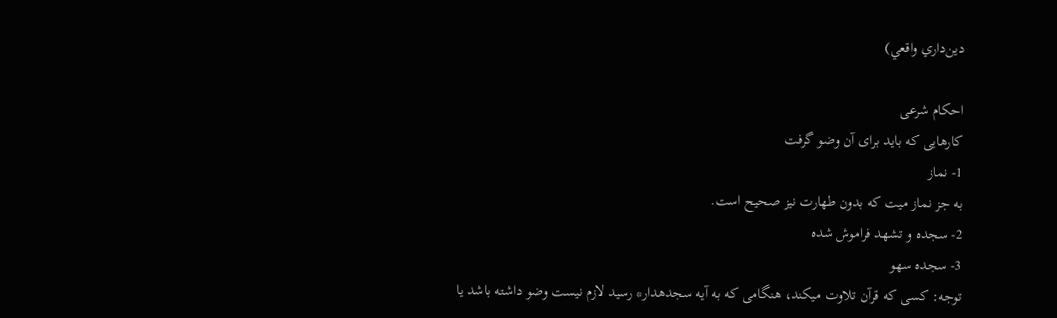دين‌داري واقعي)

احکام شرعی
كارهایی كه باید برای آن وضو گرفت
1- نماز
به جز نماز میت که بدون طهارت نیز صحیح است.
2- سجده و تشهد فراموش شده
3- سجده سهو
توجه: كسی كه قرآن تلاوت میكند، هنگامی كه به آیه سجدهدار* رسید لازم نیست وضو داشته باشد یا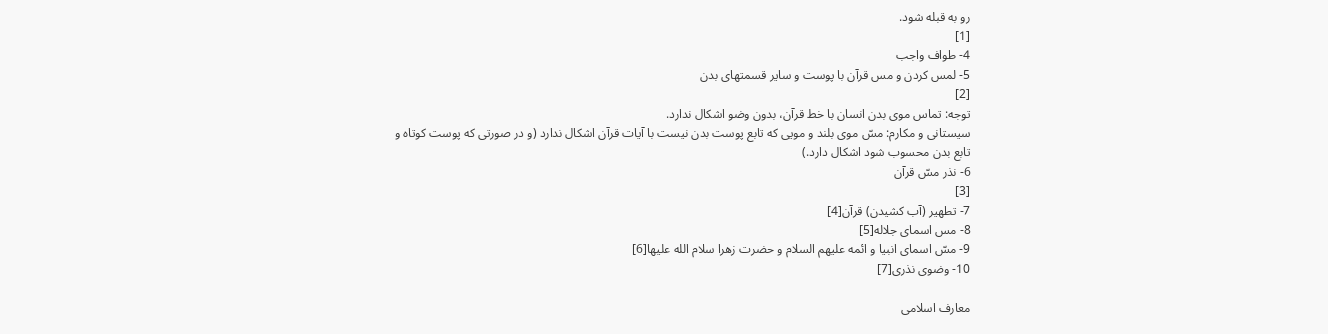رو به قبله شود.
[1]
4- طواف واجب
5- لمس كردن و مس قرآن با پوست و سایر قسمتهای بدن
[2]
توجه: تماس موی بدن انسان با خط قرآن، بدون وضو اشكال ندارد.
سیستانی و مكارم: مسّ موی بلند و مویی که تابع پوست بدن نیست با آیات قرآن اشکال ندارد (و در صورتی كه پوست كوتاه و تابع بدن محسوب شود اشكال دارد.)
6- نذر مسّ قرآن
[3]
7- تطهیر (آب كشیدن) قرآن[4]
8- مس اسمای جلاله[5]
9- مسّ اسمای انبیا و ائمه علیهم السلام و حضرت زهرا سلام الله علیها[6]
10- وضوی نذری[7]

معارف اسلامی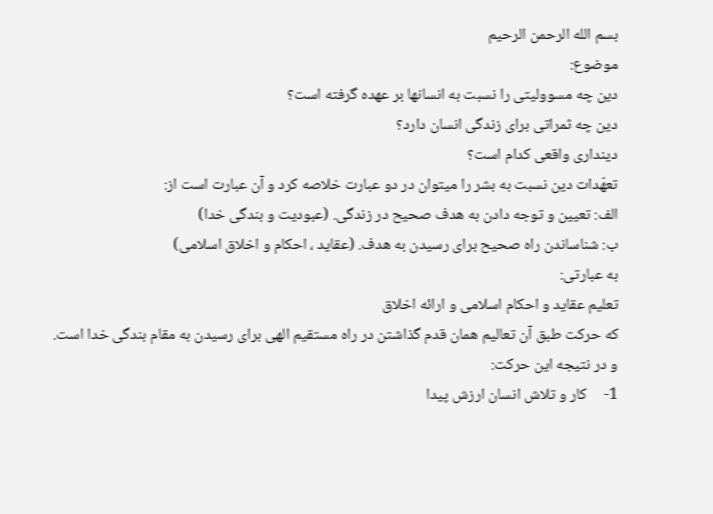بسم الله الرحمن الرحیم
موضوع:
دین چه مسوولیتی را نسبت به انسانها بر عهده گرفته است؟
دین چه ثمراتی برای زندگی انسان دارد؟
دینداری واقعی کدام است؟
تعهّدات دین نسبت به بشر را میتوان در دو عبارت خلاصه کرد و آن عبارت است از:
الف: تعیین و توجه دادن به هدف صحیح در زندگی. (عبودیت و بندگی خدا)
ب: شناساندن راه صحیح برای رسیدن به هدف. (عقاید ، احکام و اخلاق اسلامی)
به عبارتی:
تعلیم عقاید و احکام اسلامی و ارائه اخلاق
که حرکت طبق آن تعالیم همان قدم گذاشتن در راه مستقیم الهی برای رسیدن به مقام بندگی خدا است.
و در نتیجه این حرکت:
1-     کار و تلاش انسان ارزش پیدا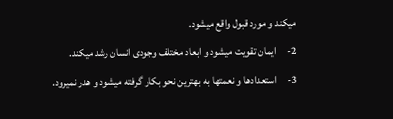میکند و مورد قبول واقع میشود.
2-     ایمان تقویت میشود و ابعاد مختلف وجودی انسان رشد میکند.
3-     استعدادها و نعمتها به بهترین نحو بکار گرفته میشود و هدر نمیرود.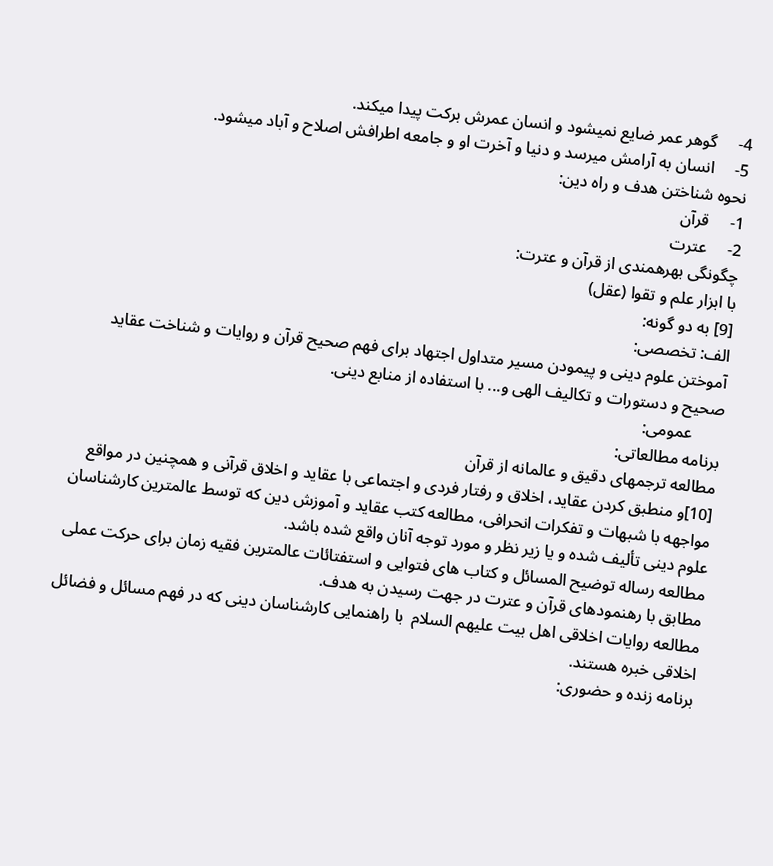4-     گوهر عمر ضایع نمیشود و انسان عمرش برکت پیدا میکند.
5-     انسان به آرامش میرسد و دنیا و آخرت او و جامعه اطرافش اصلاح و آباد میشود.
نحوه شناختن هدف و راه دین:
1-     قرآن
2-     عترت
چگونگی بهرهمندی از قرآن و عترت:
با ابزار علم و تقوا (عقل)
[9] به دو گونه:
الف: تخصصی:
آموختن علوم دینی و پیمودن مسیر متداول اجتهاد برای فهم صحیح قرآن و روایات و شناخت عقاید صحیح و دستورات و تکالیف الهی و... با استفاده از منابع دینی.
       عمومی:
برنامه مطالعاتی:
مطالعه ترجمهای دقیق و عالمانه از قرآن
[10]و منطبق کردن عقاید، اخلاق و رفتار فردی و اجتماعی با عقاید و اخلاق قرآنی و همچنین در مواقع مواجهه با شبهات و تفکرات انحرافی، مطالعه کتب عقاید و آموزش دین که توسط عالمترین کارشناسان علوم دینی تألیف شده و یا زیر نظر و مورد توجه آنان واقع شده باشد.
مطالعه رساله توضیح المسائل و کتاب های فتوایی و استفتائات عالمترین فقیه زمان برای حرکت عملی مطابق با رهنمودهای قرآن و عترت در جهت رسیدن به هدف.
مطالعه روایات اخلاقی اهل بیت علیهم السلام  با راهنمایی کارشناسان دینی که در فهم مسائل و فضائل اخلاقی خبره هستند.
برنامه زنده و حضوری: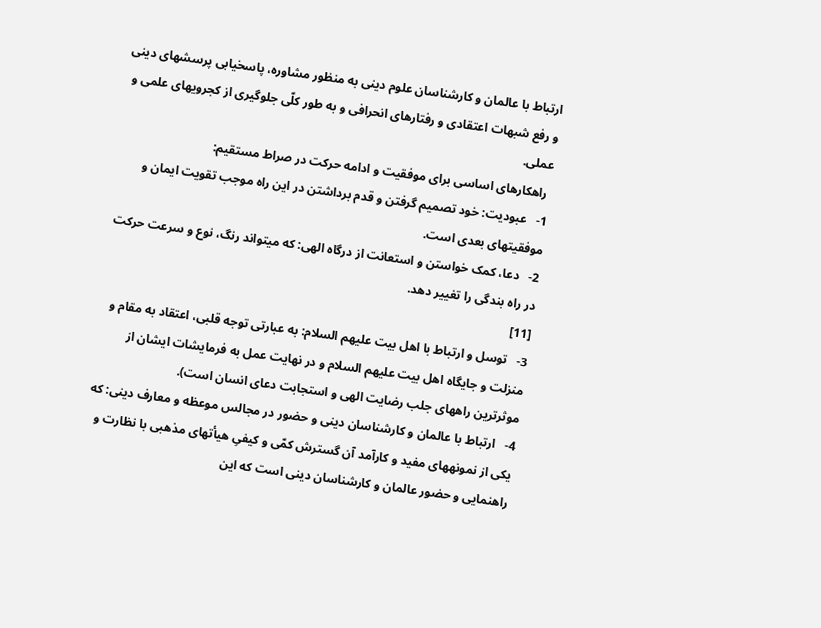ارتباط با عالمان و کارشناسان علوم دینی به منظور مشاوره، پاسخیابی پرسشهای دینی و رفع شبهات اعتقادی و رفتارهای انحرافی و به طور کلّی جلوگیری از کجرویهای علمی و عملی.
 راهکارهای اساسی برای موفقیت و ادامه حرکت در صراط مستقیم:
1-   عبودیت: خود تصمیم گرفتن و قدم برداشتن در این راه موجب تقویت ایمان و موفقیتهای بعدی است.
2-   دعا، کمک خواستن و استعانت از درگاه الهی: که میتواند رنگ، نوع و سرعت حرکت در راه بندگی را تغییر دهد.
[11]
3-   توسل و ارتباط با اهل بیت علیهم السلام: به عبارتی توجه قلبی، اعتقاد به مقام و منزلت و جایگاه اهل بیت علیهم السلام و در نهایت عمل به فرمایشات ایشان از موثرترین راههای جلب رضایت الهی و استجابت دعای انسان است).
4-   ارتباط با عالمان و کارشناسان دینی و حضور در مجالس موعظه و معارف دینی: که یکی از نمونههای مفید و کارآمد آن گسترش کمّی و کیفیِ هیأتهای مذهبی با نظارت و راهنمایی و حضور عالمان و کارشناسان دینی است که این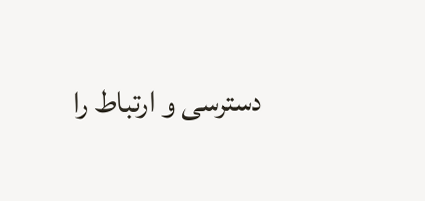دسترسی و ارتباط را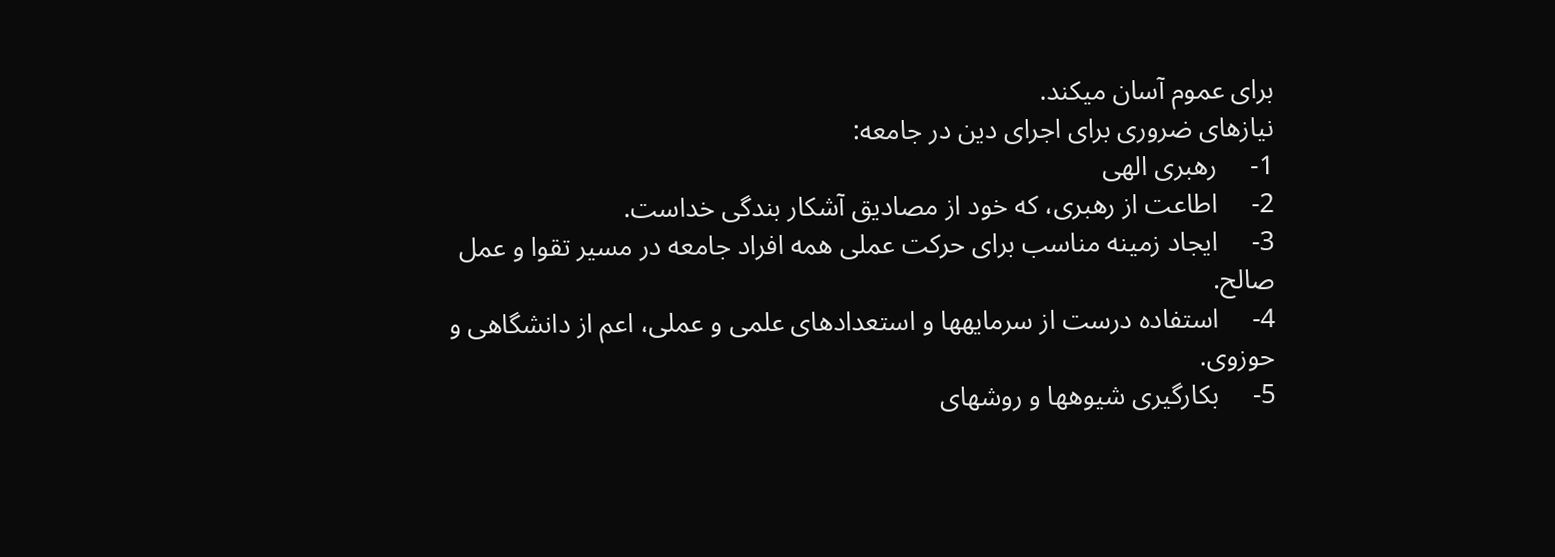برای عموم آسان میکند.
نیازهای ضروری برای اجرای دین در جامعه:
1-     رهبری الهی
2-     اطاعت از رهبری، که خود از مصادیق آشکار بندگی خداست.
3-     ایجاد زمینه مناسب برای حرکت عملی همه افراد جامعه در مسیر تقوا و عمل صالح.
4-     استفاده درست از سرمایهها و استعدادهای علمی و عملی، اعم از دانشگاهی و حوزوی.
5-     بکارگیری شیوهها و روشهای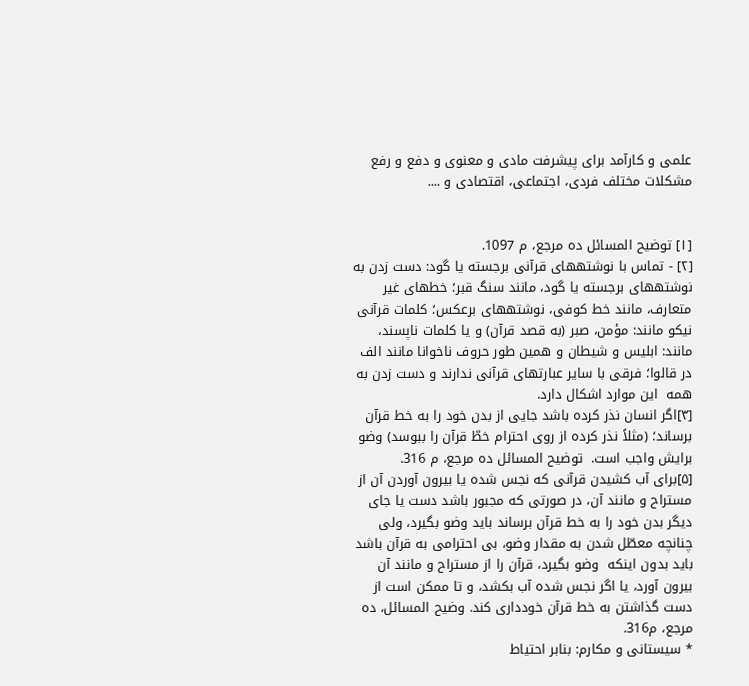علمی و کارآمد برای پیشرفت مادی و معنوی و دفع و رفع مشکلات مختلف فردی، اجتماعی، اقتصادی و ....


[۱] توضیح المسائل ده مرجع، م 1097.
[۲] - تماس با نوشتههای قرآنی برجسته یا گود: دست زدن به نوشتههای برجسته یا گود، مانند سنگ قبر؛ خطهای غیر متعارف، مانند خط کوفی، نوشتههای برعکس؛ کلمات قرآنی نیکو مانند: مؤمن، صبر (به قصد قرآن) و یا کلمات ناپسند، مانند: ابلیس و شیطان و همین طور حروف ناخوانا مانند الف در قالوا؛ فرقی با سایر عبارتهای قرآنی ندارند و دست زدن به همه  این موارد اشکال دارد.
[۳]اگر انسان نذر کرده باشد جایی از بدن خود را به خط قرآن برساند؛ (مثلاً نذر کرده از روی احترام خطّ قرآن را ببوسد) وضو برایش واجب است.  توضیح المسائل ده مرجع، م 316.
[۵]برای آب کشیدن قرآنی که نجس شده یا بیرون آوردن آن از مستراح و مانند آن، در صورتی که مجبور باشد دست یا جای دیگر بدن خود را به خط قرآن برساند باید وضو بگیرد، ولی چنانچه معطّل شدن به مقدار وضو، بی احترامی به قرآن باشد باید بدون اینکه  وضو بگیرد، قرآن را از مستراح و مانند آن بیرون آورد، یا اگر نجس شده آب بکشد، و تا ممکن است از دست گذاشتن به خط قرآن خودداری کند. وضیح المسائل، ده مرجع، م316.
* سیستانی و مكارم: بنابر احتیاط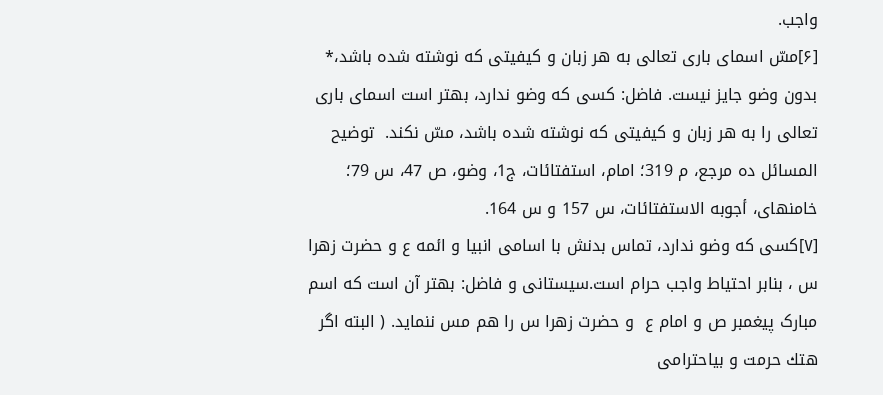واجب.
[۶]مسّ اسمای باری تعالی به هر زبان و كیفیتی كه نوشته شده باشد،* بدون وضو جایز نیست. فاضل: كسی كه وضو ندارد، بهتر است اسمای باری تعالی را به هر زبان و كیفیتی كه نوشته شده باشد، مسّ نكند.  توضیح المسائل ده مرجع، م 319؛ امام، استفتائات، ج1، وضو، ص 47، س 79؛ خامنهای، أجوبه الاستفتائات، س 157 و س 164.
[۷]كسی كه وضو ندارد، تماس بدنش با اسامی انبیا و ائمه ع و حضرت زهرا س ، بنابر احتیاط واجب حرام است.سیستانی و فاضل: بهتر آن است که اسم مبارک پیغمبر ص و امام ع  و حضرت زهرا س را هم مس ننماید. ( البته اگر هتك حرمت و بیاحترامی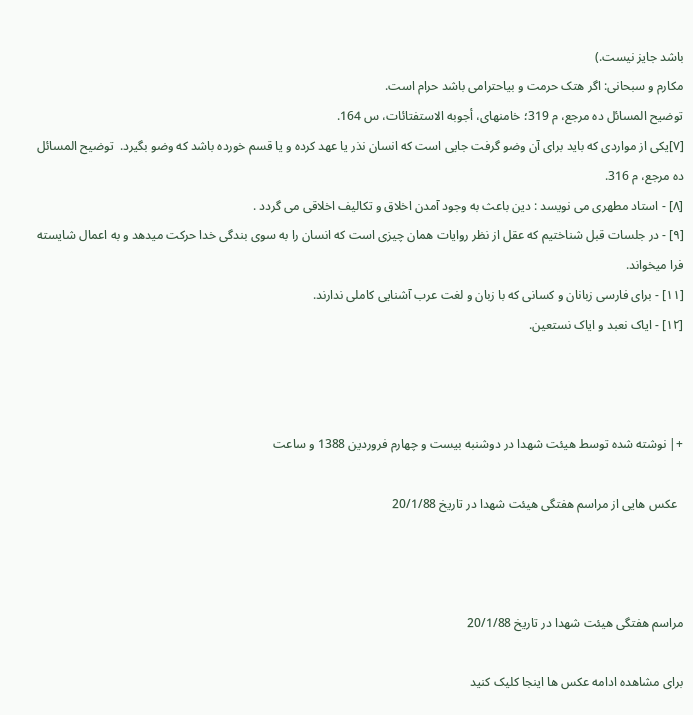باشد جایز نیست.)
مکارم و سبحانی: اگر هتک حرمت و بیاحترامی باشد حرام است.
توضیح المسائل ده مرجع، م 319؛ خامنهای، أجوبه الاستفتائات، س 164.
[۷]یكی از مواردی که باید برای آن وضو گرفت جایی است كه انسان نذر یا عهد کرده و یا قسم خورده باشد که وضو بگیرد.  توضیح المسائل ده مرجع، م 316.
[۸] - استاد مطهری می نویسد : دین باعث به وجود آمدن اخلاق و تکالیف اخلاقی می گردد .
[۹] - در جلسات قبل شناختیم که عقل از نظر روایات همان چیزی است که انسان را به سوی بندگی خدا حرکت میدهد و به اعمال شایسته فرا میخواند.
[۱۱] - برای فارسی زبانان و کسانی که با زبان و لغت عرب آشنایی کاملی ندارند.
[۱۲] - ایاک نعبد و ایاک نستعین.



+| نوشته شده توسط هيئت شهدا در دوشنبه بیست و چهارم فروردین 1388 و ساعت

  عکس هایی از مراسم هفتگی هیئت شهدا در تاریخ 20/1/88



مراسم هفتگی هیئت شهدا در تاریخ 20/1/88

برای مشاهده ادامه عکس ها اینجا کلیک کنید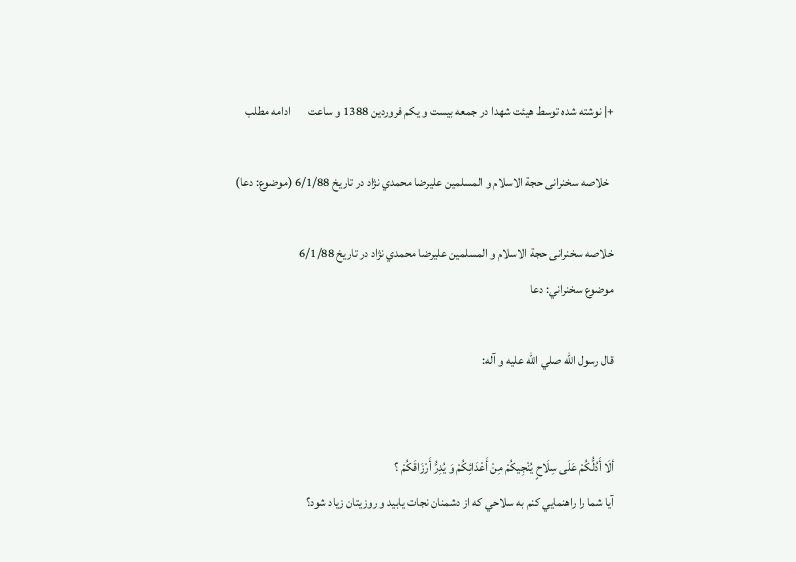+| نوشته شده توسط هيئت شهدا در جمعه بیست و یکم فروردین 1388 و ساعت       ادامه مطلب

  خلاصه سخنرانی حجة الاسلام و المسلمین عليرضا محمدي نژاد در تاریخ 6/1/88 (موضوع: دعا)

خلاصه سخنرانی حجة الاسلام و المسلمین عليرضا محمدي نژاد در تاریخ 6/1/88
موضوع سخنراني: دعا

قال رسول الله صلي الله عليه و آله:


ألَا أَدُلُّكُمْ عَلَى سِلَاحٍ يُنْجِيكُمْ مِنْ أَعْدَائِكُمْ وَ يُدِرُّ أَرْزَاقَكُمْ ؟
آيا شما را راهنمايي کنم به سلاحي که از دشمنان نجات يابيد و روزيتان زياد شود؟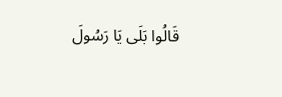قَالُوا بَلَى يَا رَسُولَ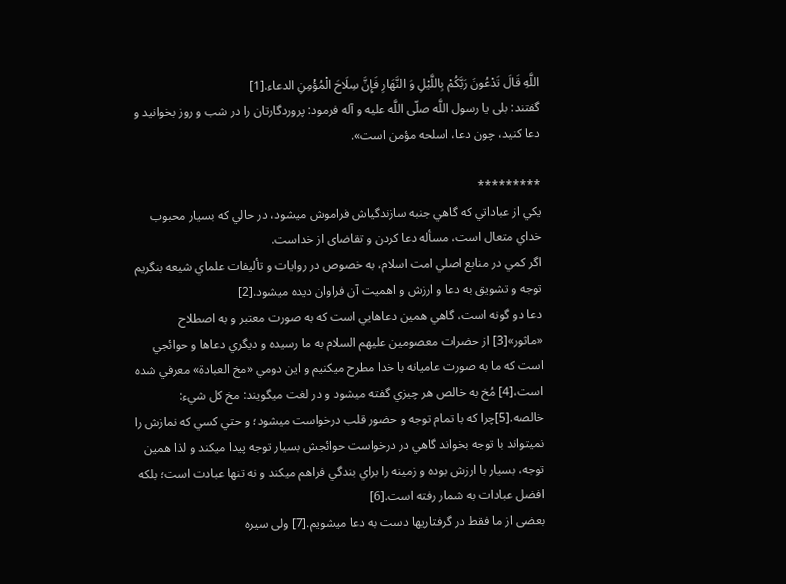اللَّهِ قَالَ تَدْعُونَ رَبَّكُمْ بِاللَّيْلِ وَ النَّهَارِ فَإِنَّ سِلَاحَ الْمُؤْمِنِ الدعاء.[1]
گفتند: بلى يا رسول اللَّه صلّى اللَّه عليه و آله فرمود: پروردگارتان را در شب و روز بخوانيد و دعا كنيد، چون دعا، اسلحه مؤمن است».

*********
يکي از عباداتي که گاهي جنبه سازندگياش فراموش ميشود، در حالي که بسيار محبوب خداي متعال است، مسأله دعا کردن و تقاضای از خداست.
اگر کمي در منابع اصلي امت اسلام، به خصوص در روايات و تأليفات علماي شيعه بنگريم توجه و تشويق به دعا و ارزش و اهميت آن فراوان ديده ميشود.[2]
دعا دو گونه است، گاهي همين دعاهايي است که به صورت معتبر و به اصطلاح «ماثور»[3] از حضرات معصومين عليهم السلام به ما رسيده و ديگري دعاها و حوائجي است که ما به صورت عاميانه با خدا مطرح ميکنيم و اين دومي «مخ العبادة» معرفي شده است،[4] مُخ به خالص هر چيزي گفته ميشود و در لغت ميگويند: مخ كل شيء: خالصه.[5]چرا که با تمام توجه و حضور قلب درخواست ميشود؛ و حتي کسي که نمازش را نميتواند با توجه بخواند گاهي در درخواست حوائجش بسيار توجه پيدا ميکند و لذا همين توجه، بسيار با ارزش بوده و زمينه را براي بندگي فراهم ميکند و نه تنها عبادت است؛ بلکه افضل عبادات به شمار رفته است.[6]
بعضی از ما فقط در گرفتاريها دست به دعا میشويم.[7] ولی سيره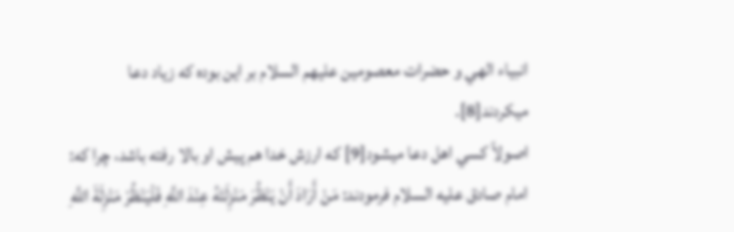انبياء الهي و حضرات معصومين عليهم السلام بر اين بوده که زياد دعا ميکردند[8].
اصولاً کسي اهل دعا ميشود[9] که ارزش خدا هم پيش او بالا رفته باشد، چرا که:
امام صادق عليه السلام فرمودند: مَنْ أَرَادَ أَنْ يَنْظُرَ مَنْزِلَتَهُ عِنْدَ اللَّهِ فَلْيَنْظُرْ مَنْزِلَةَ اللَّهِ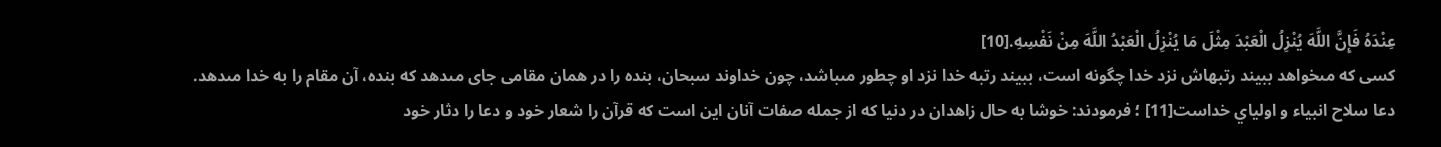عِنْدَهُ فَإِنَّ اللَّهَ يُنْزِلُ الْعَبْدَ مِثْلَ مَا يُنْزِلُ الْعَبْدُ اللَّهَ مِنْ نَفْسِهِ.[10]
كسى كه مىخواهد ببيند رتبهاش نزد خدا چگونه است، ببيند رتبه خدا نزد او چطور مىباشد، چون خداوند سبحان، بنده را در همان مقامى جاى مىدهد كه بنده، آن مقام را به خدا مىدهد.
دعا سلاح انبياء و اولياي خداست[11] ؛ فرمودند: خوشا به حال زاهدان در دنيا که از جمله صفات آنان اين است که قرآن را شعار خود و دعا را دثار خود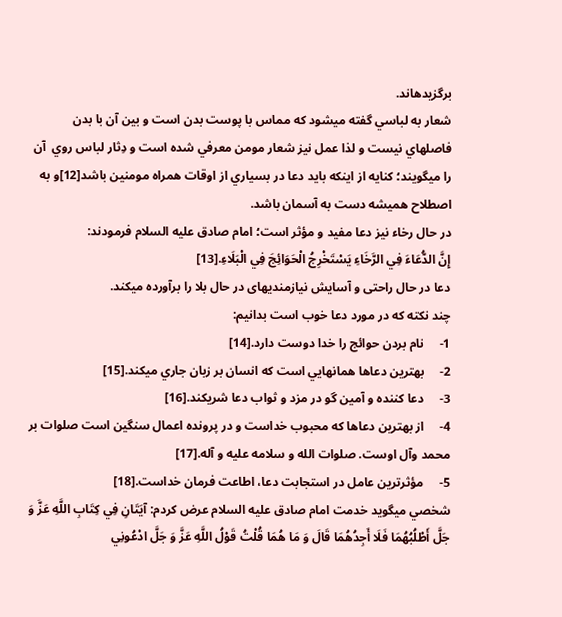برگزيدهاند.
شعار به لباسي گفته ميشود که مماس با پوست بدن است و بين آن با بدن فاصلهاي نيست و لذا عمل نيز شعار مومن معرفي شده است و دِثار لباس روي  آن را ميگويند؛ کنايه از اينکه بايد دعا در بسياري از اوقات همراه مومنين باشد[12]و به اصطلاح هميشه دست به آسمان باشد.
در حال رخاء نيز دعا مفيد و مؤثر است؛ امام صادق عليه السلام فرمودند:
إِنَّ الدُّعَاءَ فِي الرَّخَاءِ يَسْتَخْرِجُ الْحَوَائِجَ فِي الْبَلَاءِ.[13]
دعا در حال راحتى و آسايش نيازمنديهاى در حال بلا را برآورده ميکند.
چند نکته که در مورد دعا خوب است بدانيم:
1-     نام بردن حوائج را خدا دوست دارد.[14]
2-     بهترين دعاها همانهايي است که انسان بر زبان جاري ميکند.[15]
3-     دعا کننده و آمين گو در مزد و ثواب دعا شريکند.[16]
4-     از بهترين دعاها که محبوب خداست و در پرونده اعمال سنگين است صلوات بر محمد وآل اوست. صلوات الله و سلامه عليه و آله.[17]
5-     مؤثرترين عامل در استجابت دعا، اطاعت فرمان خداست.[18]
شخصي ميگويد خدمت امام صادق عليه السلام عرض کردم: آيَتَانِ فِي كِتَابِ اللَّهِ عَزَّ وَ جَلَّ أَطْلُبُهُمَا فَلَا أَجِدُهُمَا قَالَ وَ مَا هُمَا قُلْتُ قَوْلُ اللَّهِ عَزَّ وَ جَلَّ ادْعُونِي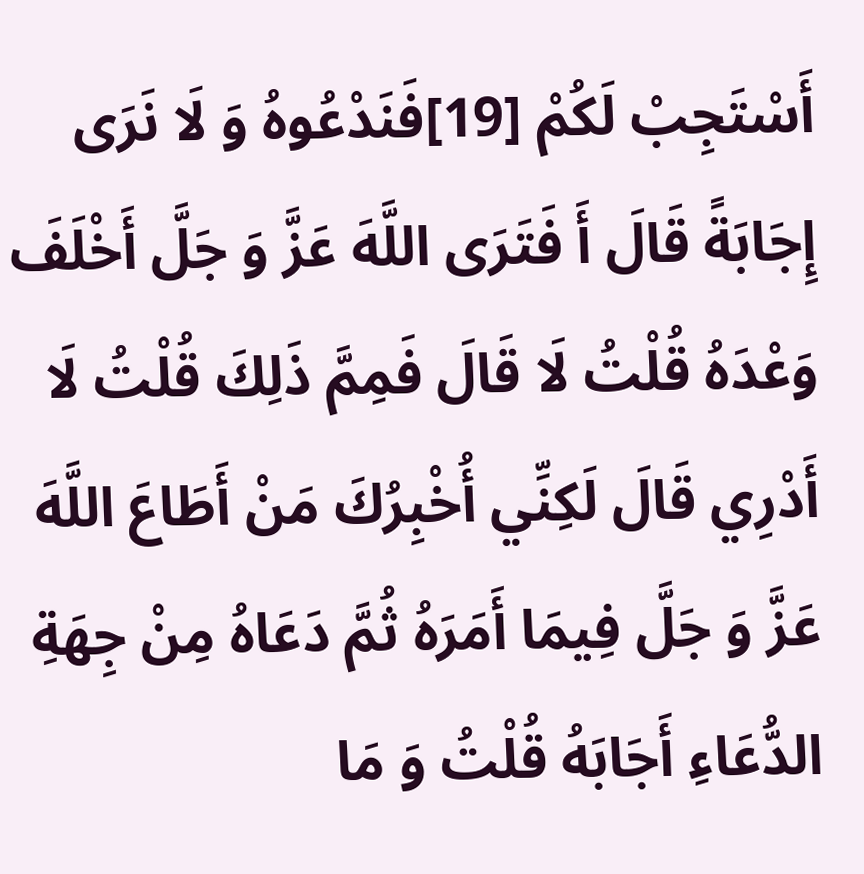أَسْتَجِبْ لَكُمْ [19]فَنَدْعُوهُ وَ لَا نَرَى إِجَابَةً قَالَ أَ فَتَرَى اللَّهَ عَزَّ وَ جَلَّ أَخْلَفَ وَعْدَهُ قُلْتُ لَا قَالَ فَمِمَّ ذَلِكَ قُلْتُ لَا أَدْرِي قَالَ لَكِنِّي أُخْبِرُكَ مَنْ أَطَاعَ اللَّهَ عَزَّ وَ جَلَّ فِيمَا أَمَرَهُ ثُمَّ دَعَاهُ مِنْ جِهَةِ الدُّعَاءِ أَجَابَهُ قُلْتُ وَ مَا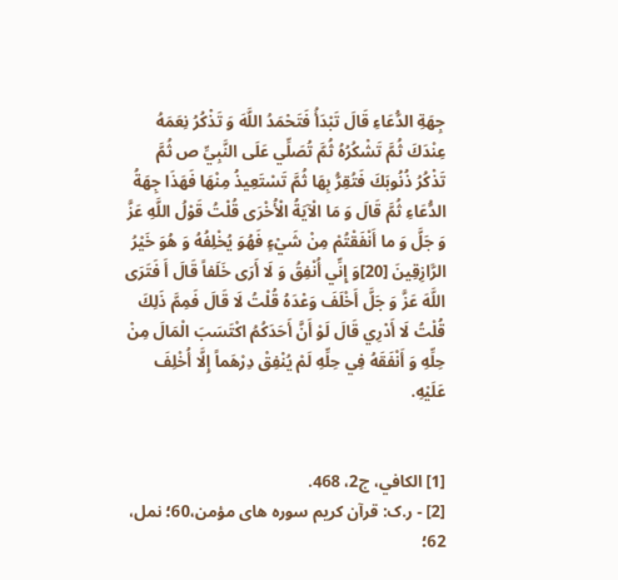جِهَةِ الدُّعَاءِ قَالَ تَبْدَأُ فَتَحْمَدُ اللَّهَ وَ تَذْكُرُ نِعَمَهُ عِنْدَكَ ثُمَّ تَشْكُرُهُ ثُمَّ تُصَلِّي عَلَى النَّبِيِّ ص ثُمَّ تَذْكُرُ ذُنُوبَكَ فَتُقِرُّ بِهَا ثُمَّ تَسْتَعِيذُ مِنْهَا فَهَذَا جِهَةُ الدُّعَاءِ ثُمَّ قَالَ وَ مَا الْآيَةُ الْأُخْرَى قُلْتُ قَوْلُ اللَّهِ عَزَّ وَ جَلَّ وَ ما أَنْفَقْتُمْ مِنْ شَيْءٍ فَهُوَ يُخْلِفُهُ وَ هُوَ خَيْرُ الرَّازِقِينَ [20]وَ إِنِّي أُنْفِقُ وَ لَا أَرَى خَلَفاً قَالَ أَ فَتَرَى اللَّهَ عَزَّ وَ جَلَّ أَخْلَفَ وَعْدَهُ قُلْتُ لَا قَالَ فَمِمَّ ذَلِكَ قُلْتُ لَا أَدْرِي قَالَ لَوْ أَنَّ أَحَدَكُمُ اكْتَسَبَ الْمَالَ مِنْ حِلِّهِ وَ أَنْفَقَهُ فِي حِلِّهِ لَمْ يُنْفِقْ دِرْهَماً إِلَّا أُخْلِفَ عَلَيْهِ.


[1] الكافي، ج2، 468.
[2] - ر.ک: قرآن کریم سوره های مؤمن،60؛ نمل، 62؛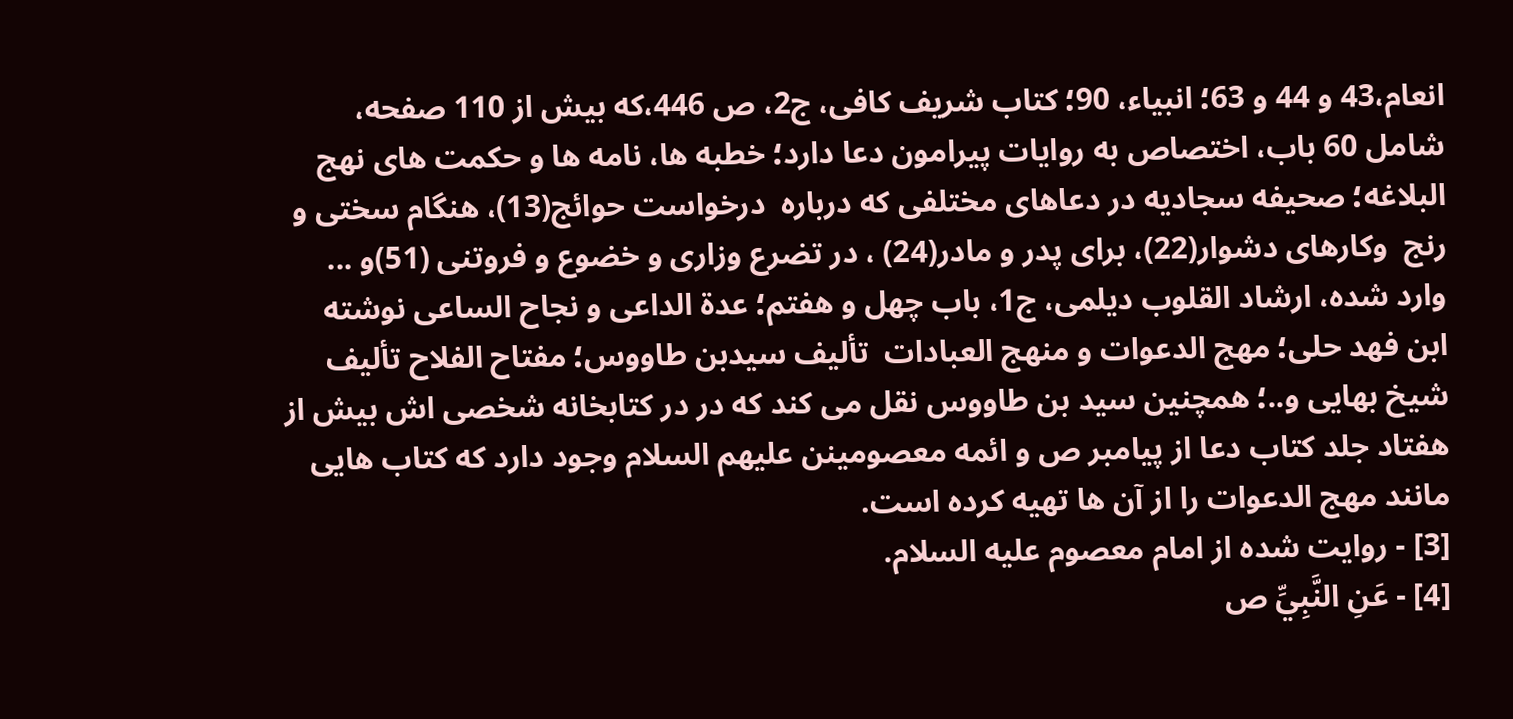انعام،43 و 44 و 63؛ انبیاء، 90؛ کتاب شریف کافی، ج2، ص 446،که بیش از 110 صفحه، شامل 60 باب، اختصاص به روایات پیرامون دعا دارد؛ خطبه ها، نامه ها و حکمت های نهج البلاغه؛ صحیفه سجادیه در دعاهای مختلفی که درباره  درخواست حوائج(13)، هنگام سختی و رنج  وکارهای دشوار(22)، برای پدر و مادر(24) ، در تضرع وزاری و خضوع و فروتنی (51)و ... وارد شده، ارشاد القلوب دیلمی، ج1، باب چهل و هفتم؛ عدة الداعی و نجاح الساعی نوشته ابن فهد حلی؛ مهج الدعوات و منهج العبادات  تألیف سیدبن طاووس؛ مفتاح الفلاح تألیف شیخ بهایی و..؛ همچنین سید بن طاووس نقل می کند که در در کتابخانه شخصی اش بیش از هفتاد جلد کتاب دعا از پیامبر ص و ائمه معصومینن علیهم السلام وجود دارد که کتاب هایی مانند مهج الدعوات را از آن ها تهیه کرده است.
[3] - روایت شده از امام معصوم علیه السلام.
[4] - عَنِ النَّبِيِّ ص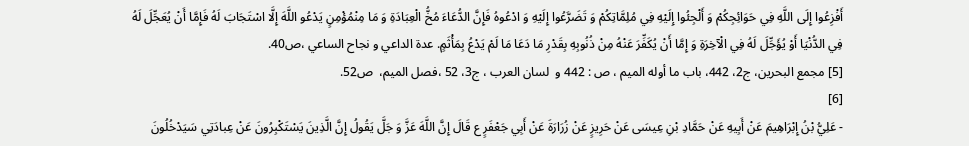أَفْزِعُوا إِلَى اللَّهِ فِي حَوَائِجِكُمْ وَ أَلْجِئُوا إِلَيْهِ فِي مُلِمَّاتِكُمْ وَ تَضَرَّعُوا إِلَيْهِ وَ ادْعُوهُ فَإِنَّ الدُّعَاءَ مُخُّ الْعِبَادَةِ وَ مَا مِنْمُؤْمِنٍ يَدْعُو اللَّهَ إِلَّا اسْتَجَابَ لَهُ فَإِمَّا أَنْ يُعَجِّلَ لَهُ فِي الدُّنْيَا أَوْ يُؤَجِّلَ لَهُ فِي الْآخِرَةِ وَ إِمَّا أَنْ يُكَفِّرَ عَنْهُ مِنْ ذُنُوبِهِ بِقَدْرِ مَا دَعَا مَا لَمْ يَدْعُ بِمَأْثَمٍ. عدة الداعي و نجاح الساعي ،ص40.
[5] مجمع البحرين، ج2، 442، باب ما أوله الميم ، ص : 442 و  لسان العرب ، ج3، 52 ،فصل الميم،  ص52.
[6]
- عَلِيُّ بْنُ إِبْرَاهِيمَ عَنْ أَبِيهِ عَنْ حَمَّادِ بْنِ عِيسَى عَنْ حَرِيزٍ عَنْ زُرَارَةَ عَنْ أَبِي جَعْفَرٍ ع قَالَ إِنَّ اللَّهَ عَزَّ وَ جَلَّ يَقُولُ إِنَّ الَّذِينَ يَسْتَكْبِرُونَ عَنْ عِبادَتِي سَيَدْخُلُونَ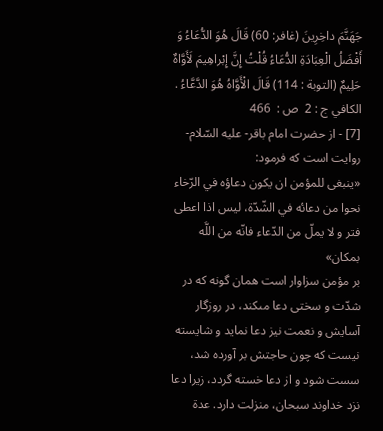جَهَنَّمَ داخِرِينَ (غافر: 60) قَالَ هُوَ الدُّعَاءُ وَ أَفْضَلُ الْعِبَادَةِ الدُّعَاءُ قُلْتُ إِنَّ إِبْراهِيمَ لَأَوَّاهٌ حَلِيمٌ (التوبة : 114) قَالَ الْأَوَّاهُ هُوَ الدَّعَّاءُ . الكافي ج : 2  ص :  466
[7] - از حضرت امام باقر- عليه السّلام- روايت است كه فرمود:
«ينبغى للمؤمن ان يكون دعاؤه في الرّخاء نحوا من دعائه في الشّدّة، ليس اذا اعطى فتر و لا يملّ من الدّعاء فانّه من اللَّه بمكان»
بر مؤمن سزاوار است همان گونه كه در شدّت و سختى دعا مىكند، در روزگار آسايش و نعمت نيز دعا نمايد و شايسته نيست كه چون حاجتش بر آورده شد، سست شود و از دعا خسته گردد، زيرا دعا نزد خداوند سبحان، منزلت دارد. عدة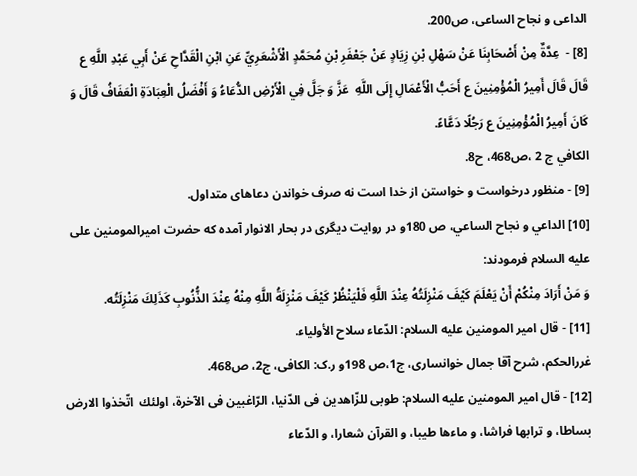الداعی و نجاح الساعی، ص200.
[8] -  عِدَّةٌ مِنْ أَصْحَابِنَا عَنْ سَهْلِ بْنِ زِيَادٍ عَنْ جَعْفَرِ بْنِ مُحَمَّدٍ الْأَشْعَرِيِّ عَنِ ابْنِ الْقَدَّاحِ عَنْ أَبِي عَبْدِ اللَّهِ ع قَالَ قَالَ أَمِيرُ الْمُؤْمِنِينَ ع أَحَبُّ الْأَعْمَالِ إِلَى اللَّهِ  عَزَّ وَ جَلَّ فِي الْأَرْضِ الدُّعَاءُ وَ أَفْضَلُ الْعِبَادَةِ الْعَفَافُ قَالَ وَ كَانَ أَمِيرُ الْمُؤْمِنِينَ ع رَجُلًا دَعَّاءً.
الكافي ج 2 ،ص468، ح8.
[9] - منظور درخواست و خواستن از خدا است نه صرف خواندن دعاهای متداول.
[10] الداعي و نجاح الساعي، ص 180و در روایت دیگری در بحار الانوار آمده که حضرت امیرالمومنین علی علیه السلام فرمودند:
وَ مَنْ أَرَادَ مِنْكُمْ أَنْ يَعْلَمَ كَيْفَ مَنْزِلَتُهُ عِنْدَ اللَّهِ فَلْيَنْظُرْ كَيْفَ مَنْزِلَةُ اللَّهِ مِنْهُ عِنْدَ الذُّنُوبِ كَذَلِكَ مَنْزِلَتُه.
[11] - قال امیر المومنین علیه السلام: الدّعاء سلاح الأولیاء.
غررالحکم، شرح آقا جمال خوانساری، ج1،ص 198و ر.ک: الکافی، ج2، ص468.
[12] - قال امیر المومنین علیه السلام: طوبى للزّاهدين فى الدّنيا، الرّاغبين فى الآخرة، اولئك  اتّخذوا الارض بساطا، و ترابها فراشا، و ماءها طيبا، و القرآن شعارا، و الدّعاء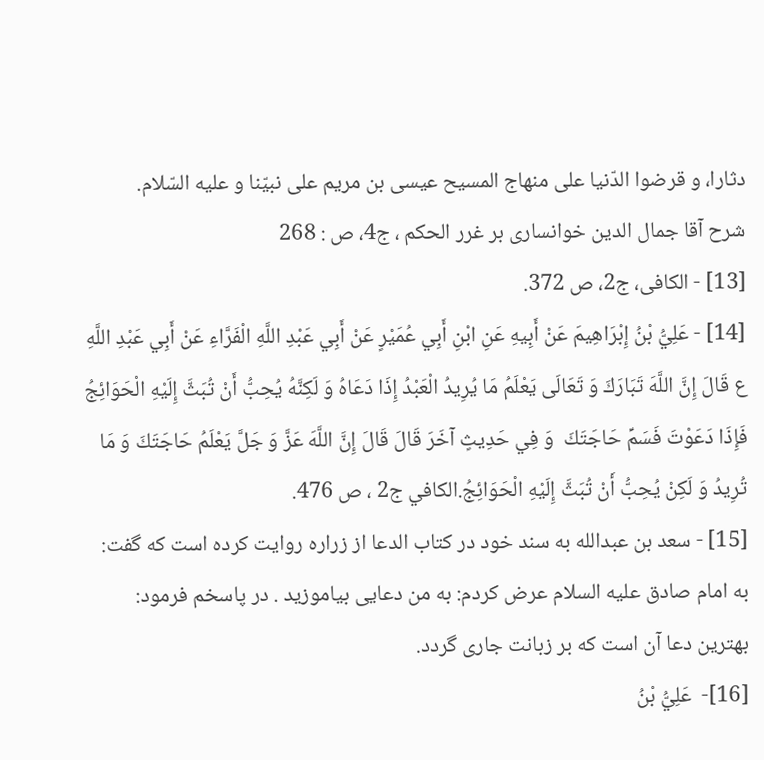دثارا، و قرضوا الدّنيا على منهاج المسيح عيسى بن مريم على نبيّنا و عليه السّلام.
شرح آقا جمال الدين خوانسارى بر غرر الحكم ، ج4، ص : 268
[13] - الکافی، ج2، ص 372.
[14] - عَلِيُّ بْنُ إِبْرَاهِيمَ عَنْ أَبِيهِ عَنِ ابْنِ أَبِي عُمَيْرٍ عَنْ أَبِي عَبْدِ اللَّهِ الْفَرَّاءِ عَنْ أَبِي عَبْدِ اللَّهِ ع قَالَ إِنَّ اللَّهَ تَبَارَكَ وَ تَعَالَى يَعْلَمُ مَا يُرِيدُ الْعَبْدُ إِذَا دَعَاهُ وَ لَكِنَّهُ يُحِبُّ أَنْ تُبَثَّ إِلَيْهِ الْحَوَائِجُ فَإِذَا دَعَوْتَ فَسَمِّ حَاجَتَكَ  وَ فِي حَدِيثٍ آخَرَ قَالَ قَالَ إِنَّ اللَّهَ عَزَّ وَ جَلَّ يَعْلَمُ حَاجَتَكَ وَ مَا تُرِيدُ وَ لَكِنْ يُحِبُّ أَنْ تُبَثَّ إِلَيْهِ الْحَوَائِجُ.الكافي ج2 ، ص 476.
[15] - سعد بن عبدالله به سند خود در کتاب الدعا از زراره روایت کرده است که گفت: به امام صادق علیه السلام عرض کردم: به من دعایی بیاموزید . در پاسخم فرمود: بهترین دعا آن است که بر زبانت جاری گردد.
[16]-  عَلِيُّ بْنُ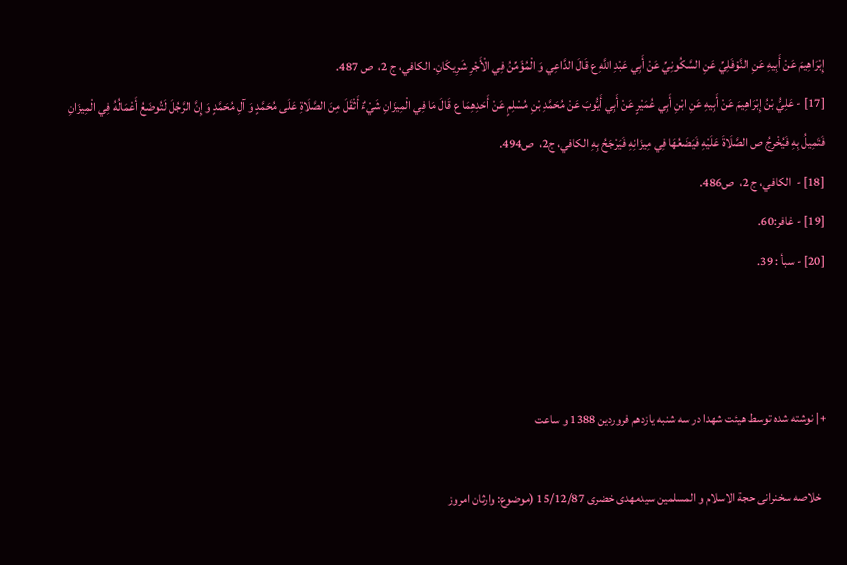إِبْرَاهِيمَ عَنْ أَبِيهِ عَنِ النَّوْفَلِيِّ عَنِ السَّكُونِيِّ عَنْ أَبِي عَبْدِ اللَّهِ ع قَالَ الدَّاعِي وَ الْمُؤَمِّنُ فِي الْأَجْرِ شَرِيكَانِ. الكافي، ج 2،  ص 487.
[17] - عَلِيُّ بْنُ إِبْرَاهِيمَ عَنْ أَبِيهِ عَنِ ابْنِ أَبِي عُمَيْرٍ عَنْ أَبِي أَيُّوبَ عَنْ مُحَمَّدِ بْنِ مُسْلِمٍ عَنْ أَحَدِهِمَا ع قَالَ مَا فِي الْمِيزَانِ شَيْءٌ أَثْقَلَ مِنَ الصَّلَاةِ عَلَى مُحَمَّدٍ وَ آلِ مُحَمَّدٍ وَ إِنَّ الرَّجُلَ لَتُوضَعُ أَعْمَالُهُ فِي الْمِيزَانِ فَتَمِيلُ بِهِ فَيُخْرِجُ ص الصَّلَاةَ عَلَيْهِ فَيَضَعُهَا فِي مِيزَانِهِ فَيَرْجَحُ بِهِ الكافي، ج2،  ص494.
[18] -  الكافي، ج 2،  ص486.
[19] - غافر:60.
[20] - سبأ : 39.



+| نوشته شده توسط هيئت شهدا در سه شنبه یازدهم فروردین 1388 و ساعت

  خلاصه سخنرانی حجة الاسلام و المسلمین سیدمهدی خضری 15/12/87 (موضوع: وارثان امروز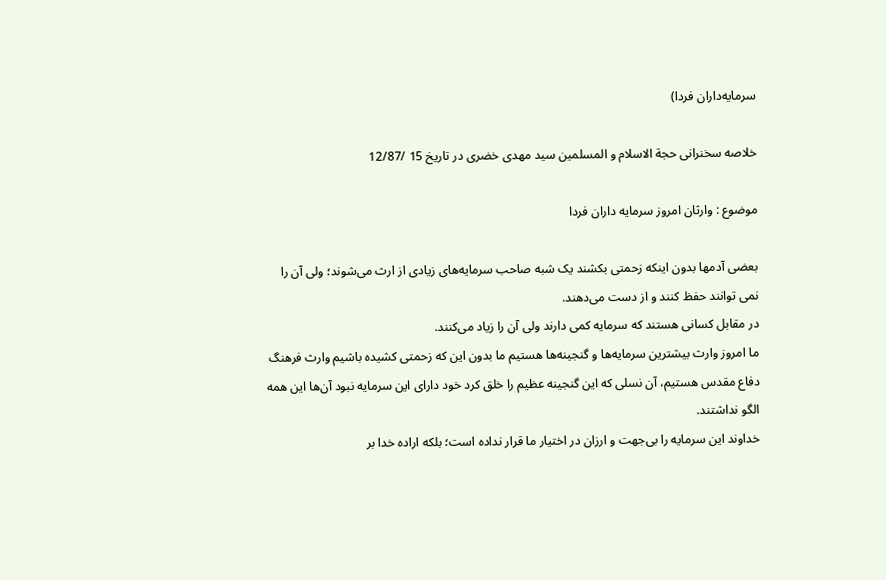سرمایه‌داران فردا)

خلاصه سخنرانی حجة الاسلام و المسلمین سید مهدی خضری در تاریخ 15 /12/87

موضوع : وارثان امروز سرمایه داران فردا

بعضی آدمها بدون اینکه زحمتی بکشند یک شبه صاحب سرمایه‌های زیادی از ارث می‌شوند؛ ولی آن را نمی توانند حفظ کنند و از دست می‌دهند.
در مقابل کسانی هستند که سرمایه کمی دارند ولی آن را زیاد می‌کنند.
ما امروز وارث بیشترین سرمایه‌ها و گنجینه‌ها هستیم ما بدون این که زحمتی کشیده باشیم وارث فرهنگ دفاع مقدس هستیم، آن نسلی که این گنجینه عظیم را خلق کرد خود دارای این سرمایه نبود آن‌ها این همه الگو نداشتند.
خداوند این سرمایه را بی‌جهت و ارزان در اختیار ما قرار نداده است؛ بلکه اراده خدا بر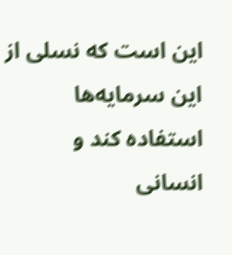این است که نسلی از این سرمایه‌ها استفاده کند و انسانی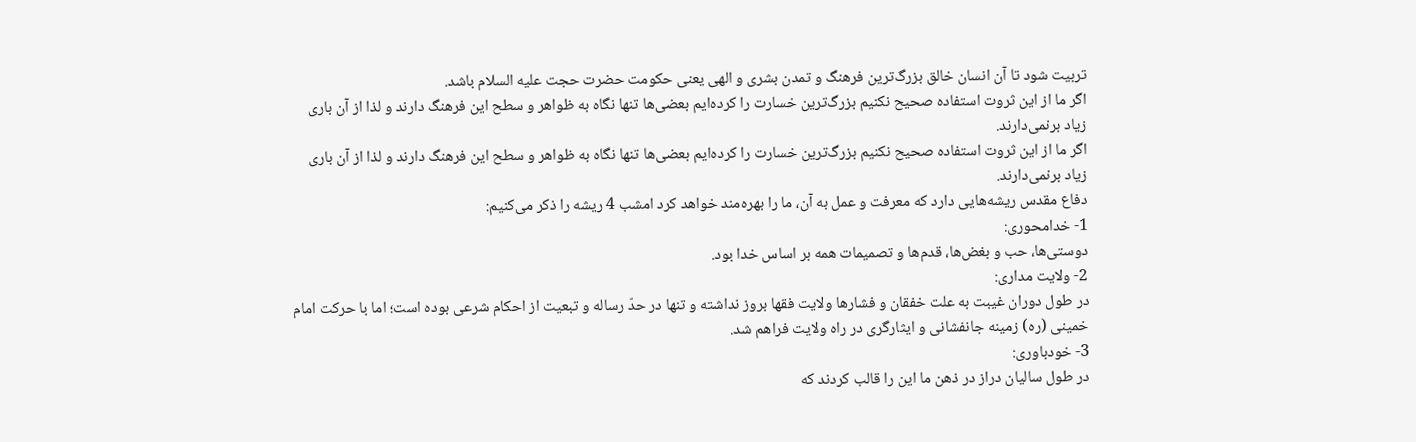تربیت شود تا آن انسان خالق بزرگ‌ترین فرهنگ و تمدن بشری و الهی یعنی حکومت حضرت حجت علیه السلام باشد.
اگر ما از این ثروت استفاده صحیح نکنیم بزرگ‌ترین خسارت را کرده‌ایم بعضی‌ها تنها نگاه به ظواهر و سطح این فرهنگ دارند و لذا از آن باری زیاد برنمی‌دارند.
اگر ما از این ثروت استفاده صحیح نکنیم بزرگ‌ترین خسارت را کرده‌ایم بعضی‌ها تنها نگاه به ظواهر و سطح این فرهنگ دارند و لذا از آن باری زیاد برنمی‌دارند.
دفاع مقدس ریشه‌هایی دارد که معرفت و عمل به آن، ما را بهره‌مند خواهد کرد امشب 4 ریشه را ذکر می‌کنیم:
1- خدامحوری:
دوستی‌ها، حب و بغض‌ها، قدم‌ها و تصمیمات همه بر اساس خدا بود.
2- ولایت مداری:
در طول دوران غیبت به علت خفقان و فشارها ولایت فقها بروز نداشته و تنها در حدّ رساله و تبعیت از احکام شرعی بوده است؛ اما با حرکت امام خمینی (ره) زمینه جانفشانی و ایثارگری در راه ولایت فراهم شد.
3- خودباوری:
در طول سالیان دراز در ذهن ما این را قالب کردند که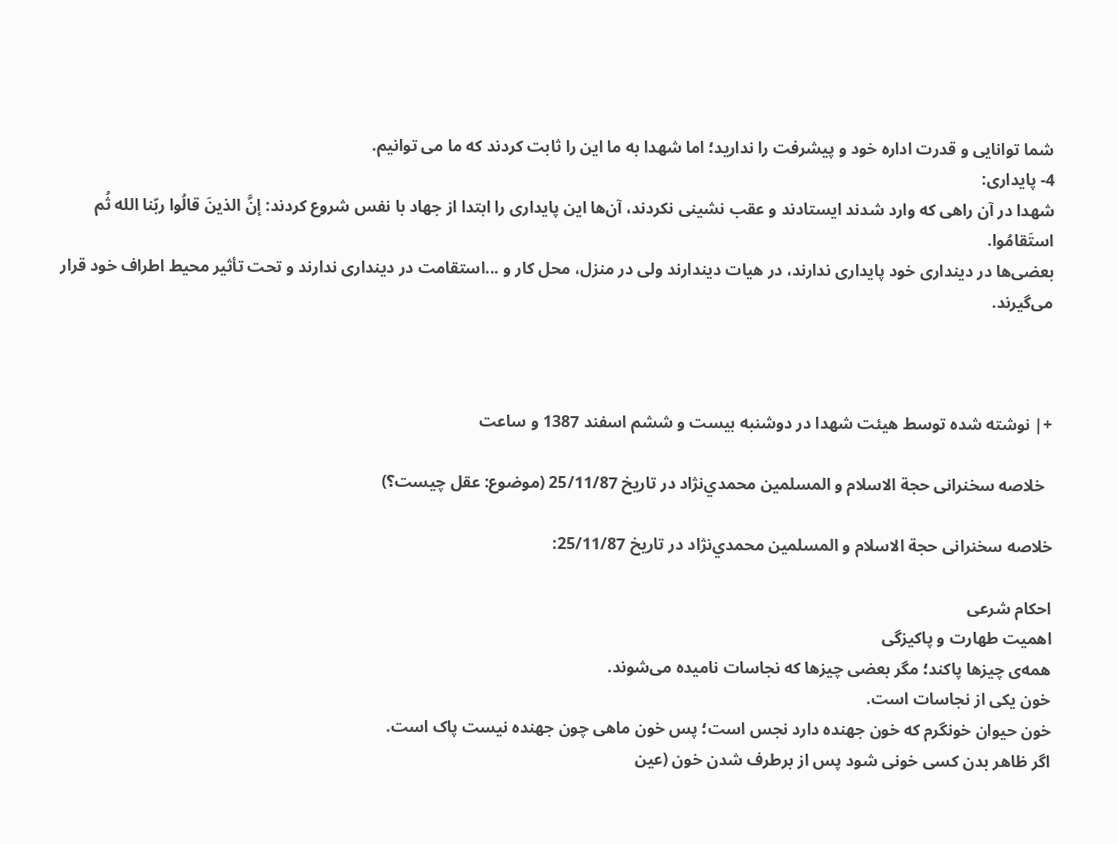شما توانایی و قدرت اداره خود و پیشرفت را ندارید؛ اما شهدا به ما این را ثابت کردند که ما می توانیم.
4- پایداری:
شهدا در آن راهی که وارد شدند ایستادند و عقب نشینی نکردند، آن‌ها این پایداری را ابتدا از جهاد با نفس شروع کردند: إنَّ الذینَ قالُوا ربّنا الله ثُم استَقامُوا.
بعضی‌ها در دینداری خود پایداری ندارند، در هیات دیندارند ولی در منزل، محل کار و ...استقامت در دینداری ندارند و تحت تأثیر محیط اطراف خود قرار می‌گیرند.



+| نوشته شده توسط هيئت شهدا در دوشنبه بیست و ششم اسفند 1387 و ساعت

  خلاصه سخنرانی حجة الاسلام و المسلمین محمدي‌نژاد در تاريخ 25/11/87 (موضوع: عقل چيست؟)

خلاصه سخنرانی حجة الاسلام و المسلمین محمدي‌نژاد در تاريخ 25/11/87:

احکام شرعی
اهميت طهارت و پاکيزگی
همه‌ی چیزها پاکند؛ مگر بعضی چیزها که نجاسات نامیده می‌شوند.
خون یکی از نجاسات است.
خون حیوان خونگرم که خون جهنده دارد نجس است؛ پس خون ماهی چون جهنده نیست پاک است.
اگر ظاهر بدن کسی خونی شود پس از برطرف شدن خون (عین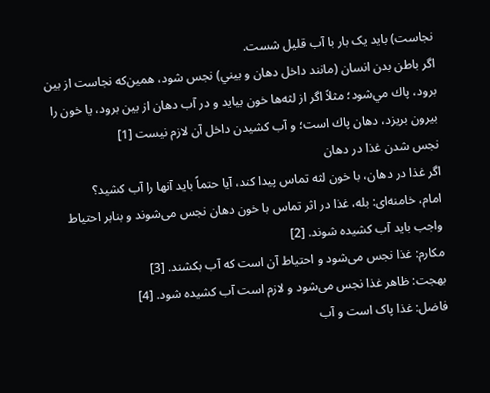نجاست) باید یک بار با آب قلیل شست.
اگر باطن بدن انسان (مانند داخل دهان و بيني) نجس شود، همين‌كه نجاست از بين برود، پاك مي‌شود؛ مثلاً اگر از لثه‌ها خون بيايد و در آب دهان از بين برود، يا خون را بيرون بريزد، ‌دهان پاك است؛ و آب كشيدن داخل آن لازم نيست [1]
نجس شدن غذا در دهان
اگر غذا در دهان، با خون لثه تماس پيدا كند، آيا حتماً بايد آنها را آب كشيد؟
امام، خامنه‌ای: بله، غذا در اثر تماس با خون دهان نجس می‌شوند و بنابر احتياط واجب بايد آب کشيده شوند. [2]
مکارم: غذا نجس می‌شود و احتياط آن است که آب بکشند. [3]
بهجت: ظاهر غذا نجس می‌شود و لازم است آب كشيده شود. [4]
فاضل: غذا پاک است و آب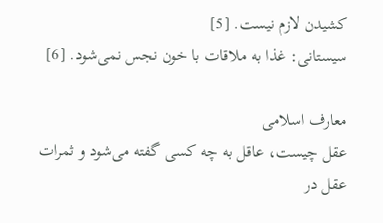کشيدن لازم نيست. [5]
سيستانی: غذا به ملاقات با خون نجس نمی‌شود. [6]

معارف اسلامی
عقل چیست، عاقل به چه کسی گفته می‌شود و ثمرات عقل در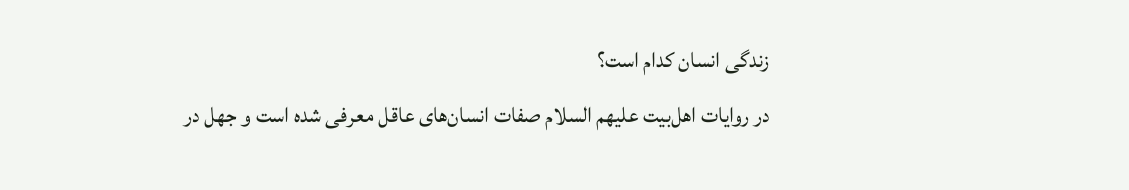زندگی انسان کدام است؟
در روایات اهل‌بیت علیهم السلام صفات انسان‌های عاقل معرفی شده است و جهل در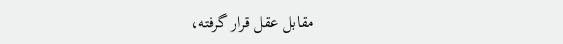مقابل عقل قرار گرفته،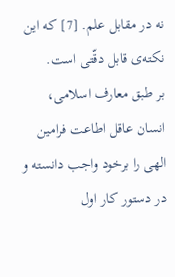نه در مقابل علم. [7] که این نکته‌ی قابل دقّتی است.
بر طبق معارف اسلامی، انسان عاقل اطاعت فرامین الهی را برخود واجب دانسته و در دستور کار اول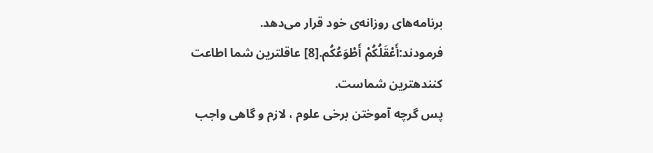برنامه‌های روزانه‌ی خود قرار می‌دهد.
فرمودند:أَعْقَلُكُمْ أَطْوَعُكُم.[8] عاقلترین شما اطاعت كنندهترین شماست.
پس گرچه آموختن برخی علوم ، لازم و گاهی واجب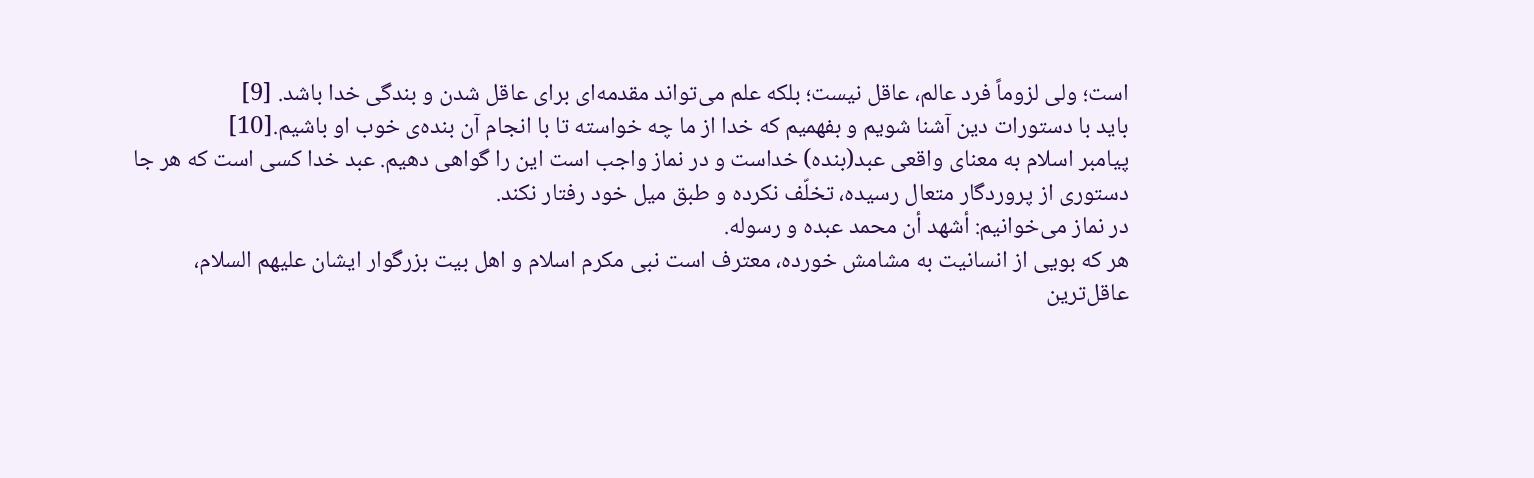است؛ ولی لزوماً فرد عالم، عاقل نیست؛ بلکه علم می‌تواند مقدمه‌ای برای عاقل شدن و بندگی خدا باشد. [9]
باید با دستورات دین آشنا شویم و بفهمیم که خدا از ما چه خواسته تا با انجام آن بنده‌ی خوب او باشیم.[10]
پیامبر اسلام به معنای واقعی عبد(بنده) خداست و در نماز واجب است این را گواهی دهیم. عبد خدا کسی است که هر جا دستوری از پروردگار متعال رسیده، تخلّف نکرده‌ و طبق میل خود رفتار نکند‌.
در نماز می‌خوانیم: أشهد أن محمد عبده و رسوله.
هر که بویی از انسانیت به مشامش خورده‌، معترف است نبی مکرم اسلام و اهل بیت بزرگوار ایشان علیهم السلام، عاقل‌ترین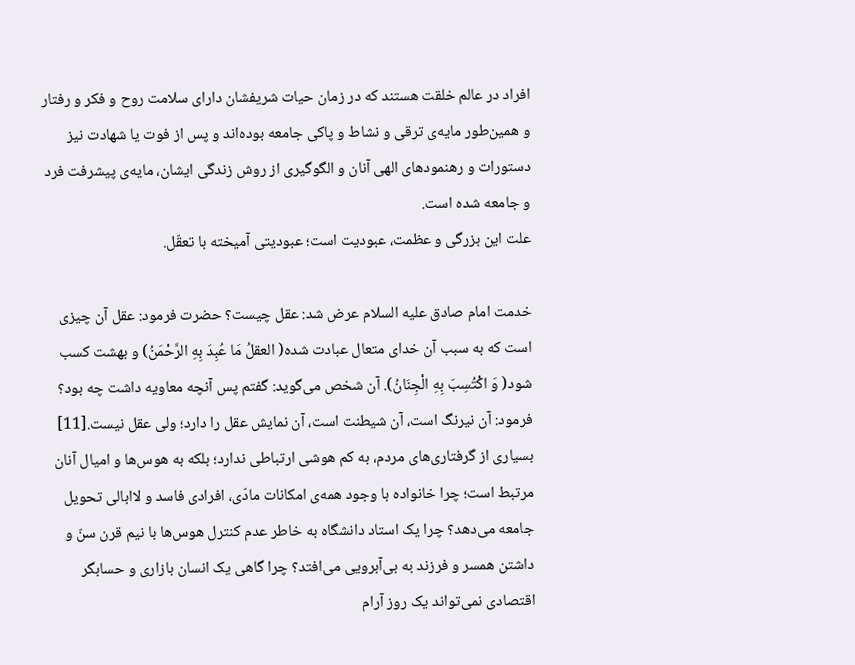افراد در عالم خلقت هستند که در زمان حیات شریفشان دارای سلامت روح و فکر و رفتار و همین‌طور مایه‌ی ترقی و نشاط و پاکی جامعه بوده‌اند و پس از فوت یا شهادت نیز دستورات و رهنمودهای الهی آنان و الگوگیری از روش زندگی ایشان، مایه‌ی پیشرفت فرد و جامعه شده است.
علت این بزرگی و عظمت، عبودیت است؛ عبودیتی آمیخته با تعقّل.

خدمت امام صادق علیه السلام عرض شد: عقل چيست؟ حضرت فرمود: عقل آن چيزى است كه به سبب آن خداى متعال عبادت شده( العقلُ مَا عُبِدَ بِهِ الرَّحْمَنُ) و بهشت كسب شود( وَ اكْتُسِبَ بِهِ الْجِنَانُ). آن شخص می‌گويد: گفتم پس آنچه معاويه داشت چه بود؟ فرمود: آن نيرنگ است، آن شيطنت است، آن نمايش عقل را دارد؛ ولى عقل نيست.[11]
بسیاری از گرفتاری‌های مردم، به کم هوشی ارتباطی ندارد؛ بلکه به هوس‌‌ها و امیال آنان مرتبط است؛ چرا خانواده با وجود همه‌ی امکانات مادّی، افرادی فاسد و لاابالی تحویل جامعه می‌دهد؟ چرا یک استاد دانشگاه به خاطر عدم کنترل هوس‌ها با نیم قرن سنّ و داشتن همسر و فرزند به بی‌آبرویی می‌افتد؟ چرا گاهی یک انسان بازاری و حسابگر اقتصادی نمی‌تواند یک روز آرام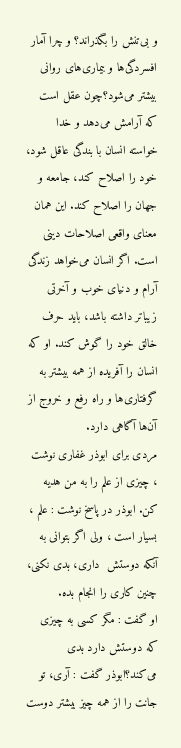و بی‌تنش را بگذراند؟ و چرا آمار افسردگی‌ها و بیماری‌های روانی بیشتر می‌شود؟چون عقل است که آرامش می‌دهد و خدا خواسته انسان با بندگی عاقل شود، خود را اصلاح کند، جامعه و جهان را اصلاح کند. این همان معنای واقعی اصلاحات دینی است. اگر انسان می‌خواهد زندگی آرام و دنیای خوب و آخرتی زیباتر داشته باشد، باید حرف خالق خود را گوش کند. او که انسان را آفریده از همه بیشتر به گرفتاری‌ها و راه رفع و خروج از آن‌ها آگاهی دارد.
مردى براى ابوذر غفارى نوشت ، چيزى از علم را به من هديه كن. ابوذر در پاسخ نوشت : علم ، بسيار است ، ولى اگر بتوانى به آنكه دوستش ‍ دارى‌، بدى نکنی، چنين كارى را انجام بده.
او گفت : مگر كسى به چيزى كه دوستش دارد بدى مى‌كند؟ابوذر گفت : آرى‌، تو جانت را از همه چيز بيشتر دوست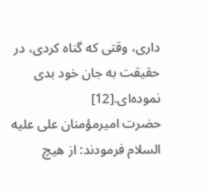دارى‌، وقتى كه گناه كردى‌، در حقيقت به جان خود بدى نموده‌اى.[12]
حضرت امیرمؤمنان علی علیه السلام فرمودند: از هيچ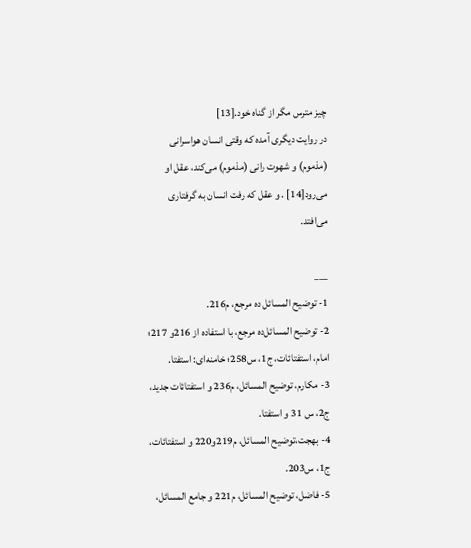چيز مترس مگر از گناه خود.[13]
در روایت دیگری آمده که وقتى انسان هواسرانى (مذموم) و شهوت رانى (مذموم) مى‌كند‌، عقل او مى‌رود[14] . و عقل که رفت انسان به گرفتاری می‌افتد.

___
1- توضيح المسائل ده مرجع، م216.
2- توضيح المسائل‌ده مرجع، با استفاده از 216و 217؛ امام، استفتائات، ج1، س258؛ خامنه‌ای: استفتا.
3- مکارم، توضيح المسائل، م236 و استفتائات جديد، ج2، س 31 و استفتا.
4- بهجت،توضيح المسائل، م219و220 و استفتائات، ج1، س203.
5- فاضل، توضيح المسائل، م221 و جامع المسائل،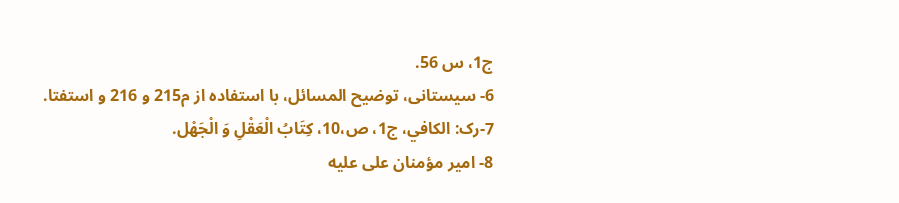ج1، س 56.
6- سيستانی، توضيح المسائل، با استفاده از م215 و 216 و استفتا.
7-رک: الكافي، ج1، ص،10، كِتَابُ الْعَقْلِ وَ الْجَهْل.
8- امیر مؤمنان علی علیه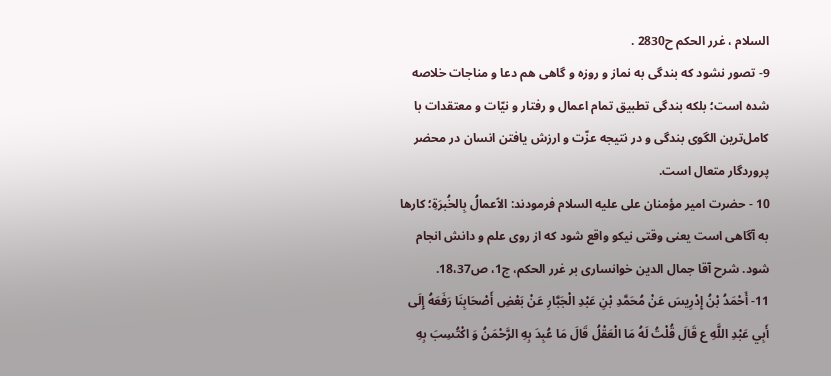السلام ، غرر الحكم ح2830 .
9- تصور نشود که بندگی به نماز و روزه و گاهی هم دعا و مناجات خلاصه شده است؛ بلکه بندگی تطبیق تمام اعمال و رفتار و نیّات و معتقدات با کامل‌ترین الگوی بندگی و در نتیجه عزّت و ارزش یافتن انسان در محضر پروردگار متعال است.
10 - حضرت امیر مؤمنان علی علیه السلام فرمودند: الاًعمالُ بِالخُبرَةِ؛ كارها به آگاهى است يعنى وقتى نيكو واقع شود كه از روى علم و دانش انجام شود. شرح آقا جمال الدين خوانسارى بر غرر الحكم، ج1، ص18،37.
11- أَحْمَدُ بْنُ إِدْرِيسَ عَنْ مُحَمَّدِ بْنِ عَبْدِ الْجَبَّارِ عَنْ بَعْضِ أَصْحَابِنَا رَفَعَهُ إِلَى أَبِي عَبْدِ اللَّهِ ع قَالَ قُلْتُ لَهُ مَا الْعَقْلُ قَالَ مَا عُبِدَ بِهِ الرَّحْمَنُ وَ اكْتُسِبَ بِهِ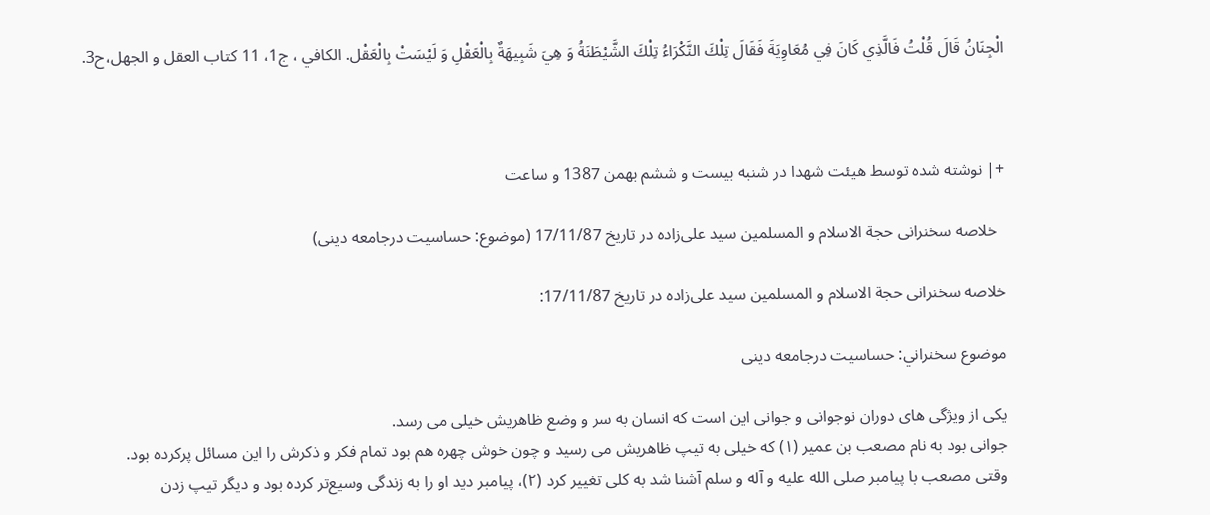الْجِنَانُ قَالَ قُلْتُ فَالَّذِي كَانَ فِي مُعَاوِيَةَ فَقَالَ تِلْكَ النَّكْرَاءُ تِلْكَ الشَّيْطَنَةُ وَ هِيَ شَبِيهَةٌ بِالْعَقْلِ وَ لَيْسَتْ بِالْعَقْل. الكافي ، ج1، 11 كتاب العقل و الجهل،ح3.



+| نوشته شده توسط هيئت شهدا در شنبه بیست و ششم بهمن 1387 و ساعت

  خلاصه سخنرانی حجة الاسلام و المسلمین سید علی‌زاده در تاريخ 17/11/87 (موضوع: حساسیت درجامعه دینی)

خلاصه سخنرانی حجة الاسلام و المسلمین سید علی‌زاده در تاريخ 17/11/87:

موضوع سخنراني: حساسیت درجامعه دینی

یکی از ویژگی های دوران نوجوانی و جوانی این است که انسان به سر و وضع ظاهریش خیلی می رسد.
جوانی بود به نام مصعب بن عمیر (۱) که خیلی به تیپ ظاهریش می رسید و چون خوش چهره هم بود تمام فکر و ذکرش را این مسائل پرکرده بود.
وقتی مصعب با پیامبر صلی الله علیه و آله و سلم آشنا شد به کلی تغییر کرد (۲)، پیامبر دید او را به زندگی وسیع‌تر کرده بود و دیگر تیپ زدن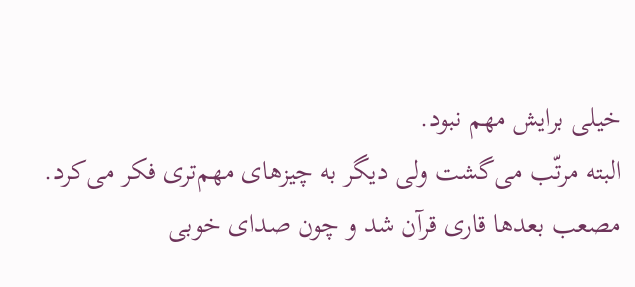خیلی برایش مهم نبود.
البته مرتّب می‌گشت ولی دیگر به چیزهای مهم‌تری فکر می‌کرد.
مصعب بعدها قاری قرآن شد و چون صدای خوبی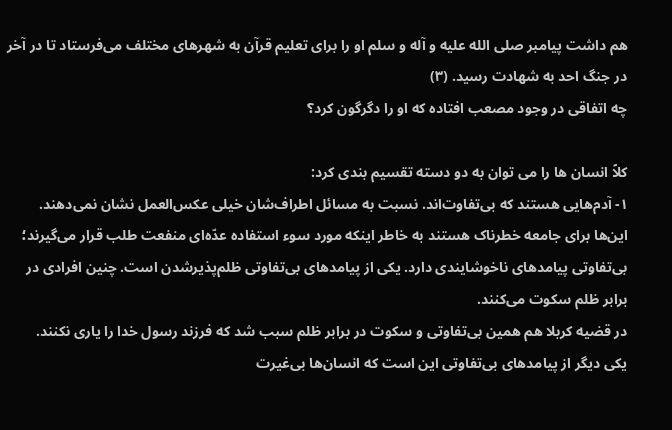هم داشت پیامبر صلی الله علیه و آله و سلم او را برای تعلیم قرآن به شهرهای مختلف می‌فرستاد تا در آخر در جنگ احد به شهادت رسید. (۳)
چه اتفاقی در وجود مصعب افتاده که او را دگرگون کرد؟

کلاً انسان ها را می توان به دو دسته تقسیم بندی کرد:
۱- آدم‌هایی هستند که بی‌تفاوت‌اند. نسبت به مسائل اطراف‌شان خیلی عکس‌العمل نشان نمی‌دهند.
این‌ها برای جامعه خطرناک هستند به خاطر اینکه مورد سوء استفاده عدّه‌ای منفعت طلب قرار می‌گیرند؛ بی‌تفاوتی پیامدهای ناخوشایندی دارد. یکی از پیامدهای بی‌تفاوتی ظلم‌پذیرشدن است. چنین افرادی در برابر ظلم سکوت می‌کنند.
در قضیه کربلا هم همین بی‌تفاوتی و سکوت در برابر ظلم سبب شد که فرزند رسول خدا را یاری نکنند.
یکی دیگر از پیامدهای بی‌تفاوتی این است که انسان‌ها بی‌غیرت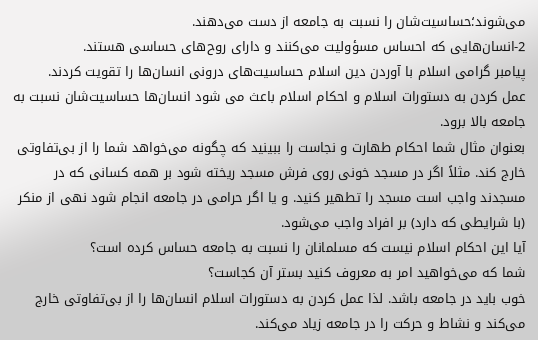می‌شوند؛حساسیت‌شان را نسبت به جامعه از دست می‌دهند.
2-انسان‌هایی که احساس مسؤولیت می‌کنند و دارای روح‌های حساسی هستند.
پیامبر گرامی اسلام با آوردن دین اسلام حساسیت‌های درونی انسان‌ها را تقویت کردند.
عمل کردن به دستورات اسلام و احکام اسلام باعث می شود انسان‌ها حساسیت‌شان نسبت به جامعه بالا برود.
بعنوان مثال شما احکام طهارت و نجاست را ببینید که چگونه می‌خواهد شما را از بی‌تفاوتی خارج کند. مثلاً اگر در مسجد خونی روی فرش مسجد ریخته شود بر همه کسانی که در مسجدند واجب است مسجد را تطهیر کنید. و یا اگر حرامی در جامعه انجام شود نهی از منکر (با شرایطی که دارد) بر افراد واجب می‌شود.
آیا این احکام اسلام نیست که مسلمانان را نسبت به جامعه حساس کرده است؟
شما که می‌خواهید امر به معروف کنید بستر آن کجاست؟
خوب باید در جامعه باشد. لذا عمل کردن به دستورات اسلام انسان‌ها را از بی‌تفاوتی خارج می‌کند و نشاط و حرکت را در جامعه زیاد می‌کند.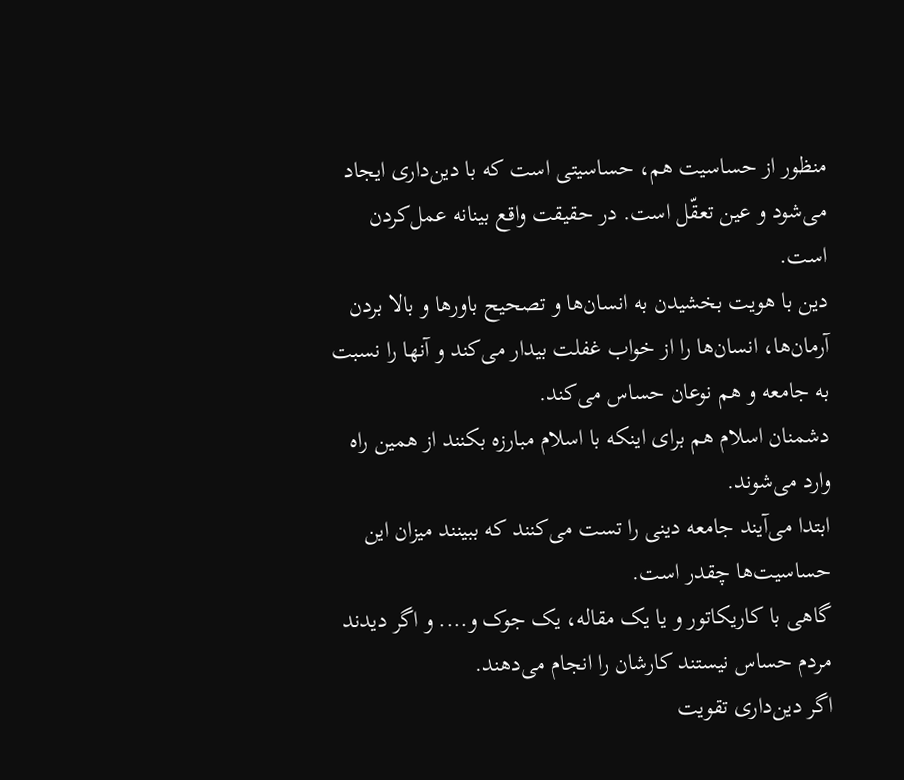منظور از حساسیت هم، حساسیتی است که با دین‌داری ایجاد می‌شود و عین تعقّل است. در حقیقت واقع بینانه عمل‌کردن است.
دین با هویت بخشیدن به انسان‌ها و تصحیح باورها و بالا بردن آرمان‌ها، انسان‌ها را از خواب غفلت بیدار می‌کند و آنها را نسبت به جامعه و هم نوعان حساس می‌کند.
دشمنان اسلام هم برای اینکه با اسلام مبارزه بکنند از همین راه وارد می‌شوند.
ابتدا می‌آیند جامعه دینی را تست می‌کنند که ببینند میزان این حساسیت‌ها چقدر است.
گاهی با کاریکاتور و یا یک مقاله، یک جوک و.... و اگر دیدند مردم حساس نیستند کارشان را انجام می‌دهند.
اگر دین‌داری تقویت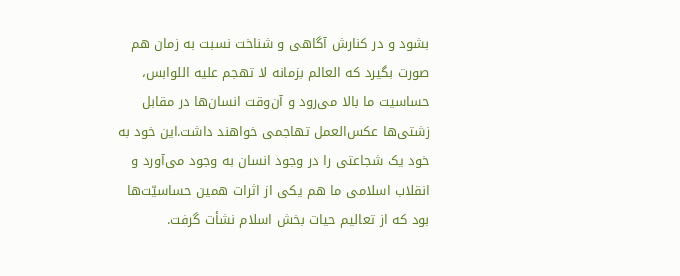بشود و در کنارش آگاهی و شناخت نسبت به زمان هم صورت بگیرد که العالم بزمانه لا تهجم علیه اللوابس، حساسیت ما بالا می‌رود و آن‌وقت انسان‌ها در مقابل زشتی‌ها عکس‌العمل تهاجمی خواهند داشت.این خود به خود یک شجاعتی را در وجود انسان به وجود می‌آورد و انقلاب اسلامی ما هم یکی از اثرات همین حساسیّت‌ها بود که از تعالیم حیات بخش اسلام نشأت گرفت.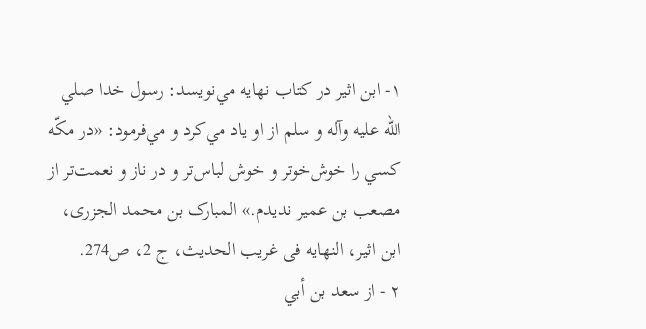۱- ابن اثير در کتاب نهايه مي‌نويسد‌: رسول خدا صلي الله عليه وآله و سلم از او ياد مي‌کرد و مي‌فرمود‌: «در مکّه کسي را خوش‌خوتر و خوش لباس‌تر و در ناز و نعمت‌تر از مصعب بن عمير نديدم.» المبارک بن محمد الجزری، ابن اثیر، النهايه فی غریب الحدیث، ج 2، ص274.
۲ - از سعد بن أبي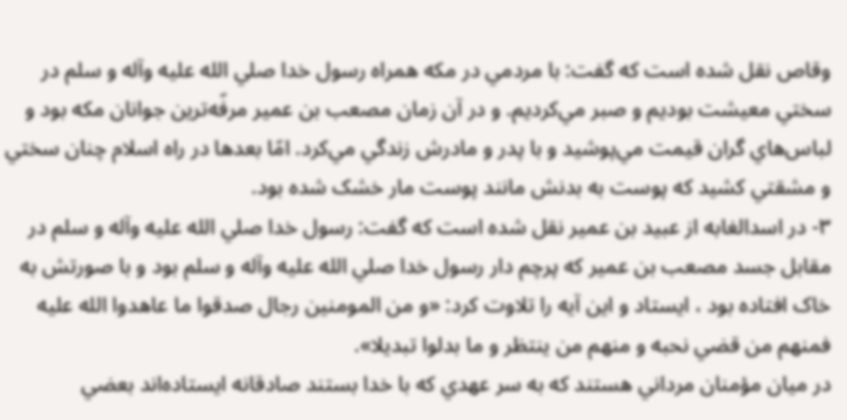وقاص نقل شده است که گفت: با مردمي در مکه همراه رسول خدا صلي الله عليه وآله و سلم در سختي معيشت بوديم و صبر مي‌کرديم. و در آن زمان مصعب بن عمير مرفّه‌ترين جوانان مکه بود و لباس‌هاي گران قيمت مي‌پوشيد و با پدر و مادرش زندگي مي‌کرد‌. امّا بعدها در راه اسلام چنان سختي و مشقتي کشيد که پوست به بدنش مانند پوست مار خشک شده بود.
۳- در اسدالغابه از عبيد بن عمير نقل شده است که گفت: رسول خدا صلي الله عليه وآله و سلم در مقابل جسد مصعب بن عمير که پرچم دار رسول خدا صلي الله عليه وآله و سلم بود و با صورتش به خاک افتاده بود ، ايستاد و اين آيه را تلاوت کرد‌: «و من المومنين رجال صدقوا ما عاهدوا الله عليه فمنهم من قضي نحبه و منهم من ينتظر و ما بدلوا تبديلا».
در ميان مؤمنان مرداني هستند که به سر عهدي که با خدا بستند صادقانه ايستاده‌اند بعضي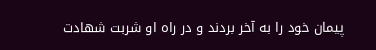پيمان خود را به آخر بردند و در راه او شربت شهادت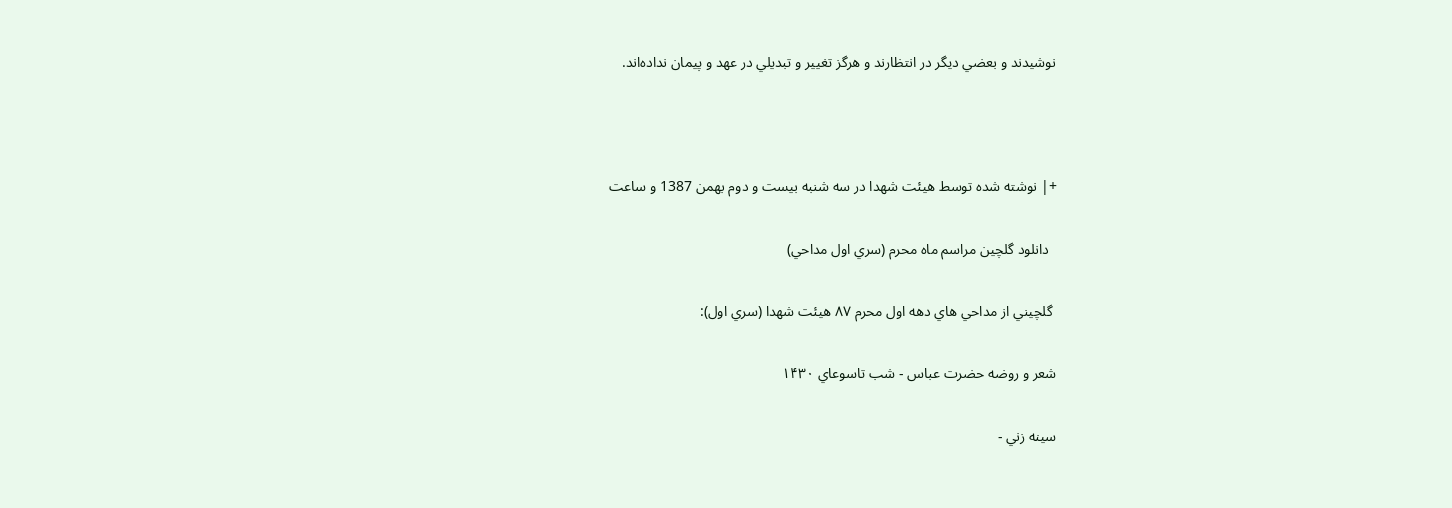نوشيدند و بعضي ديگر در انتظارند و هرگز تغيير و تبديلي در عهد و پيمان نداده‌اند.



+| نوشته شده توسط هيئت شهدا در سه شنبه بیست و دوم بهمن 1387 و ساعت

  دانلود گلچين مراسم ماه محرم (سري اول مداحي)

 گلچيني از مداحي هاي دهه اول محرم ۸۷ هيئت شهدا (سري اول):

شعر و روضه حضرت عباس - شب تاسوعاي ۱۴۳۰

سينه زني -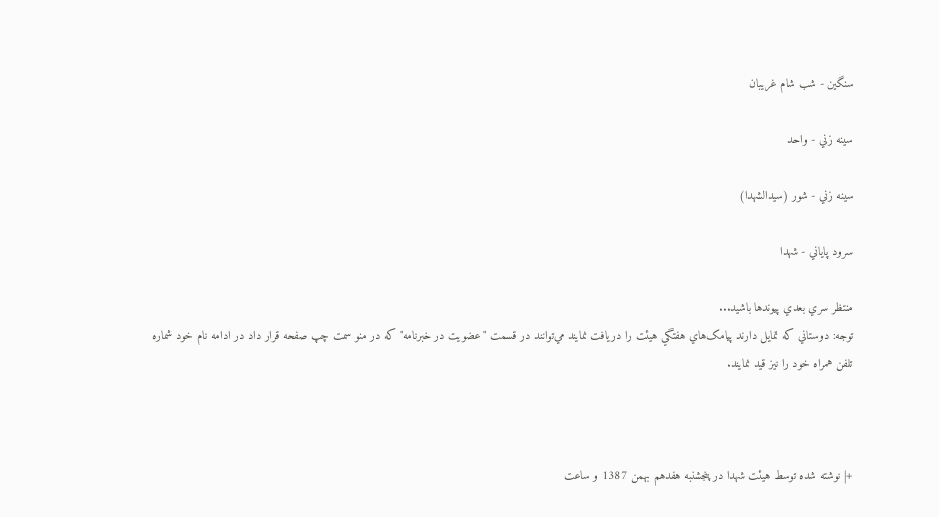سنگين - شب شام غريبان

سينه زني - واحد

سينه زني - شور (سيدالشهدا)

سرود پاياني - شهدا

منتظر سري بعدي پيوندها باشيد...
توجه: دوستاني که تمايل دارند پيامک‌هاي هفتگي هيئت را دريافت نمايند مي‌توانند در قسمت "عضويت در خبرنامه" که در منو سمت چپ صفحه قرار داد در ادامه نام خود شماره تلفن همراه خود را نيز قيد نمايند.



+| نوشته شده توسط هيئت شهدا در پنجشنبه هفدهم بهمن 1387 و ساعت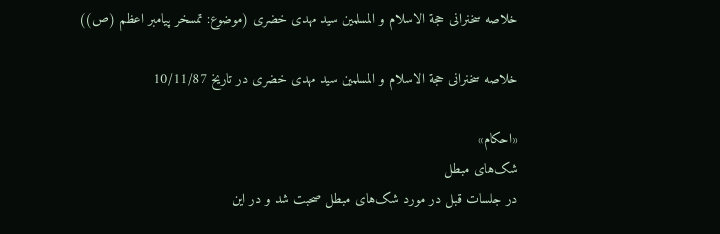خلاصه سخنرانی حجة الاسلام و المسلمین سید مهدی خضری (موضوع: تمسخر پیامبر اعظم (ص))

خلاصه سخنرانی حجة الاسلام و المسلمین سید مهدی خضری در تاريخ 10/11/87

«احکام»
شک‌های مبطل
در جلسات قبل در مورد شک‌های مبطل صحبت شد و در این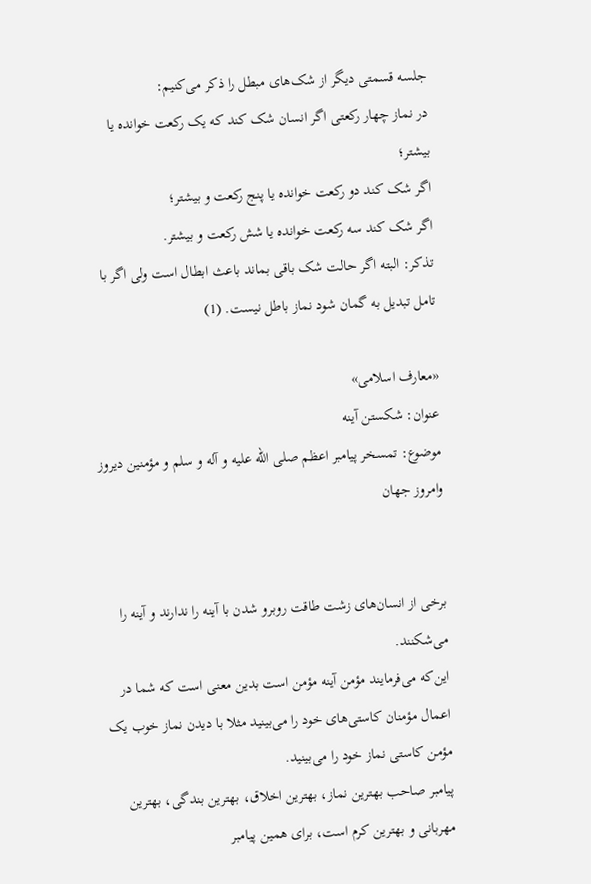جلسه قسمتی ديگر از شک‌های مبطل را ذکر می‌کنيم:
در نماز چهار رکعتی اگر انسان شک کند که یک رکعت خوانده یا بيشتر؛
اگر شک کند دو رکعت خوانده یا پنج رکعت و بیشتر؛
اگر شک کند سه رکعت خوانده یا شش رکعت و بیشتر.
تذکر: البته اگر حالت شک باقی بماند باعث ابطال است ولی اگر با تامل تبدیل به گمان شود نماز باطل نیست. (1)

«معارف اسلامی»
عنوان: شکستن آینه
موضوع: تمسخر پیامبر اعظم صلی الله علیه و آله و سلم و مؤمنین دیروز وامروز جهان


برخی از انسان‌های زشت طاقت روبرو شدن با آینه را ندارند و آینه را می‌شکنند.
این‌که می‌فرمایند مؤمن آینه مؤمن است بدین معنی است که شما در اعمال مؤمنان کاستی‌های خود را می‌بینید مثلا با دیدن نماز خوب یک مؤمن کاستی نماز خود را می‌بینید.
پیامبر صاحب بهترین نماز، بهترین اخلاق، بهترین بندگی، بهترین مهربانی و بهترین کرم است، برای همین پیامبر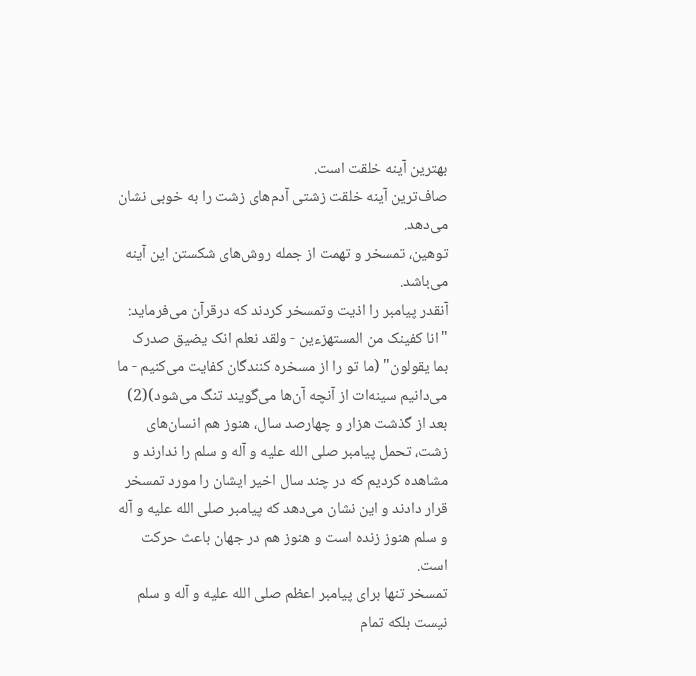بهترین آینه خلقت است.
صاف‌ترین آینه خلقت زشتی آدم‌های زشت را به خوبی نشان می‌دهد.
توهین، تمسخر و تهمت از جمله روش‌های شکستن این آینه می‌باشد.
آنقدر پیامبر را اذیت وتمسخر کردند که درقرآن می‌فرماید: "انا کفینک من المستهزءین - ولقد نعلم انک یضیق صدرک بما یقولون" (ما تو را از مسخره کنندگان کفایت می‌کنیم - ما می‌دانیم سینه‌ات از آنچه آن‌ها می‌گویند تنگ می‌شود)(2)
بعد از گذشت هزار و چهارصد سال، هنوز هم انسان‌های زشت، تحمل پیامبر صلی الله علیه و آله و سلم را ندارند و مشاهده کردیم که در چند سال اخیر ایشان را مورد تمسخر قرار دادند و این نشان می‌‌دهد که پیامبر صلی الله علیه و آله و سلم هنوز زنده است و هنوز هم در جهان باعث حرکت است.
تمسخر تنها برای پیامبر اعظم صلی الله علیه و آله و سلم نیست بلکه تمام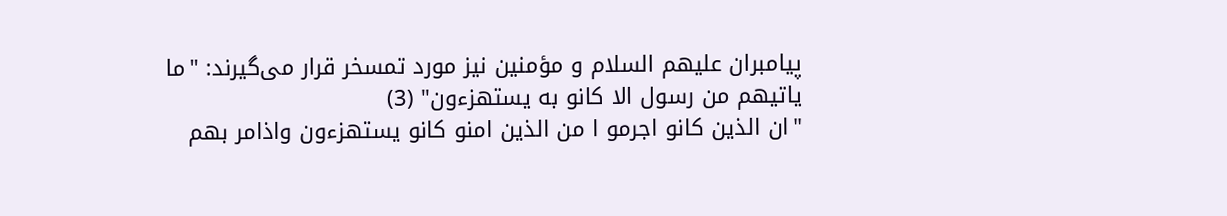پیامبران علیهم السلام و مؤمنین نيز مورد تمسخر قرار می‌گیرند: "ما یاتیهم من رسول الا کانو به یستهزء‌ون" (3)
"ان الذین کانو اجرمو ا من الذین امنو کانو یستهزءون واذامر بهم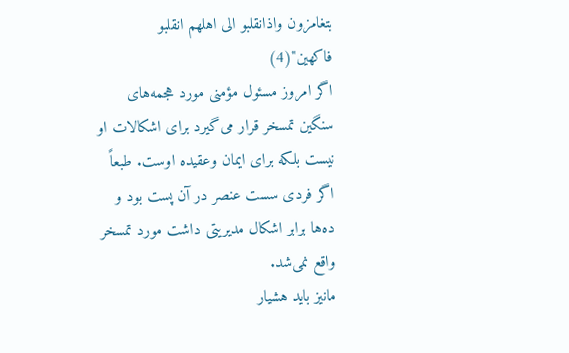بتغامزون واذانقلبو الی اهلهم انقلبو فاکهین"(4)
اگر امروز مسئول مؤمنی مورد هجمه‌های سنگین تمسخر قرار می‌گیرد برای اشکالات او نیست بلکه برای ایمان وعقیده اوست. طبعاً اگر فردی سست عنصر در آن پست بود و ده‌ها برابر اشکال مدیریتی داشت مورد تمسخر واقع نمی‌شد.
مانیز باید هشیار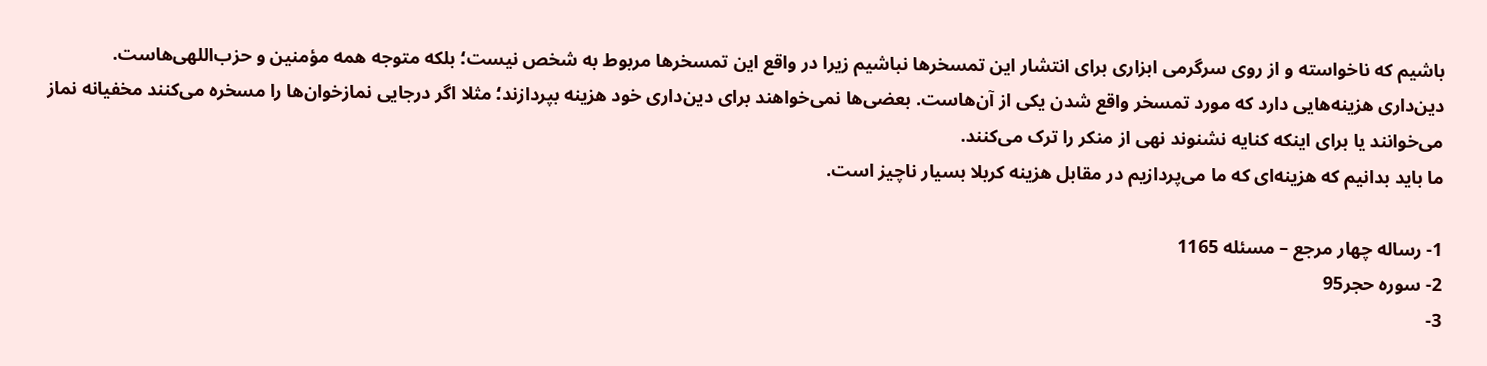باشیم که ناخواسته و از روی سرگرمی ابزاری برای انتشار این تمسخرها نباشیم زیرا در واقع این تمسخرها مربوط به شخص نیست؛ بلکه متوجه همه مؤمنین و حزب‌اللهی‌هاست.
دین‌داری هزینه‌هایی دارد که مورد تمسخر واقع شدن یکی از آن‌هاست. بعضی‌ها نمی‌خواهند برای دین‌داری خود هزینه بپردازند؛ مثلا اگر درجایی نماز‌خوان‌ها را مسخره می‌کنند مخفیانه نماز می‌خوانند یا برای اینکه کنایه نشنوند نهی از منکر را ترک می‌کنند.
ما باید بدانیم که هزینه‌ای که ما می‌پردازیم در مقابل هزینه کربلا بسیار ناچیز است.

1- رساله چهار مرجع – مسئله 1165
2- سوره حجر95
3-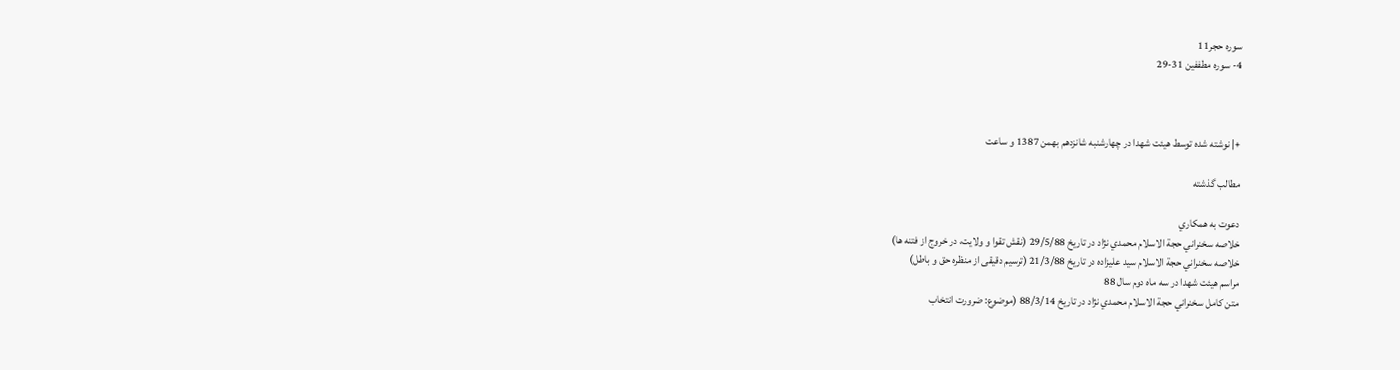سوره حجر11
4- سوره مطففین 31-29



+| نوشته شده توسط هيئت شهدا در چهارشنبه شانزدهم بهمن 1387 و ساعت

مطالب گذشته

دعوت به همکاري
خلاصه سخنراني حجة الاسلام محمدي نژاد در تاريخ 29/5/88 (نقش تقوا و ولايت، در خروج از فتنه ها)
خلاصه سخنراني حجة الاسلام سيد عليزاده در تاريخ 21/3/88 (ترسيم دقيقى از منظره حق و باطل)
مراسم هيئت شهدا در سه ماه دوم سال 88
متن کامل سخنراني حجة الاسلام محمدي نژاد در تاريخ 88/3/14 (موضوع: ضرورت انتخاب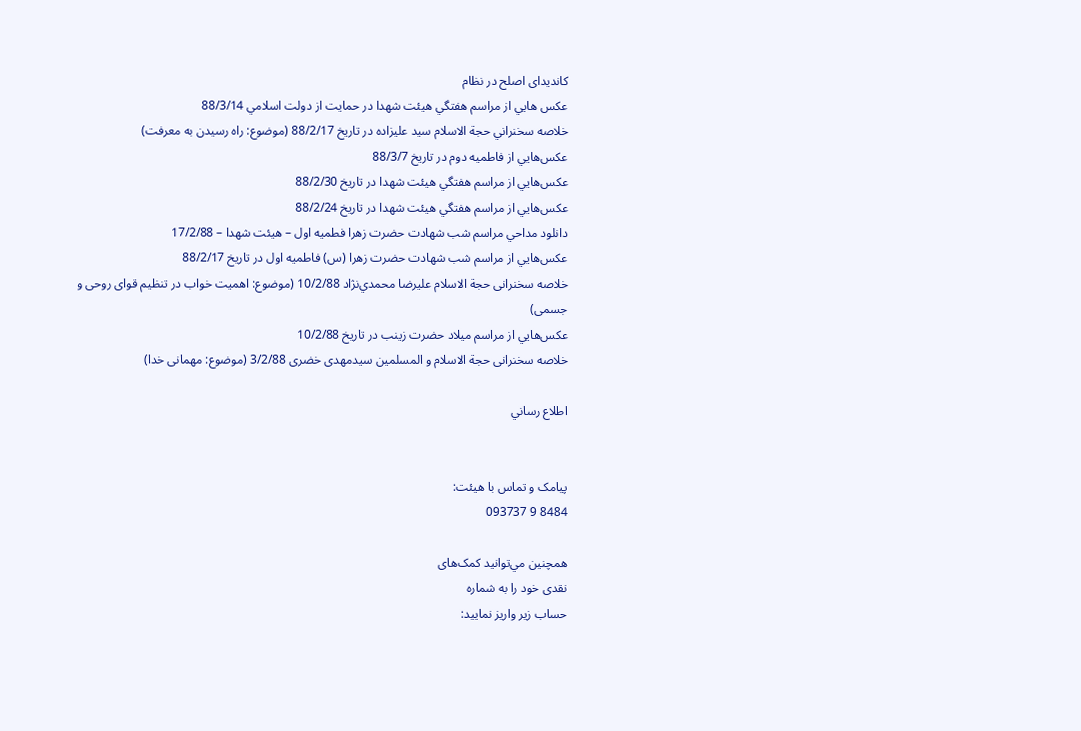کاندیدای اصلح در نظام
عکس هايي از مراسم هفتگي هيئت شهدا در حمايت از دولت اسلامي 88/3/14
خلاصه سخنراني حجة الاسلام سيد عليزاده در تاريخ 88/2/17 (موضوع: راه رسيدن به معرفت)
عکس‌هايي از فاطميه دوم در تاريخ 88/3/7
عکس‌هايي از مراسم هفتگي هيئت شهدا در تاريخ 88/2/30
عکس‌هايي از مراسم هفتگي هيئت شهدا در تاريخ 88/2/24
دانلود مداحي مراسم شب شهادت حضرت زهرا فطميه اول – هيئت شهدا – 17/2/88
عکس‌هايي از مراسم شب شهادت حضرت زهرا (س) فاطميه اول در تاريخ 88/2/17
خلاصه سخنرانی حجة الاسلام عليرضا محمدي‌نژاد 10/2/88 (موضوع: اهمیت خواب در تنظیم قوای روحی و جسمی)
عکس‌هايي از مراسم ميلاد حضرت زينب در تاريخ 10/2/88
خلاصه سخنرانی حجة الاسلام و المسلمین سیدمهدی خضری 3/2/88 (موضوع: مهمانی خدا)

اطلاع رساني


پيامک و تماس با هيئت:
8484 9 093737

همچنين مي‌توانيد کمک‌های
نقدی خود را به شماره
حساب زیر واریز نماييد: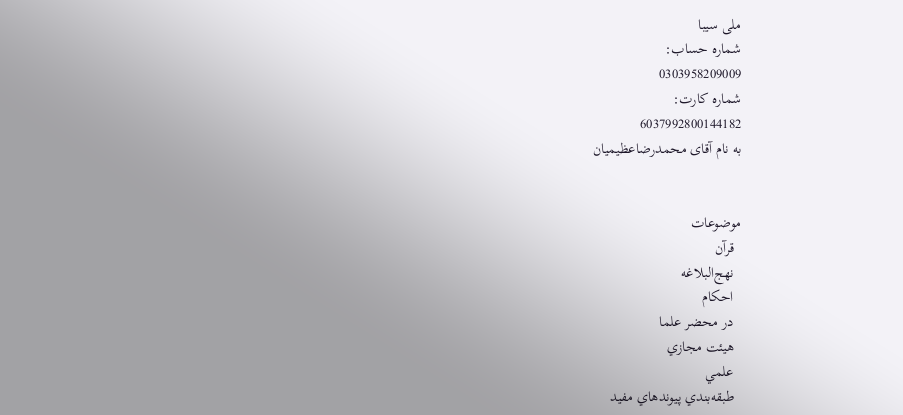ملی سیبا
شماره حساب:
0303958209009
شماره کارت:
6037992800144182
به نام آقای محمدرضاعظيميان


موضوعات
  قرآن
  نهج‌البلاغه
  احکام
  در محضر علما
  هيئت مجازي
  علمي
  طبقه‌بندي پيوندهاي مفيد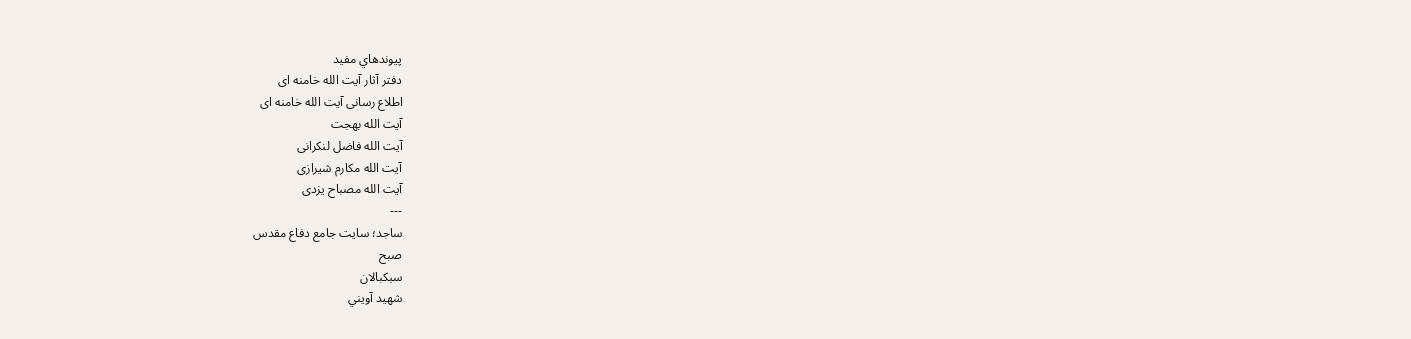پيوندهاي مفيد
دفتر آثار آیت الله خامنه ای
اطلاع رسانی آیت الله خامنه ای
آیت الله بهجت
آیت الله فاضل لنکرانی
آیت الله مکارم شیرازی
آیت الله مصباح یزدی
---
ساجد؛ سايت جامع دفاع مقدس
صبح
سبکبالان
شهيد آويني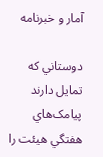آمار و خبرنامه

دوستاني که تمايل دارند پيامک‌هاي هفتگي هيئت را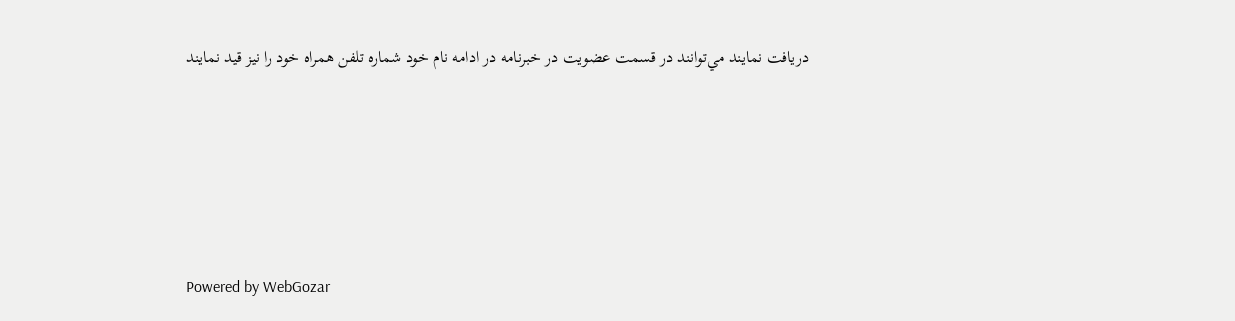دريافت نمايند مي‌توانند در قسمت عضويت در خبرنامه در ادامه نام خود شماره تلفن همراه خود را نيز قيد نمايند





Powered by WebGozar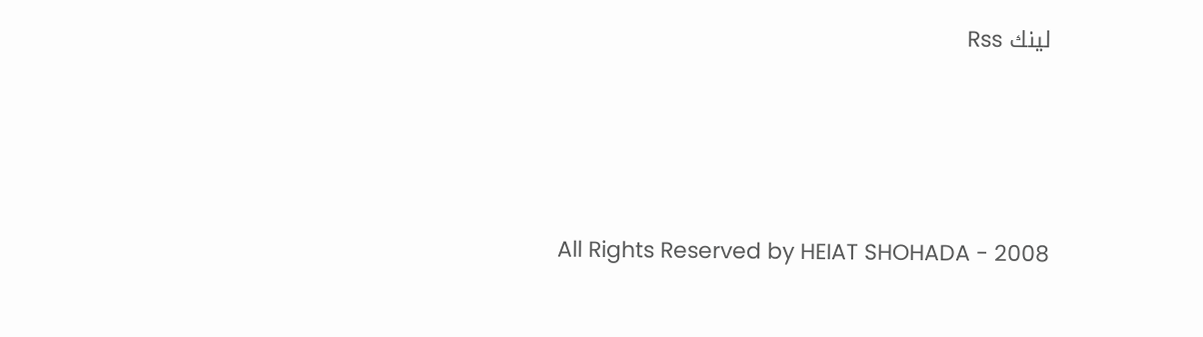لينك Rss




All Rights Reserved by HEIAT SHOHADA - 2008